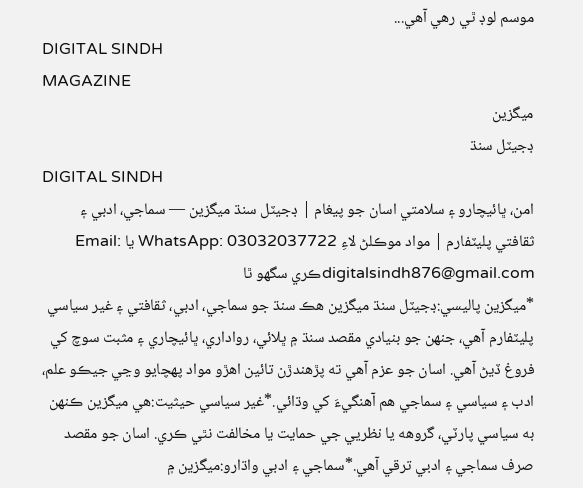موسم لوڊ ٿي رهي آهي...
DIGITAL SINDH
MAGAZINE
ميگزين
ڊجيٽل سنڌ
DIGITAL SINDH
امن، ڀائيچارو ۽ سلامتي اسان جو پيغام | ڊجيٽل سنڌ ميگزين — سماجي، ادبي ۽ ثقافتي پليٽفارم | مواد موڪلڻ لاءِ WhatsApp: 03032037722 يا Email: digitalsindh876@gmail.comڪري سگهو ٿا
*ميگزين پاليسي:ڊجيٽل سنڌ ميگزين هڪ سنڌ جو سماجي، ادبي، ثقافتي ۽ غير سياسي پليٽفارم آهي، جنهن جو بنيادي مقصد سنڌ ۾ ڀلائي، رواداري، ڀائيچاري ۽ مثبت سوچ کي فروغ ڏيڻ آهي. اسان جو عزم آهي ته پڙهندڙن تائين اهڙو مواد پهچايو وڃي جيڪو علم، ادب ۽ سياسي ۽ سماجي هم آهنگيءَ کي وڌائي.*غير سياسي حيثيت:هي ميگزين ڪنهن به سياسي پارٽي، گروهه يا نظريي جي حمايت يا مخالفت نٿي ڪري. اسان جو مقصد صرف سماجي ۽ ادبي ترقي آهي.*سماجي ۽ ادبي واڌارو:ميگزين ۾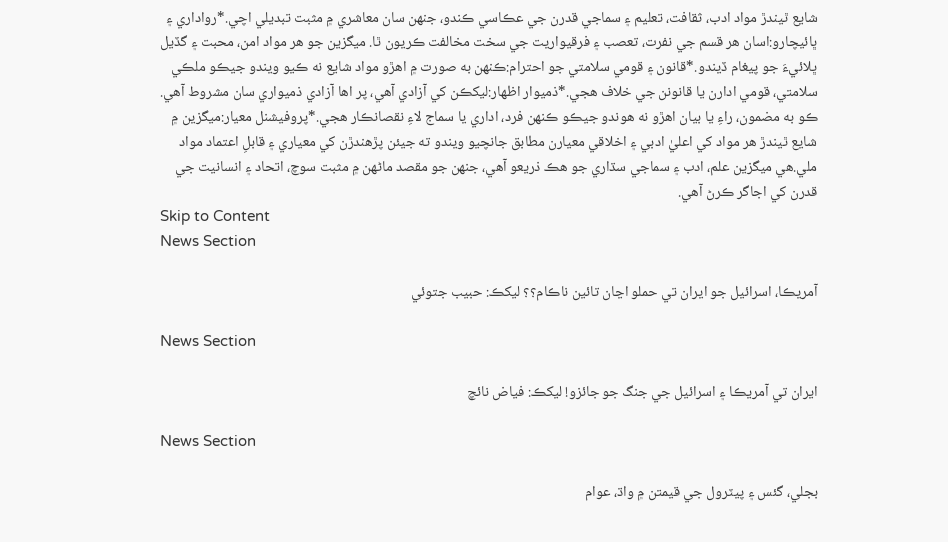شايع ٿيندڙ مواد ادب، ثقافت، تعليم ۽ سماجي قدرن جي عڪاسي ڪندو، جنهن سان معاشري ۾ مثبت تبديلي اچي.*رواداري ۽ ڀائيچارو:اسان هر قسم جي نفرت، تعصب ۽ فرقيواريت جي سخت مخالفت ڪريون ٿا. ميگزين جو هر مواد امن، محبت ۽ گڏيل ڀلائيءَ جو پيغام ڏيندو.*قانون ۽ قومي سلامتي جو احترام:ڪنهن به صورت ۾ اهڙو مواد شايع نه ڪيو ويندو جيڪو ملڪي سلامتي، قومي ادارن يا قانونن جي خلاف هجي.*ذميوار اظهار:ليکڪن کي آزادي آهي، پر اها آزادي ذميواري سان مشروط آهي. ڪو به مضمون، راءِ يا بيان اهڙو نه هوندو جيڪو ڪنهن فرد، اداري يا سماج لاءِ نقصانڪار هجي.*پروفيشنل معيار:ميگزين ۾ شايع ٿيندڙ هر مواد کي اعليٰ ادبي ۽ اخلاقي معيارن مطابق جانچيو ويندو ته جيئن پڙهندڙن کي معياري ۽ قابلِ اعتماد مواد ملي.هي ميگزين علم، ادب ۽ سماجي سڌاري جو هڪ ذريعو آهي، جنهن جو مقصد ماڻهن ۾ مثبت سوچ، اتحاد ۽ انسانيت جي قدرن کي اجاگر ڪرڻ آهي.
Skip to Content
News Section

آمريڪا، اسرائيل جو ايران تي حملو اڃان تائين ناڪام؟؟ ليکڪ: حبيب جتوئي

News Section

ايران تي آمريڪا ۽ اسرائيل جي جنگ جو جائزو! ليکڪ: فياض نائچ

News Section

بجلي، گئس ۽ پيٽرول جي قيمتن ۾ واڌ، عوام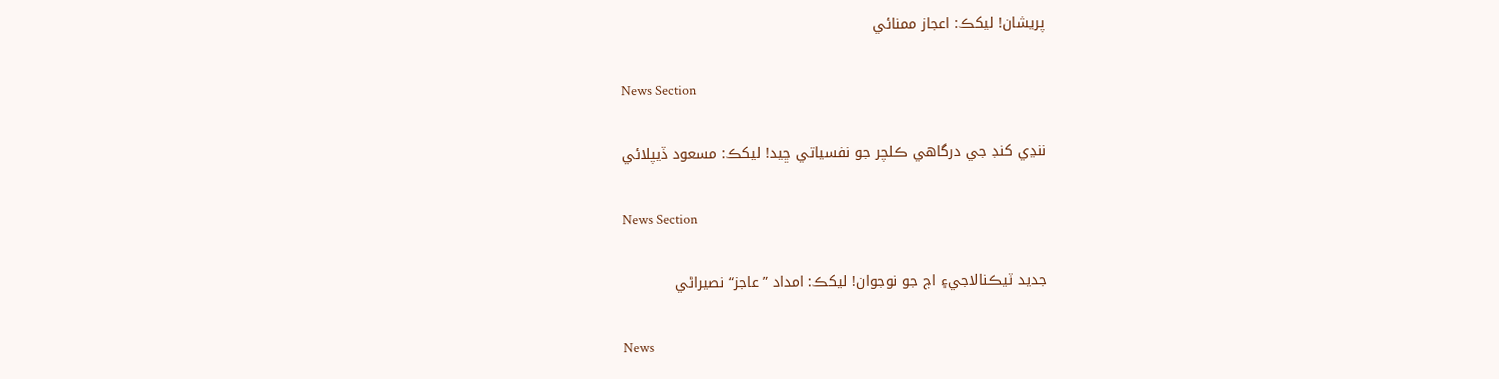پريشان! ليکڪ: اعجاز ممنائي

News Section

ننڍي کنڊ جي درگاھي ڪلچر جو نفسياتي ڇيد! ليکڪ: مسعود ڏيپلائي

News Section

جديد ٽيڪنالاجي۽ اڄ جو نوجوان! ليکڪ: امداد ”عاجز“ نصيراڻي

News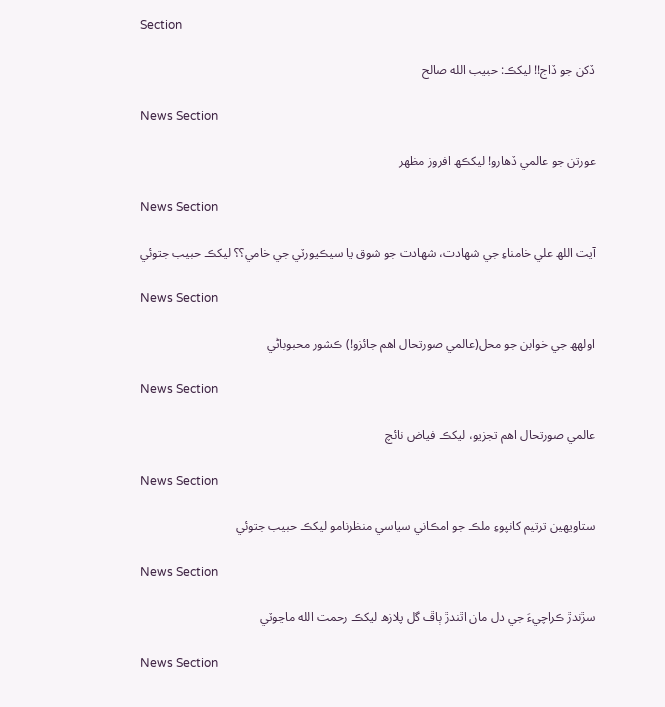Section

ڏکن جو ڏاج!! ليکڪ: حبيب الله صالح

News Section

عورتن جو عالمي ڏھارو! ليکڪھ افروز مظھر

News Section

آيت اللھ علي خامناءِ جي شھادت، شھادت جو شوق يا سيڪيورٽي جي خامي؟؟ ليکڪ حبيب جتوئي

News Section

اولھھ جي خوابن جو محل(عالمي صورتحال اھم جائزو!) ڪشور محبوباڻي

News Section

عالمي صورتحال اھم تجزيو، ليکڪ فياض نائچ

News Section

ستاويھين ترتيم کانپوءِ ملڪ جو امڪاني سياسي منظرنامو ليکڪ حبيب جتوئي

News Section

سڙندڙ ڪراچيءَ جي دل مان اٿندڙ ٻاڦ گل پلازھ ليکڪ رحمت الله ماڃوٽي

News Section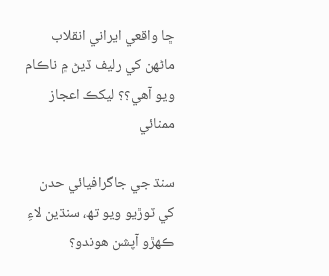ڇا واقعي ايراني انقلاب ماڻھن کي رليف ڏيڻ ۾ ناڪام ويو آھي؟؟ ليکڪ اعجاز ممنائي

سنڌ جي جاگرافيائي حدن کي ٽوڙيو ويو تھ، سنڌين لاءِ ڪھڙو آپشن ھوندو؟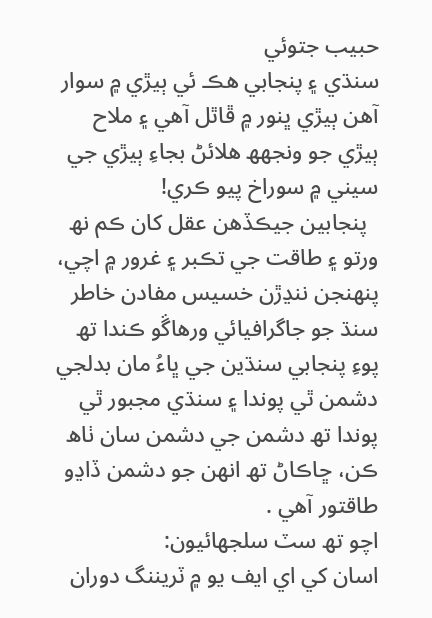حبيب جتوئي
سنڌي ۽ پنجابي ھڪ ئي ٻيڙي ۾ سوار آھن ٻيڙي ڀنور ۾ ڦاٿل آھي ۽ ملاح ٻيڙي جو ونجھھ ھلائڻ بجاءِ ٻيڙي جي سيني ۾ سوراخ پيو ڪري!
  پنجابين جيڪڏھن عقل کان ڪم نھ ورتو ۽ طاقت جي تڪبر ۽ غرور ۾ اچي، پنھنجن ننڍڙن خسيس مفادن خاطر سنڌ جو جاگرافيائي ورھاڱو ڪندا تھ پوءِ پنجابي سنڌين جي ڀاءُ مان بدلجي دشمن ٿي پوندا ۽ سنڌي مجبور ٿي پوندا تھ دشمن جي دشمن سان ٺاھ ڪن، ڇاڪاڻ تھ انھن جو دشمن ڏاڍو طاقتور آھي .
اچو تھ سٽ سلجھائيون:
اسان کي اي ايف يو ۾ ٽريننگ دوران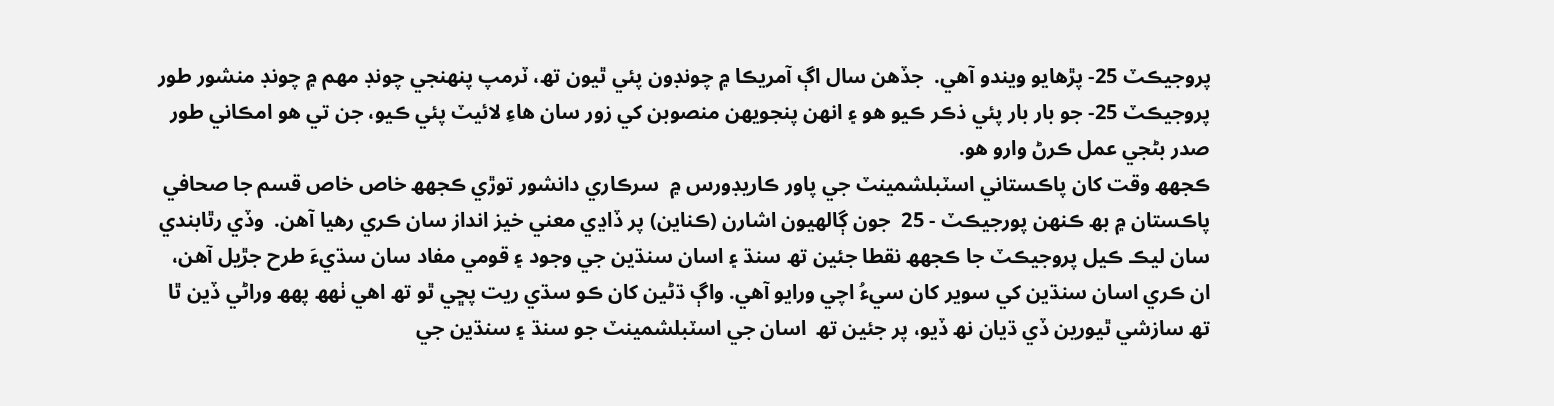پروجيڪٽ 25- پڙھايو ويندو آھي.  جڏھن سال اڳ آمريڪا ۾ چونڊون پئي ٿيون تھ، ٽرمپ پنھنجي چونڊ مھم ۾ چونڊ منشور طور پروجيڪٽ 25- جو بار بار پئي ذڪر ڪيو ھو ۽ انھن پنجويھن منصوبن کي زور سان ھاءِ لائيٽ پئي ڪيو، جن تي ھو امڪاني طور صدر بڻجي عمل ڪرڻ وارو ھو.
ڪجھھ وقت کان پاڪستاني اسٽبلشمينٽ جي پاور ڪاريڊورس ۾  سرڪاري دانشور توڙي ڪجھھ خاص خاص قسم جا صحافي   پاڪستان ۾ بھ ڪنھن پورجيڪٽ - 25  جون ڳالھيون اشارن (ڪناين) پر ڏاڍي معني خيز انداز سان ڪري رھيا آھن.  وڏي رٿابندي سان ليڪ ڪيل پروجيڪٽ جا ڪجھھ نقطا جئين تھ سنڌ ۽ اسان سنڌين جي وجود ۽ قومي مفاد سان سڌيءَ طرح جڙيل آھن، ان ڪري اسان سنڌين کي سوير کان سيءُ اچي ورايو آھي. واڳ ڌڻين کان ڪو سڌي ريت پڇي ٿو تھ اھي ٺھھ پھھ وراڻي ڏين ٿا تھ سازشي ٿيورين ڏي ڌيان نھ ڏيو، پر جئين تھ  اسان جي اسٽبلشمينٽ جو سنڌ ۽ سنڌين جي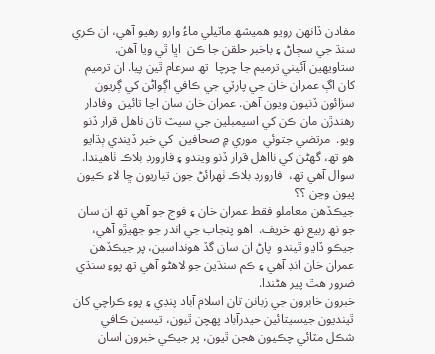مفادن ڏانھن رويو ھميشھ ماٽيلي ماءُ وارو رھيو آھي، ان ڪري سنڌ جي سڄاڻ ۽ باخبر حلقن جا ڪن  اڀا ٿي ويا آھن.
ستاويھين آئيني ترميم جا چرچا  تھ سرعام ٿين پيا. ان ترميم کان اڳ عمران خان جي پارٽي جي ڪافي اڳواڻن کي ڳريون سزائون ڏنيون ويون آھن. عمران خان سان اڃا تائين  وفادار رھندڙن مان ڪن کي اسيمبلين جي سيٽ تان ناھل قرار ڏنو ويو.  مرتضي جتوئي  موري ۾ صحافين  کي خبر ڏيندي ٻڌايو ھو تھ، گھڻن کي نااھل قرار ڏنو ويندو ۽ فارورڊ بلاڪ ٺاھيندا.
سوال آھي تھ،  فارورڊ بلاڪ ٺھرائڻ جون تياريون ڇا لاءِ ڪيون  پيون وڃن ؟؟
جيڪڏھن معاملو فقط عمران خان ۽ فوج جو آھي تھ ان سان جو نھ ربيع نھ خريف.  اھو پنجاب جي اندر جو جھيڙو آھي، جيڪو ڏاڍو ٿيندو  پاڻ ان سان گڏ ھونداسين، پر جيڪڏھن عمران خان انڊ آھي ۽ ڪم سنڌين جو لاھڻو آھي تھ پوءِ سنڌي ضرور ھٿ پير ھڻندا.
خبرون خابرون جي زبانن تان اسلام آباد پنڊي ۽ پوءِ ڪراچي کان ٿينديون جيسيتائين حيدرآباد پھچن ٿيون، تيسين ڪافي شڪل مٽائي چڪيون ھجن ٿيون، پر جيڪي خبرون اسان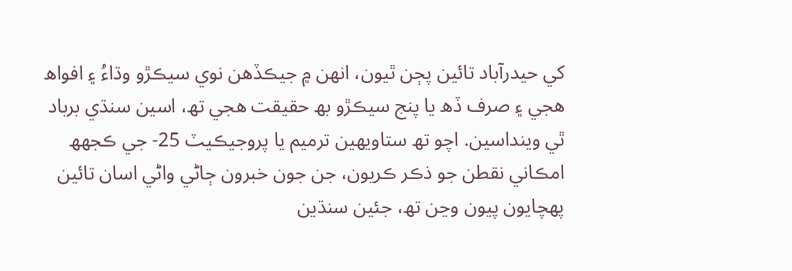کي حيدرآباد تائين پڄن ٿيون، انھن ۾ جيڪڏھن نوي سيڪڙو وڌاءُ ۽ افواھ ھجي ۽ صرف ڏھ يا پنج سيڪڙو بھ حقيقت ھجي تھ، اسين سنڌي برباد ٿي وينداسين. اچو تھ ستاويھين ترميم يا پروجيڪيٽ 25- جي ڪجھھ امڪاني نقطن جو ذڪر ڪريون، جن جون خبرون ڄاڻي واڻي اسان تائين پھچايون پيون وڃن تھ، جئين سنڌين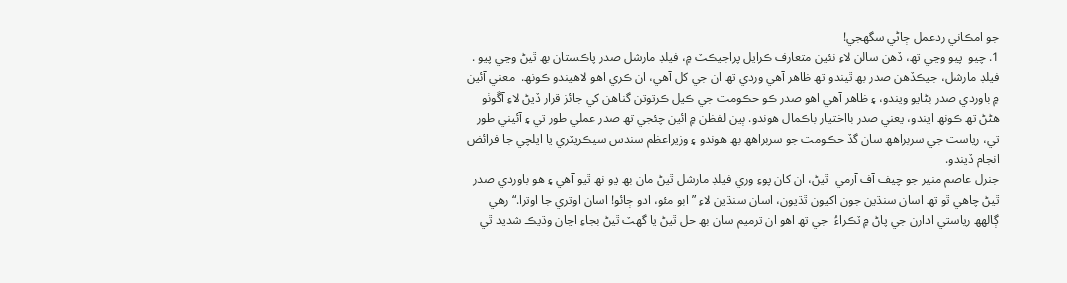جو امڪاني ردعمل ڄاڻي سگھجي!
1. چيو  پيو وڃي تھ، ڏھن سالن لاءِ نئين متعارف ڪرايل پراجيڪٽ ۾، فيلڊ مارشل صدر پاڪستان بھ ٿيڻ وڃي پيو . فيلڊ مارشل، جيڪڏھن صدر بھ ٿيندو تھ ظاھر آھي وردي تھ ان جي کل آھي، ان ڪري اھو لاھيندو ڪونھ.  معني آئين ۾ باوردي صدر بڻايو ويندو، ۽ ظاھر آھي اھو صدر ڪو حڪومت جي ڪيل ڪرتوتن گناھن کي جائز قرار ڏيڻ لاءِ آڱوٺو ھڻڻ تھ ڪونھ ايندو، يعني صدر بااختيار باڪمال ھوندو. ٻين لفظن ۾ ائين چئجي تھ صدر عملي طور تي ۽ آئيني طور تي، رياست جي سربراھھ سان گڏ حڪومت جو سربراھھ بھ ھوندو ۽ وزيراعظم سندس سيڪريٽري يا ايلچي جا فرائض انجام ڏيندو.
جنرل عاصم منير جو چيف آف آرمي  ٿيڻ، ان کان پوءِ وري فيلڊ مارشل ٿيڻ مان بھ ڍو نھ ٿيو آھي ۽ ھو باوردي صدر ٿيڻ چاھي ٿو تھ اسان سنڌين جون اکيون ٿڌيون، اسان سنڌين لاءِ ”ابو مئو، ادو ڄائو! اسان اوتري جا اوترا.“ رھي ڳالھھ رياستي ادارن جي پاڻ ۾ ٽڪراءُ  جي تھ اھو ان ترميم سان بھ حل ٿيڻ يا گھٽ ٿيڻ بجاءِ اڃان وڌيڪ شديد ٿي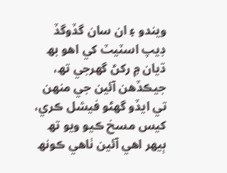ويندو ۽ ان سان گڏوگڏ ڊيپ اسٽيٽ کي اھو بھ ڌيان ۾ رکڻ گھرجي تھ، جيڪڏھن آئين جي منھن تي ايڏو گھڻو فيشل ڪري، کيس مسخ ڪيو ويو تھ ٻيھر اھي آئين ٺاھي ڪونھ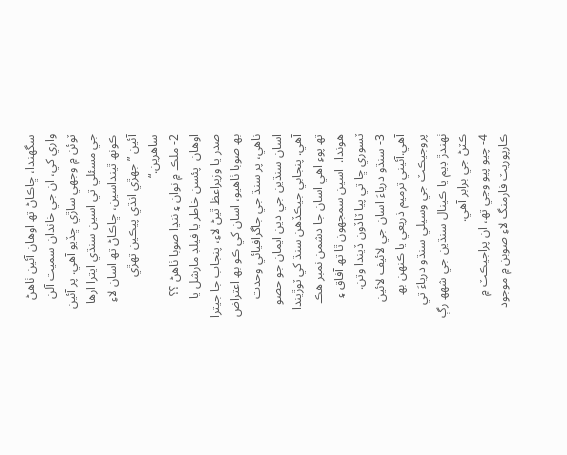سگھندا، ڇاڪاڻ تھ اوھان آئين ٺاھڻ واري کي، ان جي خاندان سميت آلن ٽوئن ۾ وجھي ساڙي ڇڏيو آھي. پر آئين جي مسئلي تي اسين سنڌي ايترا ارھا ڪونھ ٿينداسين، ڇاڪاڻ تھ اسان لاءِ آئين ”جھڙي انڌي پيڪين تھڙي ساھرين.“
2- ملڪ ۾ نوان ۽ ننڍا صوبا ٺاھڻ ؟؟
اوھان  پئسن خاطر يا فيلڊ مارشل يا صدر يا وزيراعظ ٿيڻ لاءِ، پنجاب جا جيترا بھ صوبا ٺاھيو، اسان کي ڪو بھ اعتراض ناھي، پر سنڌ جي جاگرافيائي وحدت اسان سنڌين جي دين ايمان جو حصو آھي. پنجابي جيڪڏھن سنڌ کي ٽوڙيندا تھ پوءِ اھي اسان جا دشمن نمبر ھڪ ھوندا.  اسين سمجھون ٿا تھ آفاق ۽ ٽسوري ڇا تي پيا ٽاڏون ڏيندا وتن.
3- سنڌو درياءَ اسان جي لائيف لائين آھي.آئيني ترميم ذريعي يا ڪنھن بھ پروجيڪٽ جي وسيلي سنڌو درياءَ تي ٺھندڙ ڊيم يا ڪينال سنڌين جي شھھ رڳ ڪٽڻ جي برابر آھي.
4- چيو پيو وڃي تھ، ان پراجيڪٽ ۾ ڪارپوريٽ فارمنگ لاءِ صوبن ۾ موجود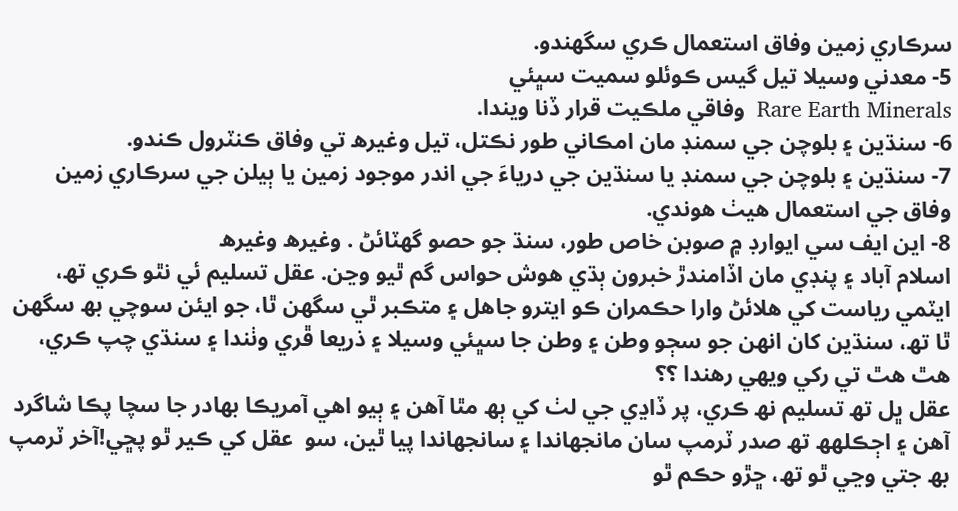سرڪاري زمين وفاق استعمال ڪري سگھندو.
5- معدني وسيلا تيل گيس ڪوئلو سميت سڀئي
Rare Earth Minerals  وفاقي ملڪيت قرار ڏنا ويندا.
6- سنڌين ۽ بلوچن جي سمنڊ مان امڪاني طور نڪتل، تيل وغيرھ تي وفاق ڪنٽرول ڪندو.
7- سنڌين ۽ بلوچن جي سمنڊ يا سنڌين جي درياءَ جي اندر موجود زمين يا ٻيلن جي سرڪاري زمين وفاق جي استعمال ھيٺ ھوندي.
8- اين ايف سي ايوارڊ ۾ صوبن خاص طور، سنڌ جو حصو گھٽائڻ . وغيرھ وغيرھ
اسلام آباد ۽ پنڊي مان اڏامندڙ خبرون ٻڌي ھوش حواس گم ٿيو وڃن. عقل تسليم ئي نٿو ڪري تھ، ايٽمي رياست کي ھلائڻ وارا حڪمران ڪو ايترو جاھل ۽ متڪبر ٿي سگھن ٿا، جو ايئن سوچي بھ سگھن ٿا تھ، سنڌين کان انھن جو سڄو وطن ۽ وطن جا سڀئي وسيلا ۽ ذريعا ڦري وٺندا ۽ سنڌي چپ ڪري، ھٿ ھٿ تي رکي ويھي رھندا ؟؟
عقل ڀل تھ تسليم نھ ڪري، پر ڏاڍي جي لٺ کي ٻھ مٿا آھن ۽ ٻيو اھي آمريڪا بھادر جا سچا پڪا شاگرد آھن ۽ اڄڪلھھ تھ صدر ٽرمپ سان مانجھاندا ۽ سانجھاندا پيا ٿين، سو  عقل کي ڪير ٿو پڇي!آخر ٽرمپ بھ جتي وڃي ٿو تھ، ڇڙو حڪم ٿو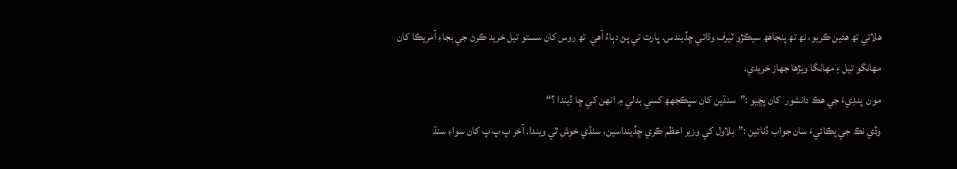ھلائي تھ ھئين ڪريو، نھ تھ پنجاھھ سيڪڙو ٽيرف وڌائي ڇڏيندس. ڀارت تي پڻ دٻاءُ آھي  تھ روس کان سستو تيل خريد ڪرڻ جي بجاءِ آمريڪا کان مھانگو تيل ۽ مھانگا ويڙھا جھاز خريدي.
مون  پنڊيءَ جي ھڪ دانشور  کان پڇيو :”سنڌين کان سڀڪجھھ کسي بدلي ۾ انھن کي ڇا ڏيندا ؟“
وڏي نڪ جي پڪائيءَ سان جواب ڏنائين :”بلاول کي وزير اعظم ڪري ڇڏينداسين، سنڌي خوش ٿي ويندا. آخر پ پ پ کان سواءِ سنڌ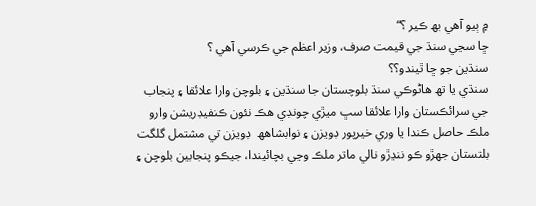۾ ٻيو آھي بھ ڪير ؟“
ڇا سڃي سنڌ جي قيمت صرف، وزير اعظم جي ڪرسي آھي ؟
سنڌين جو ڇا ٿيندو؟؟
سنڌي يا تھ ھاڻوڪي سنڌ بلوچستان جا سنڌين ۽ بلوچن وارا علائقا ۽ پنجاب جي سرائڪستان وارا علائقا سڀ ميڙي چونڊي ھڪ نئون ڪنفيڊريشن وارو ملڪ حاصل ڪندا يا وري خيرپور ڊويزن ۽ نوابشاھھ  ڊويزن تي مشتمل گلگت بلتستان جھڙو ڪو ننڍڙو نالي ماتر ملڪ وڃي بچائيندا، جيڪو پنجابين بلوچن ۽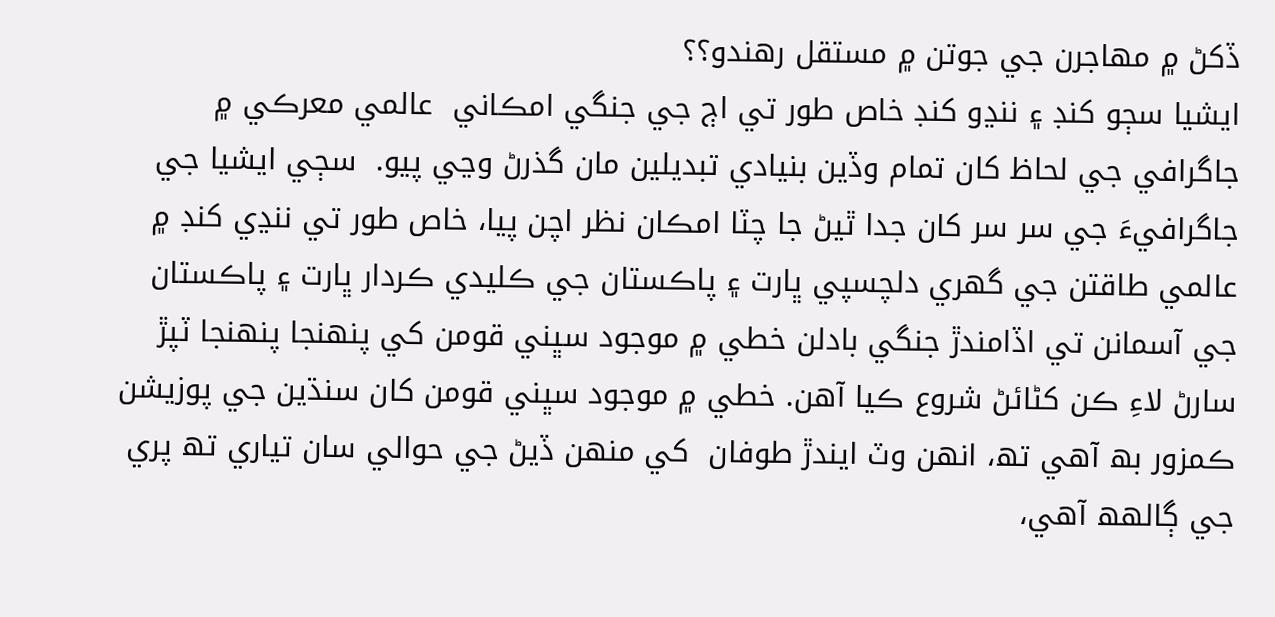ڏکڻ ۾ مھاجرن جي جوتن ۾ مستقل رھندو؟؟
ايشيا سڄو کنڊ ۽ ننڍو کنڊ خاص طور تي اڄ جي جنگي امڪاني  عالمي معرڪي ۾ جاگرافي جي لحاظ کان تمام وڏين بنيادي تبديلين مان گذرڻ وڃي پيو.  سڄي ايشيا جي جاگرافيءَ جي سر سر کان جدا ٿيڻ جا چٽا امڪان نظر اچن پيا، خاص طور تي ننڍي کنڊ ۾ عالمي طاقتن جي گھري دلچسپي ڀارت ۽ پاڪستان جي ڪليدي ڪردار ڀارت ۽ پاڪستان جي آسمانن تي اڏامندڙ جنگي بادلن خطي ۾ موجود سڀني قومن کي پنھنجا پنھنجا ٽپڙ سارڻ لاءِ ڪن کڻائڻ شروع ڪيا آھن. خطي ۾ موجود سڀني قومن کان سنڌين جي پوزيشن ڪمزور بھ آھي تھ، انھن وٽ ايندڙ طوفان  کي منھن ڏيڻ جي حوالي سان تياري تھ پري جي ڳالھھ آھي،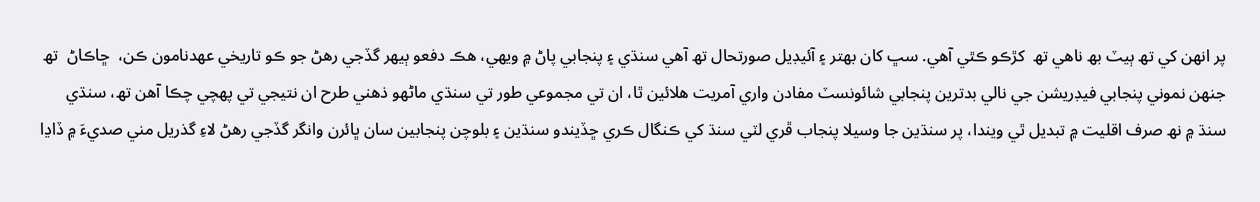پر انھن کي تھ ٻيٽ بھ ناھي تھ  کڙڪو ڪٿي آھي. سڀ کان بھتر ۽ آئيڊيل صورتحال تھ آھي سنڌي ۽ پنجابي پاڻ ۾ ويھي، ھڪ دفعو ٻيھر گڏجي رھڻ جو ڪو تاريخي عھدنامون ڪن،  ڇاڪاڻ  تھ جنھن نموني پنجابي فيڊريشن جي نالي بدترين پنجابي شائونسٽ مفادن واري آمريت ھلائين ٿا، ان تي مجموعي طور تي سنڌي ماڻھو ذھني طرح ان نتيجي تي پھچي چڪا آھن تھ، سنڌي سنڌ ۾ نھ صرف اقليت ۾ تبديل ٿي ويندا، پر سنڌين جا وسيلا پنجاب ڦري لٽي سنڌ کي ڪنگال ڪري ڇڏيندو سنڌين ۽ بلوچن پنجابين سان ڀائرن وانگر گڏجي رھڻ لاءِ گذريل مني صديءَ ۾ ڏاڍا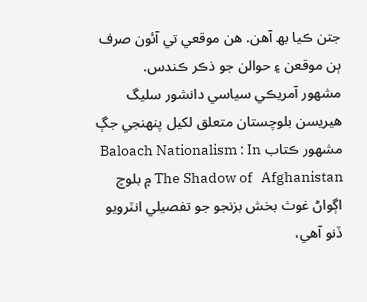جتن ڪيا بھ آھن. ھن موقعي تي آئون صرف ٻن موقعن ۽ حوالن جو ذڪر ڪندس.
مشھور آمريڪي سياسي دانشور سليگ ھيريسن بلوچستان متعلق لکيل پنھنجي جڳ مشھور ڪتاب Baloach Nationalism : In The Shadow of   Afghanistan ۾ بلوچ اڳواڻ غوث بخش بزنجو جو تفصيلي انٽرويو ڏنو آھي،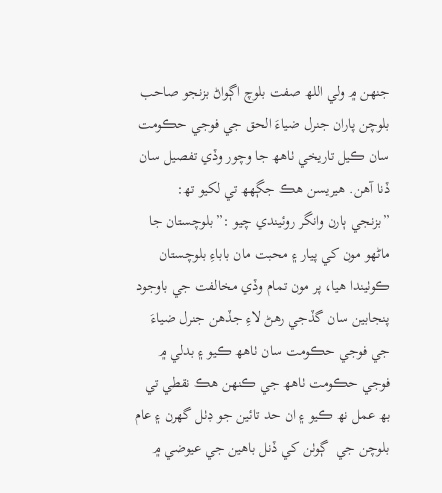جنھن ۾ ولي اللھ صفت بلوچ اڳواڻ بزنجو صاحب بلوچن پاران جنرل ضياءَ الحق جي فوجي حڪومت سان ڪيل تاريخي ٺاھھ جا وچور وڏي تفصيل سان ڏنا آھن. ھيريسن ھڪ جڳھھ تي لکيو تھ:
”بزنجي ٻارن وانگر روئيندي چيو :”بلوچستان جا ماڻھو مون کي پيار ۽ محبت مان باباءِ بلوچستان ڪوٺيندا ھيا، پر مون تمام وڏي مخالفت جي باوجود پنجابين سان گڏجي رھڻ لاءِ جڏھن جنرل ضياءَ جي فوجي حڪومت سان ٺاھھ ڪيو ۽ بدلي ۾ فوجي حڪومت ٺاھھ جي ڪنھن ھڪ نقطي تي بھ عمل نھ ڪيو ۽ ان حد تائين جو ڊٺل گھرن ۽ عام بلوچن جي  ڳوٺن کي ڏنل باھين جي عيوضي ۾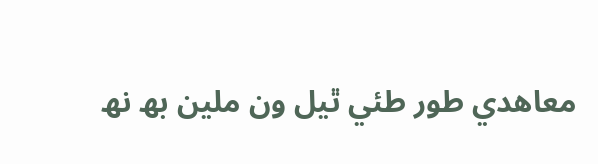معاھدي طور طئي ٿيل ون ملين بھ نھ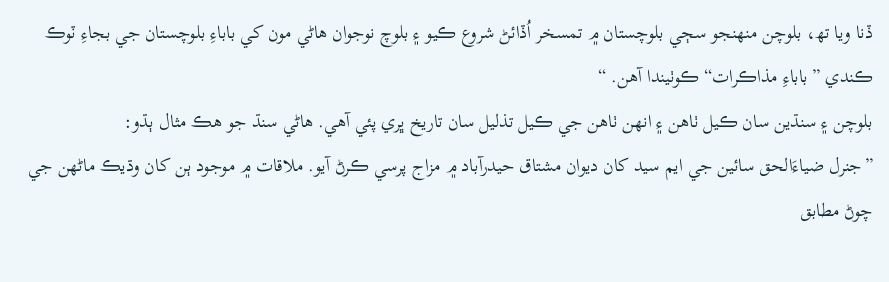ڏنا ويا تھ، بلوچن منھنجو سڄي بلوچستان ۾ تمسخر اُڏائڻ شروع ڪيو ۽ بلوچ نوجوان ھاڻي مون کي باباءِ بلوچستان جي بجاءِ ٽوڪ ڪندي ”باباءِ مذاڪرات“ ڪوٺيندا آھن. “
بلوچن ۽ سنڌين سان ڪيل ٺاھن ۽ انھن ٺاھن جي ڪيل تذليل سان تاريخ ڀري پئي آھي. ھاڻي سنڌ جو ھڪ مثال ٻڌو:
”جنرل ضياءَالحق سائين جي ايم سيد کان ديوان مشتاق حيدرآباد ۾ مزاج پرسي ڪرڻ آيو. ملاقات ۾ موجود ٻن کان وڌيڪ ماڻھن جي چوڻ مطابق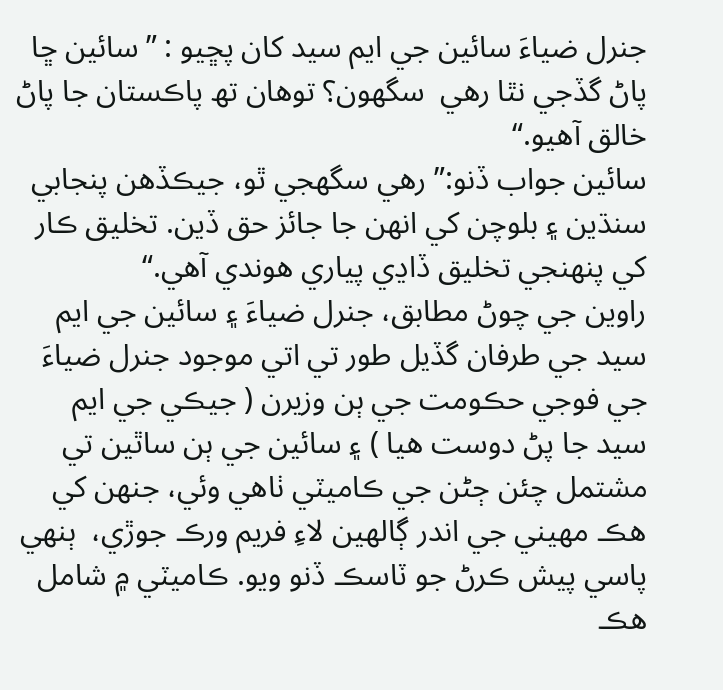جنرل ضياءَ سائين جي ايم سيد کان پڇيو : ”سائين ڇا پاڻ گڏجي نٿا رھي  سگھون؟ توھان تھ پاڪستان جا پاڻ خالق آھيو.“
سائين جواب ڏنو:” رھي سگھجي ٿو، جيڪڏھن پنجابي سنڌين ۽ بلوچن کي انھن جا جائز حق ڏين. تخليق ڪار کي پنھنجي تخليق ڏاڍي پياري ھوندي آھي.“
راوين جي چوڻ مطابق، جنرل ضياءَ ۽ سائين جي ايم سيد جي طرفان گڏيل طور تي اتي موجود جنرل ضياءَ جي فوجي حڪومت جي ٻن وزيرن ( جيڪي جي ايم سيد جا پڻ دوست ھيا ) ۽ سائين جي ٻن ساٿين تي مشتمل چئن ڄڻن جي ڪاميٽي ٺاھي وئي، جنھن کي ھڪ مھيني جي اندر ڳالھين لاءِ فريم ورڪ جوڙي،  ٻنھي پاسي پيش ڪرڻ جو ٽاسڪ ڏنو ويو. ڪاميٽي ۾ شامل ھڪ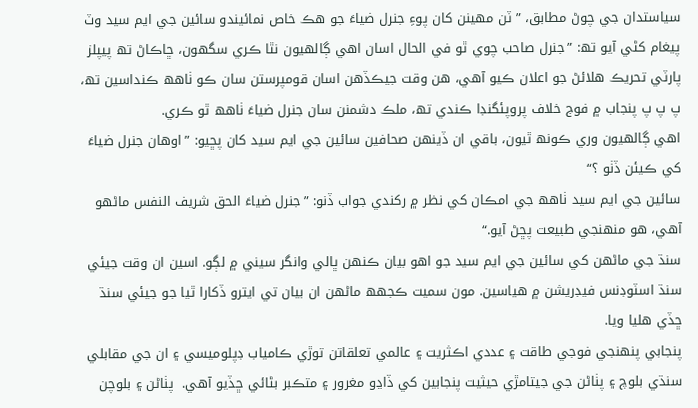سياستدان جي چوڻ مطابق، ”ٽن مھينن کان پوءِ جنرل ضياءَ جو ھڪ خاص نمائيندو سائين جي ايم سيد وٽ پيغام کڻي آيو تھ: ”جنرل صاحب چوي ٿو في الحال اسان اھي ڳالھيون نٿا ڪري سگھون، ڇاڪاڻ تھ پيپلز پارٽي تحريڪ ھلائڻ جو اعلان ڪيو آھي، ھن وقت جيڪڏھن اسان قومپرستن سان ڪو ٺاھھ ڪنداسين تھ، پ پ پ پنجاب ۾ فوج خلاف پروپئگنڊا ڪندي تھ، ملڪ دشمنن سان جنرل ضياءَ ٺاھھ ٿو ڪري.
اھي ڳالھيون وري ڪونھ ٿيون، باقي ان ڏينھن صحافين سائين جي ايم سيد کان پڇيو: ”اوھان جنرل ضياءَ کي ڪيئن ڏٺو ؟“
سائين جي ايم سيد ٺاھھ جي امڪان کي نظر ۾ رکندي جواب ڏنو: ”جنرل ضياءَ الحق شريف النفس ماڻھو آھي، ھو منھنجي طبيعت پڇڻ آيو.“
سنڌ جي ماڻھن کي سائين جي ايم سيد جو اھو بيان ڪنھن ڀالي وانگر سيني ۾ لڳو. اسين ان وقت جيئي سنڌ اسٽوڊنس فيڊريشن ۾ ھياسين. مون سميت ڪجھھ ماڻھن ان بيان تي ايترو ڏکارا ٿيا جو جيئي سنڌ ڇڏي ھليا ويا.
پنجابي پنھنجي فوجي طاقت ۽ عددي اڪثريت ۽ عالمي تعلقاتن توڙي ڪامياب ڊپلوميسي ۽ ان جي مقابلي سنڌي بلوچ ۽ پٺاڻن جي جيتامڙي حيثيت پنجابين کي ڏاڍو مغرور ۽ متڪبر بڻائي ڇڏيو آھي.  پٺاڻن ۽ بلوچن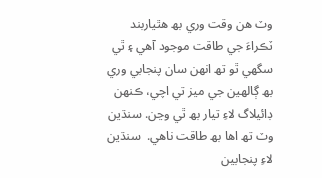وٽ ھن وقت وري بھ ھٿياربند ٽڪراءَ جي طاقت موجود آھي ۽ ٿي سگھي ٿو تھ انھن سان پنجابي وري بھ ڳالھين جي ميز تي اچي، ڪنھن ڊائيلاگ لاءِ تيار بھ ٿي وڃن. سنڌين وٽ تھ اھا بھ طاقت ناھي.  سنڌين لاءِ پنجابين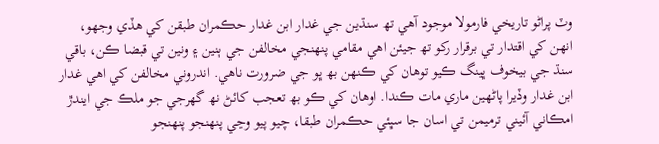وٽ پراڻو تاريخي فارمولا موجود آھي تھ سنڌين جي غدار ابن غدار حڪمران طبقن کي ھڏي وجھو، انھن کي اقتدار تي برقرار رکو تھ جيئن اھي مقامي پنھنجي مخالفن جي ٻنين ۽ ونين تي قبضا ڪن، باقي سنڌ جي بيخوف ڀينگ ڪيو توھان کي ڪنھن بھ ڀو جي ضرورت ناھي. اندروني مخالفن کي اھي غدار ابن غدار وڏيرا پاڻھين ماري مات ڪندا. اوھان کي ڪو بھ تعجب کائڻ نھ گھرجي جو ملڪ جي ايندڙ امڪاني آئيني ترميمن تي اسان جا سڀئي حڪمران طبقا، چيو پيو وڃي پنھنجو پنھنجو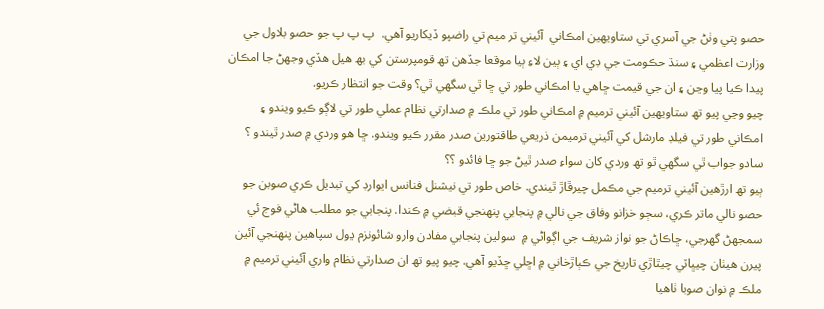حصو پتي وٺڻ جي آسري تي ستاويھين امڪاني  آئيني تر ميم تي راضپو ڏيکاريو آھي.  پ پ پ جو حصو بلاول جي وزارت اعظمي ۽ سنڌ حڪومت جي ڊي اي ۽ ٻين لاءِ ٻيا موقعا جڏھن تھ قومپرستن کي بھ ھيل ھڏي وجھڻ جا امڪان پيدا ڪيا پيا وڃن ۽ ان جي قيمت ڇاھي يا امڪاني طور تي ڇا ٿي سگھي ٿي؟ وقت جو انتظار ڪريو.
چيو وڃي پيو تھ ستاويھين آئيني ترميم ۾ امڪاني طور تي ملڪ ۾ صدارتي نظام عملي طور تي لاڳو ڪيو ويندو ۽ امڪاني طور تي فيلڊ مارشل کي آئيني ترميمن ذريعي طاقتورين صدر مقرر ڪيو ويندو. ڇا ھو وردي ۾ صدر ٿيندو ؟ سادو جواب ٿي سگھي ٿو تھ وردي کان سواءِ صدر ٿيڻ جو ڇا فائدو ؟؟
ٻيو تھ ارڙھين آئيني ترميم جي مڪمل چيرڦاڙ ٿيندي. خاص طور تي نيشنل فنانس ايوارڊ کي تبديل ڪري صوبن جو حصو نالي ماتر ڪري، سڄو خزانو وفاق جي نالي ۾ پنجابي پنھنجي قبضي ۾ ڪندا. پنجابي جو مطلب ھاڻي فوج ئي سمجھڻ گھرجي، ڇاڪاڻ جو نواز شريف جي اڳواڻي ۾  سولين پنجابي مفادن وارو شائونزم ڍول سپاھين پنھنجي آئين پيرن ھيٺان چيڀاٽي چيٿاڙي تاريخ جي ڪٻاڙخاني ۾ اڇلي ڇڏيو آھي. چيو پيو تھ ان صدارتي نظام واري آئيني ترميم ۾ ملڪ ۾ نوان صوبا ٺاھيا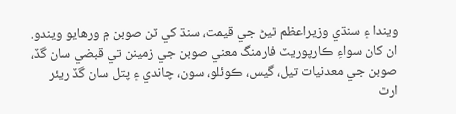ويندا ۽ سنڌي وزيراعظم ٿيڻ جي قيمت، سنڌ کي ٽن صوبن ۾ ورھايو ويندو. ان کان سواءِ ڪارپوريٽ فارمنگ معني صوبن جي زمينن تي قبضي سان گڏ، صوبن جي معدنيات تيل، گيس، ڪوئلو، سون، چاندي ۽ پتل سان گڏ ريئر ارٿ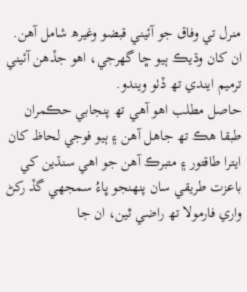منرل تي وفاق جو آئيني قبضو وغيرھ شامل آھن. ان کان وڌيڪ ٻيو ڇا گھرجي، اھو جڏھن آئيني ترميم ايندي تھ ڏٺو ويندو.
حاصل مطلب اھو آھي تھ پنجابي حڪمران طبقا ھڪ تھ جاھل آھن ۽ ٻيو فوجي لحاظ کان ايترا طاقتور ۽ متبرڪ آھن جو اھي سنڌين کي باعزت طريقي سان پنھنجو ڀاءُ سمجھي گڏ رکڻ واري فارمولا تھ راضي ٿين، ان جا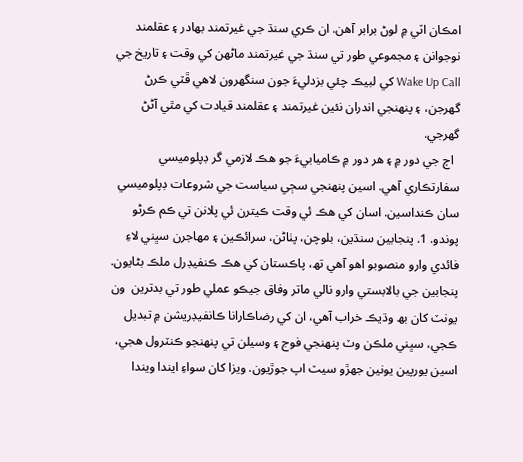امڪان اٽي ۾ لوڻ برابر آھن. ان ڪري سنڌ جي غيرتمند بھادر ۽ عقلمند نوجوانن ۽ مجموعي طور تي سنڌ جي غيرتمند ماڻھن کي وقت ۽ تاريخ جي Wake Up Call کي لبيڪ چئي بزدليءَ جون سنگھرون لاھي ڦٽي ڪرڻ گھرجن، ۽ پنھنجي اندران نئين غيرتمند ۽ عقلمند قيادت کي مٿي آڻڻ گھرجي.
  اڄ جي دور ۾ ۽ ھر دور ۾ ڪاميابيءَ جو ھڪ لازمي گر ڊپلوميسي سفارتڪاري آھي. اسين پنھنجي سڄي سياست جي شروعات ڊپلوميسي سان ڪنداسين. اسان کي ھڪ ئي وقت ڪيترن ئي پلانن تي ڪم ڪرڻو پوندو. 1. پنجابين سنڌين، بلوچن، پٺاڻن، سرائڪين ۽ مھاجرن سڀني لاءِ فائدي وارو منصوبو اھو آھي تھ، پاڪستان کي ھڪ ڪنفيڊرل ملڪ بڻايون. پنجابين جي بالابستي وارو نالي ماتر وفاق جيڪو عملي طور تي بدترين  ون يونٽ کان بھ وڌيڪ خراب آھي، ان کي رضاڪارانا ڪانفيڊريشن ۾ تبديل ڪجي، سڀني ملڪن وٽ پنھنجي فوج ۽ وسيلن تي پنھنجو ڪنٽرول ھجي، اسين يورپين يونين جھڙو سيٽ اپ جوڙيون. ويزا کان سواءِ ايندا ويندا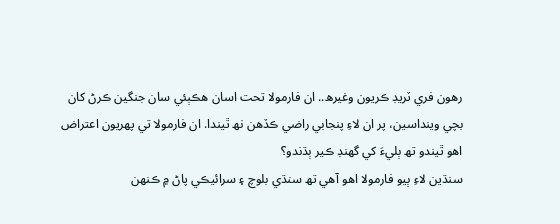رھون فري ٽريڊ ڪريون وغيرھ.. ان فارمولا تحت اسان ھڪٻئي سان جنگين ڪرڻ کان بچي وينداسين، پر ان لاءِ پنجابي راضي ڪڏھن نھ ٿيندا. ان فارمولا تي پھريون اعتراض اھو ٿيندو تھ ٻليءَ کي گھنڊ ڪير ٻڌندو؟
سنڌين لاءِ ٻيو فارمولا اھو آھي تھ سنڌي بلوچ ۽ سرائيڪي پاڻ ۾ ڪنھن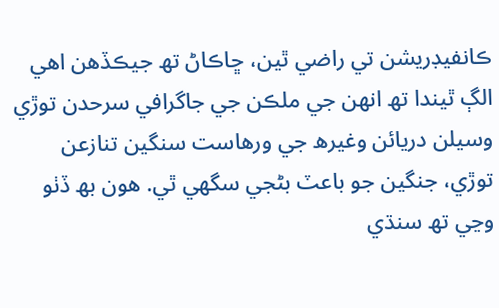ڪانفيڊريشن تي راضي ٿين، ڇاڪاڻ تھ جيڪڏھن اھي الڳ ٿيندا تھ انھن جي ملڪن جي جاگرافي سرحدن توڙي وسيلن دريائن وغيرھ جي ورھاست سنگين تنازعن توڙي، جنگين جو باعٽ بڻجي سگھي ٿي. ھون بھ ڏٺو وڃي تھ سنڌي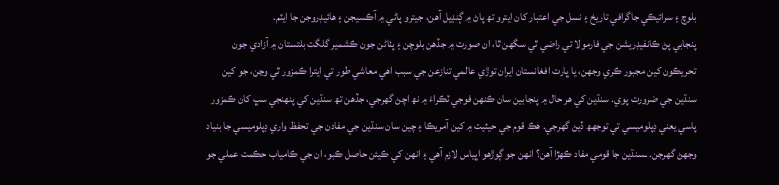بلوچ ۽ سرائيڪي جاگرافي تاريخ ۽ نسل جي اعتبار کان ايترو تھ پاڻ ۾ ڳنڍيل آھن، جيترو پاڻي ۾ آڪسيجن ۽ ھائيڊروجن جا ايٽم.
پنجابي پڻ ڪانفيڊريشن جي فارمولا تي راضي ٿي سگھن ٿا، ان صورت ۾ جڏھن بلوچن ۽ پٺاڻن جون ڪشمير گلگت بلتستان ۾ آزادي جون تحريڪون کين مجبور ڪري وجھن، يا ڀارت افغانستان ايران توڙي عالمي تنازعن جي سبب اھي معاشي طور تي ايترا ڪمزور ٿي وڃن، جو کين سنڌين جي ضرورت پوي. سنڌين کي ھر حال ۾ پنجابين سان ڪنھن فوجي ٽڪراءَ ۾ نھ اچڻ گھرجي، جڏھن تھ سنڌين کي پنھنجي سڀ کان ڪمزور پاسي يعني ڊپلوميسي تي توجھھ ڏيڻ گھرجي. ھڪ قوم جي حيثيت ۾ کين آمريڪا ۽ چين سان سنڌين جي مفادن جي تحفظ واري ڊپلوميسي جا بنياد وجھڻ گھرجن. ـسنڌين جا قومي مفاد ڪھڙا آھن؟ انھن جو ڳوڙھو اڀياس لازم آھي ۽ انھن کي ڪيئن حاصل ڪبو، ان جي ڪامياب حڪمت عملي جو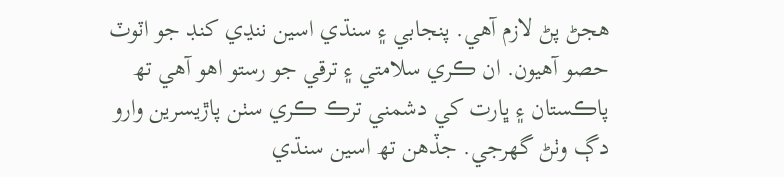ھجڻ پڻ لازم آھي. پنجابي ۽ سنڌي اسين ننڍي کنڊ جو اٽوٽ حصو آھيون. ان ڪري سلامتي ۽ ترقي جو رستو اھو آھي تھ پاڪستان ۽ ڀارت کي دشمني ترڪ ڪري سٺن پاڙيسرين وارو دڳ وٺڻ گھرجي. جڏھن تھ اسين سنڌي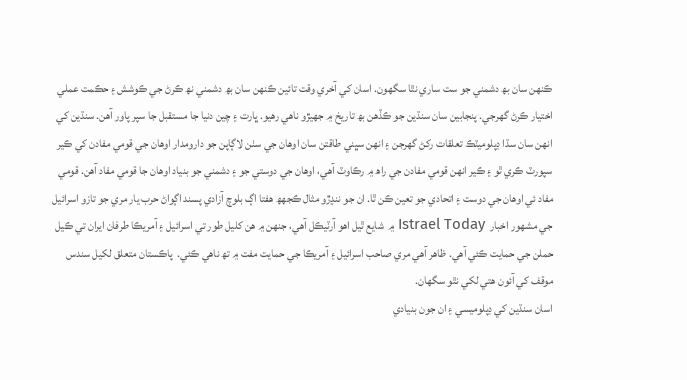ڪنھن سان بھ دشمني جو ست ساري نٿا سگھون. اسان کي آخري وقت تائين ڪنھن سان بھ دشمني نھ ڪرڻ جي ڪوشش ۽ حڪمت عملي اختيار ڪرڻ گھرجي. پنجابين سان سنڌين جو ڪڏھن بھ تاريخ ۾ جھيڙو ناھي رھيو. ڀارت ۽ چين دنيا جا مستقبل جا سپر پاور آھن. سنڌين کي انھن سان سڌا ڊپلوميٽڪ تعلقات رکڻ گھرجن ۽ انھن سڀني طاقتن سان اوھان جي سٺن لاڳاپن جو دارومدار اوھان جي قومي مفادن کي ڪير سپورٽ ڪري ٿو ۽ ڪير انھن قومي مفادن جي راھ ۾ رڪاوٽ آھي، اوھان جي دوستي جو ۽ دشمني جو بنياد اوھان جا قومي مفاد آھن. قومي مفاد ئي اوھان جي دوست ۽ اتحادي جو تعين ڪن ٿا. ان جو ننڍڙو مثال ڪجھھ ھفتا اڳ بلوچ آزادي پسند اڳواڻ حرب يار مري جو تازو اسرائيل جي مشھور اخبار  Istrael Today ۾ شايع ٿيل اھو آرٽيڪل آھي، جنھن ۾ ھن کليل طور تي اسرائيل ۽ آمريڪا طرفان ايران تي ڪيل حملن جي حمايت ڪئي آھي. ظاھر آھي مري صاحب اسرائيل ۽ آمريڪا جي حمايت مفت ۾ تھ ناھي ڪئي.  پاڪستان متعلق لکيل سندس موقف کي آئون ھتي لکي نٿو سگھان.
اسان سنڌين کي ڊپلوميسي ۽ ان جون بنيادي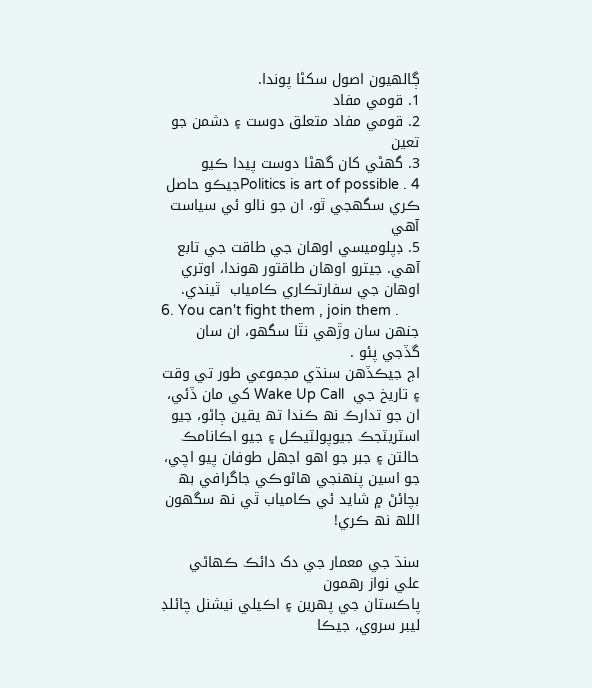ڳالھيون اصول سکڻا پوندا.
1. قومي مفاد
2. قومي مفاد متعلق دوست ۽ دشمن جو تعين
3. گھڻي کان گھڻا دوست پيدا ڪيو
4 . Politics is art of possibleجيڪو حاصل ڪري سگھجي ٿو، ان جو نالو ئي سياست آھي
5. ڊپلوميسي اوھان جي طاقت جي تابع آھي. جيترو اوھان طاقتور ھوندا، اوتري اوھان جي سفارتڪاري ڪامياب  ٿيندي.
6. You can't fight them , join them .
جنھن سان وڙھي نٿا سگھو، ان سان گڏجي پئو .
اڄ جيڪڏھن سنڌي مجموعي طور تي وقت ۽ تاريخ جي  Wake Up Call کي مان ڏئي، ان جو تدارڪ نھ ڪندا تھ يقين ڄاڻو، جيو اسٽريٽجڪ جيوپولٽيڪل ۽ جيو اڪانامڪ حالتن ۽ جبر جو اھو اجھل طوفان پيو اچي، جو اسين پنھنجي ھاڻوڪي جاگرافي بھ بچائڻ ۾ شايد ئي ڪامياب ٿي نھ سگھون  اللھ نھ ڪري!

سنڌ جي معمار جي دک دائڪ ڪھاڻي
علي نواز رھمون
پاڪستان جي پهرين ۽ اڪيلي نيشنل چائلڊ ليبر سروي، جيڪا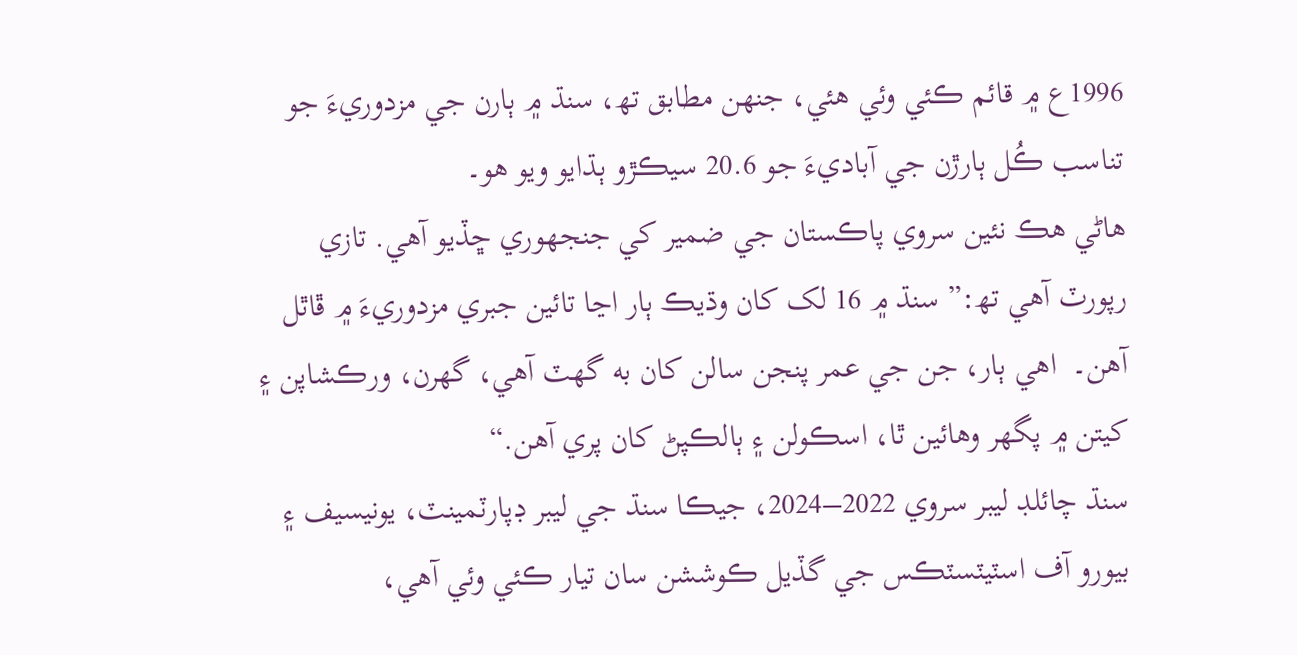1996ع ۾ قائم ڪئي وئي هئي، جنھن مطابق تھ، سنڌ ۾ ٻارن جي مزدوريءَ جو تناسب ڪُل ٻارڙن جي آباديءَ جو 20.6 سيڪڙو ٻڌايو ويو هو۔
هاڻي هڪ نئين سروي پاڪستان جي ضمير کي جنجھوري ڇڏيو آهي. تازي رپورٽ آھي تھ:” سنڌ ۾ 16 لک کان وڌيڪ ٻار اڃا تائين جبري مزدوريءَ ۾ ڦاٿل آهن۔  اهي ٻار، جن جي عمر پنجن سالن کان به گهٽ آهي، گهرن، ورڪشاپن ۽ کيتن ۾ پگهر وهائين ٿا، اسڪولن ۽ ٻالڪپڻ کان پري آھن.“
سنڌ چائلڊ ليبر سروي 2022–2024، جيڪا سنڌ جي ليبر ڊپارٽمينٽ، يونيسيف ۽ بيورو آف اسٽيٽسٽڪس جي گڏيل ڪوششن سان تيار ڪئي وئي آهي،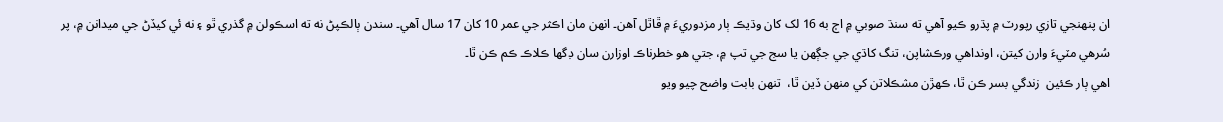ان پنھنجي تازي رپورٽ ۾ پڌرو ڪيو آھي ته سنڌ صوبي ۾ اڄ به 16 لک کان وڌيڪ ٻار مزدوريءَ ۾ ڦاٿل آهن۔ انهن مان اڪثر جي عمر 10 کان 17 سال آهي۔ سندن ٻالڪپڻ نه ته اسڪولن ۾ گذري ٿو ۽ نه ئي کيڏڻ جي ميدانن ۾، پر سُرهي مٽيءَ وارن کيتن، اونداهي ورڪشاپن، تنگ کاڌي جي جڳهن يا سج جي تپ ۾، جتي هو خطرناڪ اوزارن سان ڊگها ڪلاڪ ڪم ڪن ٿا۔
اھي ٻار ڪئين  زندگي بسر ڪن ٿا، ڪھڙن مشڪلاتن کي منھن ڏين ٿا،  تنھن بابت واضح چيو ويو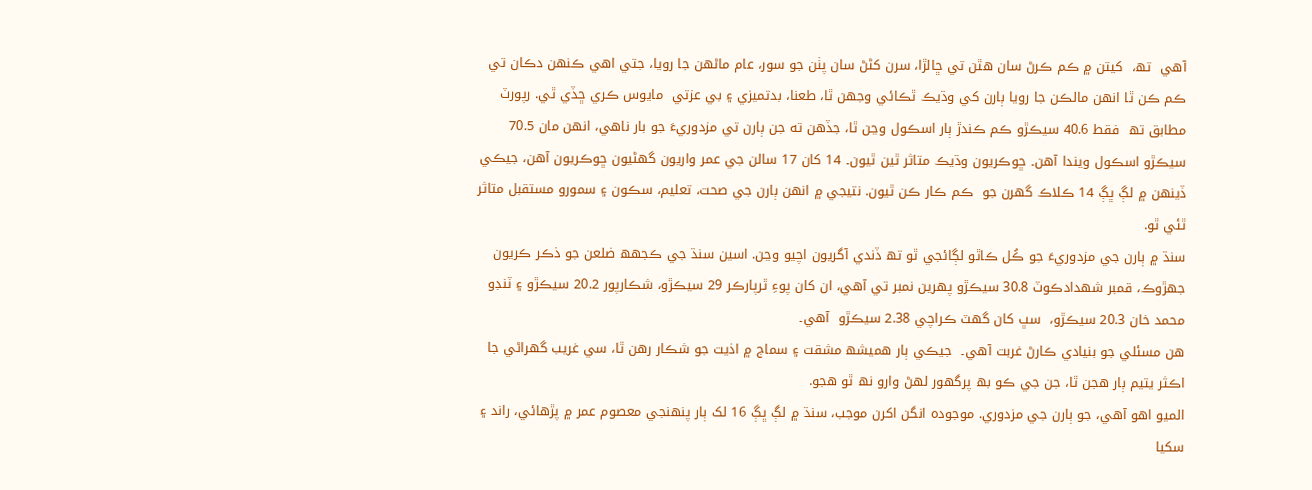آھي  تھ،  کيتن ۾ ڪم ڪرڻ سان هٿن تي ڇالڙا، سرن کڻڻ سان پٺن جو سور، عام ماڻھن جا رويا، جتي اھي ڪنھن دڪان تي ڪم ڪن ٿا انھن مالڪن جا رويا ٻارن کي وڌيڪ ٿڪائي وجھن ٿا، طعنا، بدتميزي ۽ بي عزتي  مايوس ڪري ڇڏي ٿي. رپورٽ مطابق تھ  فقط 40.6 سيڪڙو ڪم ڪندڙ ٻار اسڪول وڃن ٿا، جڏهن ته جن ٻارن تي مزدوريءَ جو بار ناهي، انهن مان 70.5 سيڪڙو اسڪول ويندا آهن۔ ڇوڪريون وڌيڪ متاثر ٿين ٿيون۔ 14 کان 17 سالن جي عمر واريون گهڻيون ڇوڪريون آھن، جيڪي ڏينھن ۾ لڳ ڀڳ 14 ڪلاڪ گهرن جو  ڪم ڪار ڪن ٿيون. نتيجي ۾ انھن ٻارن جي صحت، تعليم، سڪون ۽ سمورو مستقبل متاثر ٿئي ٿو.
سنڌ ۾ ٻارن جي مزدوريءَ جو ڪُل ڪاٿو لڳائجي ٿو تھ ڏندي آگريون اچيو وڃن. اسين سنڌ جي ڪجھھ ضلعن جو ذڪر ڪريون جھڙوڪ، قمبر شهدادڪوٽ 30.8 سيڪڙو پهرين نمبر تي آهي، ان کان پوءِ ٿرپارڪر 29 سيڪڙو، شڪارپور 20.2 سيڪڙو ۽ ٽنڊو محمد خان 20.3 سيڪڙو،  سڀ کان گهٽ ڪراچي 2.38 سيڪڙو  آهي۔
هن مسئلي جو بنيادي ڪارڻ غربت آهي۔  جيڪي ٻار ھميشھ مشقت ۽ سماج ۾ اذيت جو شڪار رھن ٿا، سي غريب گھراڻي جا اڪثر يتيم ٻار ھجن ٿا، جن جي ڪو بھ پرگھور لھڻ وارو نھ ٿو ھجو.
الميو اھو آهي، جو ٻارن جي مزدوري. موجوده انگن اکرن موجب، سنڌ ۾ لڳ ڀڳ 16 لک ٻار پنهنجي معصوم عمر ۾ پڙهائي، راند ۽ سکيا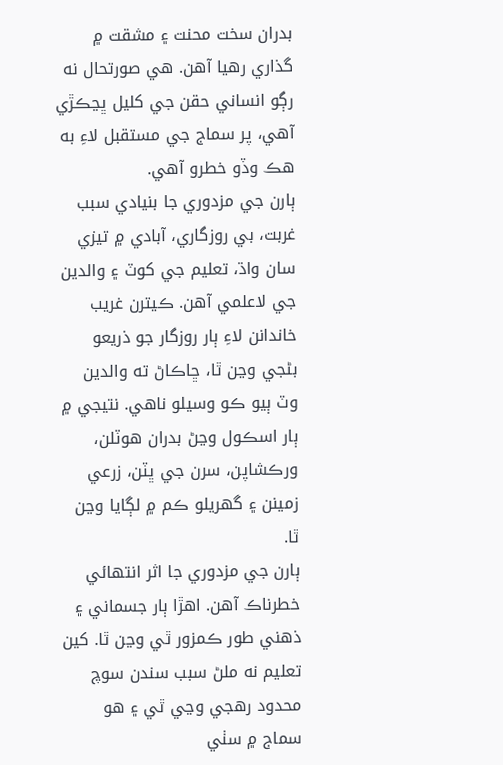بدران سخت محنت ۽ مشقت ۾ گذاري رهيا آهن. هي صورتحال نه رڳو انساني حقن جي کليل ڀڃڪڙي آهي، پر سماج جي مستقبل لاءِ به هڪ وڏو خطرو آهي.
ٻارن جي مزدوري جا بنيادي سبب غربت، بي روزگاري، آبادي ۾ تيزي سان واڌ، تعليم جي کوٽ ۽ والدين جي لاعلمي آهن. ڪيترن غريب خاندانن لاءِ ٻار روزگار جو ذريعو بڻجي وڃن ٿا، ڇاڪاڻ ته والدين وٽ ٻيو ڪو وسيلو ناهي. نتيجي ۾ ٻار اسڪول وڃڻ بدران هوٽلن، ورڪشاپن، سرن جي ڀٽن، زرعي زمينن ۽ گهريلو ڪم ۾ لڳايا وڃن ٿا.
ٻارن جي مزدوري جا اثر انتهائي خطرناڪ آهن. اهڙا ٻار جسماني ۽ ذهني طور ڪمزور ٿي وڃن ٿا. کين تعليم نه ملڻ سبب سندن سوچ محدود رهجي وڃي ٿي ۽ هو سماج ۾ سٺي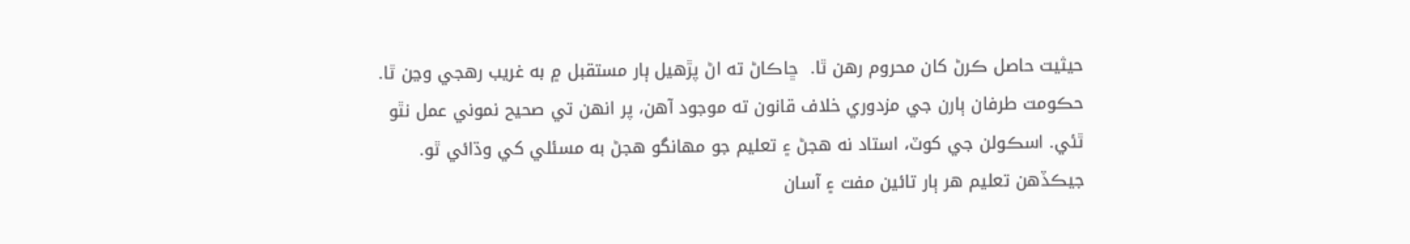حيثيت حاصل ڪرڻ کان محروم رهن ٿا.  ڇاڪاڻ ته اڻ پڙهيل ٻار مستقبل ۾ به غريب رهجي وڃن ٿا.
حڪومت طرفان ٻارن جي مزدوري خلاف قانون ته موجود آهن، پر انهن تي صحيح نموني عمل نٿو ٿئي. اسڪولن جي کوٽ، استاد نه هجڻ ۽ تعليم جو مهانگو هجڻ به مسئلي کي وڌائي ٿو. جيڪڏهن تعليم هر ٻار تائين مفت ۽ آسان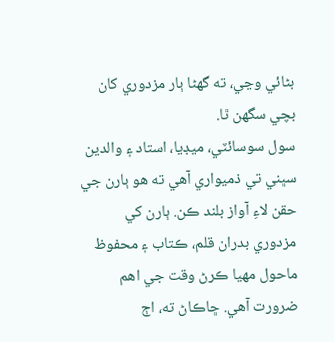بڻائي وڃي، ته گهڻا ٻار مزدوري کان بچي سگهن ٿا.
سول سوسائٽي، ميڊيا، استاد ۽ والدين سڀني تي ذميواري آهي ته هو ٻارن جي حقن لاءِ آواز بلند ڪن. ٻارن کي مزدوري بدران قلم، ڪتاب ۽ محفوظ ماحول مهيا ڪرڻ وقت جي اهم ضرورت آهي. ڇاڪاڻ ته، اڄ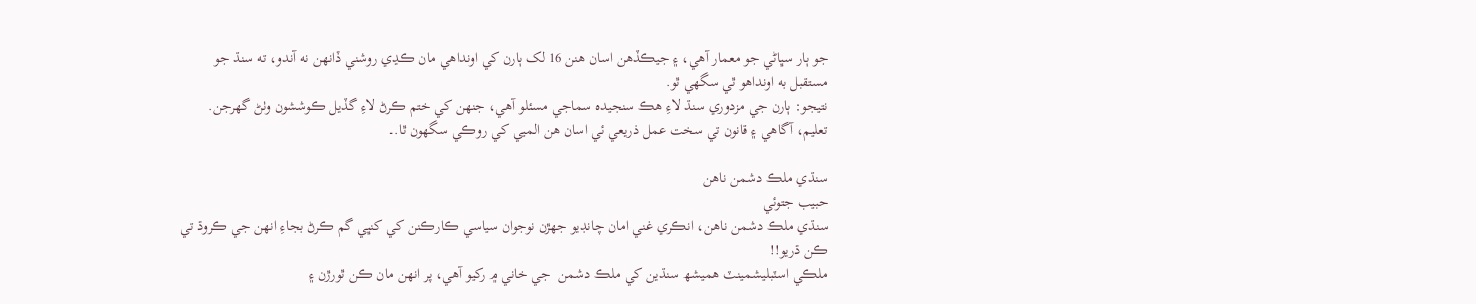جو ٻار سڀاڻي جو معمار آهي، ۽ جيڪڏهن اسان هنن 16 لک ٻارن کي اونداهي مان ڪڍي روشني ڏانهن نه آندو، ته سنڌ جو مستقبل به اونداهو ٿي سگهي ٿو.
نتيجو: ٻارن جي مزدوري سنڌ لاءِ هڪ سنجيده سماجي مسئلو آهي، جنهن کي ختم ڪرڻ لاءِ گڏيل ڪوششون وٺڻ گھرجن. تعليم، آگاهي ۽ قانون تي سخت عمل ذريعي ئي اسان هن الميي کي روڪي سگهون ٿا.۔

سنڌي ملڪ دشمن ناهن
حبيب جتوئي
سنڌي ملڪ دشمن ناھن، انڪري غني امان چانڊيو جھڙن نوجوان سياسي ڪارڪنن کي کنڀي گم ڪرڻ بجاءِ انھن جي ڪروڌ تي ڪن ڌريو!!
ملڪي اسٽبليشمينٽ ھميشھ سنڌين کي ملڪ دشمن  جي خاني ۾ رکيو آھي، پر انھن مان ڪن ٿورڙن ۽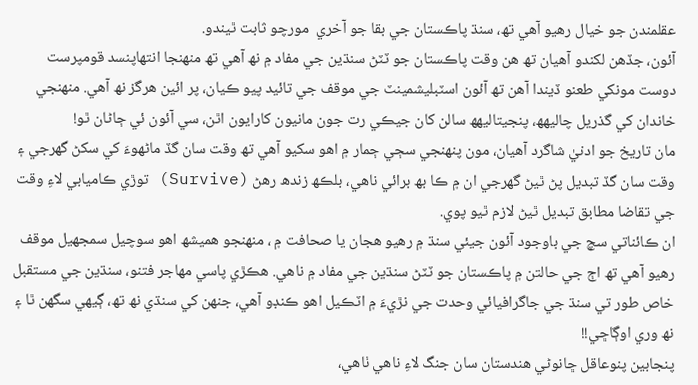عقلمندن جو خيال رھيو آھي تھ، سنڌ پاڪستان جي بقا جو آخري  مورچو ثابت ٿيندو.
آئون، جڏھن لکندو آھيان تھ ھن وقت پاڪستان جو ٽٽڻ سنڌين جي مفاد ۾ نھ آھي تھ منھنجا انتھاپنسد قومپرست دوست مونکي طعنو ڏيندا آھن تھ آئون اسٽبليشمينٽ جي موقف جي تائيد پيو ڪيان، پر ائين ھرگز نھ آھي. منھنجي خاندان کي گذريل چاليھھ، پنجيتاليھھ سالن کان جيڪي رت جون مانيون کارايون اٿن، سي آئون ئي ڄاڻان ٿو!
مان تاريخ جو ادنيٰ شاگرد آھيان، مون پنھنجي سڄي ڄمار ۾ اھو سکيو آھي تھ وقت سان گڏ ماڻھوءَ کي سکڻ گھرجي ۽ وقت سان گڏ تبديل پڻ ٿيڻ گھرجي ان ۾ ڪا بھ برائي ناھي، بلڪھ زندھ رھڻ (Survive) توڙي ڪاميابي لاءِ وقت جي تقاضا مطابق تبديل ٿيڻ لازم ٿيو پوي.
ان ڪائناتي سچ جي باوجود آئون جيئي سنڌ ۾ رھيو ھجان يا صحافت ۾ ، منھنجو ھميشھ اھو سوچيل سمجھيل موقف رھيو آھي تھ اڄ جي حالتن ۾ پاڪستان جو ٽٽڻ سنڌين جي مفاد ۾ ناھي. ھڪڙي پاسي مھاجر فتنو، سنڌين جي مستقبل خاص طور تي سنڌ جي جاگرافيائي وحدت جي نڙيءَ ۾ اٽڪيل اھو ڪنڊو آھي، جنھن کي سنڌي نھ تھ، ڳيھي سگھن ٿا ۽ نھ وري اوڳاڇي!!
پنجابين پنوعاقل ڇانوڻي ھندستان سان جنگ لاءِ ناھي ٺاھي،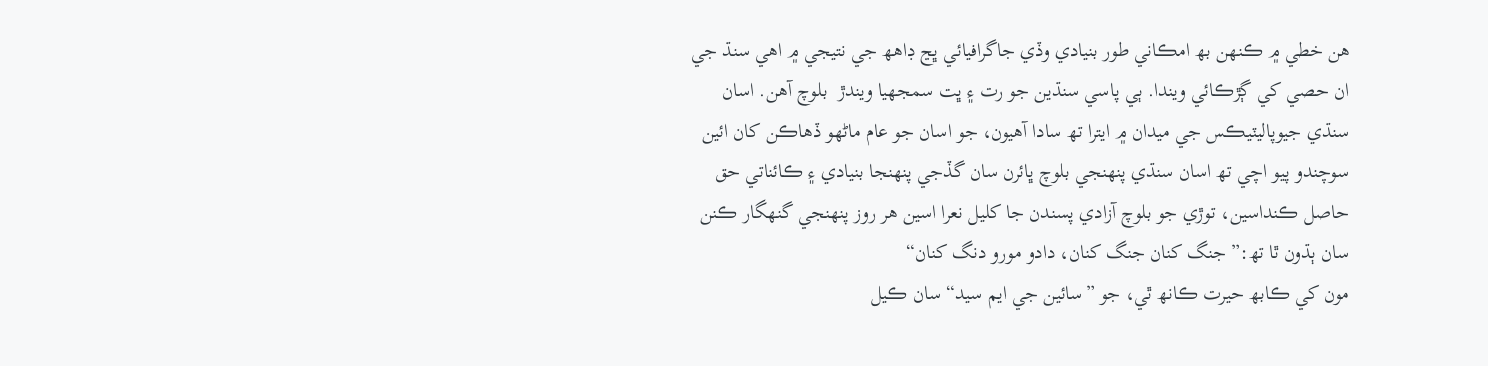ھن خطي ۾ ڪنھن بھ امڪاني طور بنيادي وڏي جاگرافيائي ڀڃ ڊاھھ جي نتيجي ۾ اھي سنڌ جي ان حصي کي ڳڙڪائي ويندا. ٻي پاسي سنڌين جو رت ۽ ڀت سمجھيا ويندڙ  بلوچ آھن. اسان سنڌي جيوپاليٽيڪس جي ميدان ۾ ايترا تھ سادا آھيون، جو اسان جو عام ماڻھو ڏھاڪن کان ائين سوچندو پيو اچي تھ اسان سنڌي پنھنجي بلوچ ڀائرن سان گڏجي پنھنجا بنيادي ۽ ڪائناتي حق حاصل ڪنداسين، توڙي جو بلوچ آزادي پسندن جا کليل نعرا اسين ھر روز پنھنجي گنھگار ڪنن سان ٻڌون ٿا تھ:” جنگ کنان جنگ کنان، دادو مورو دنگ کنان“
مون کي ڪابھ حيرت ڪانھ ٿي، جو ”سائين جي ايم سيد“ سان ڪيل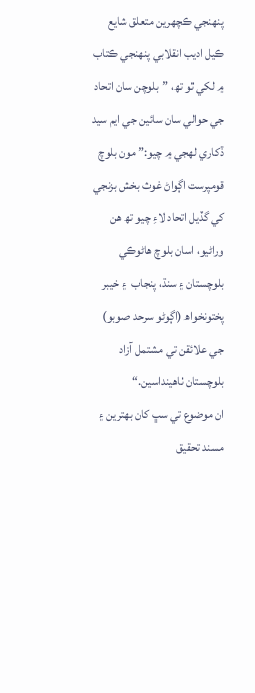پنھنجي ڪچھرين متعلق شايع ڪيل اديب انقلابي پنھنجي ڪتاب ۾ لکي ٿو تھ، ”بلوچن سان اتحاد جي حوالي سان سائين جي ايم سيد ڏکاري لھجي ۾ چيو:” مون بلوچ قومپرست اڳواڻ غوث بخش بزنجي کي گڏيل اتحاد لاءِ چيو تھ ھن وراڻيو، اسان بلوچ ھاڻوڪي بلوچستان ۽ سنڌ، پنجاب  ۽ خيبر پختونخواھ (اڳوڻو سرحد صوبو) جي علائقن تي مشتمل آزاد بلوچستان ٺاھينداسين.“
ان موضوع تي سڀ کان بھترين ۽ مسند تحقيق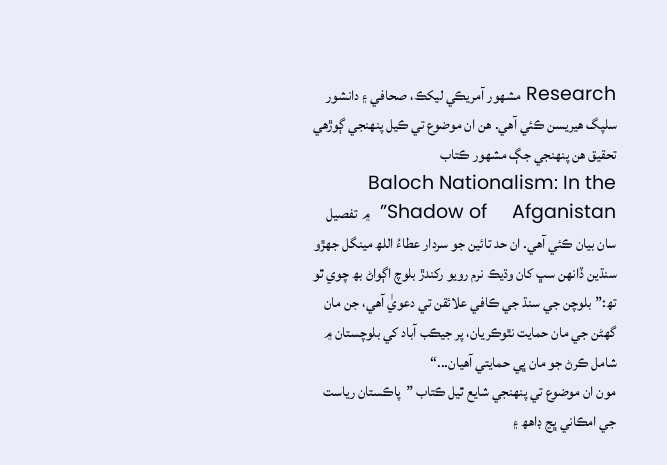Research مشھور آمريڪي ليکڪ، صحافي ۽ دانشور سلپگ ھيريسن ڪئي آھي. ھن ان موضوع تي ڪيل پنھنجي ڳوڙھي تحقيق ھن پنھنجي جڳ مشھور ڪتاب
Baloch Nationalism: In the Shadow of     Afganistan”  ۾ تفصيل سان بيان ڪئي آھي. ان حد تائين جو سردار عطاءُ اللھ مينگل جھڙو سنڌين ڏانھن سڀ کان وڌيڪ نرم رويو رکندڙ بلوچ اڳواڻ بھ چوي ٿو تھ:”بلوچن جي سنڌ جي ڪافي علائقن تي دعويٰ آھي، جن مان گھڻن جي مان حمايت نٿوڪريان، پر جيڪب آباد کي بلوچستان ۾ شامل ڪرڻ جو مان ڀي حمايتي آھيان...“
مون ان موضوع تي پنھنجي شايع ٿيل ڪتاب ”پاڪستان رياست جي امڪاني ڀڃ ڊاھھ ۽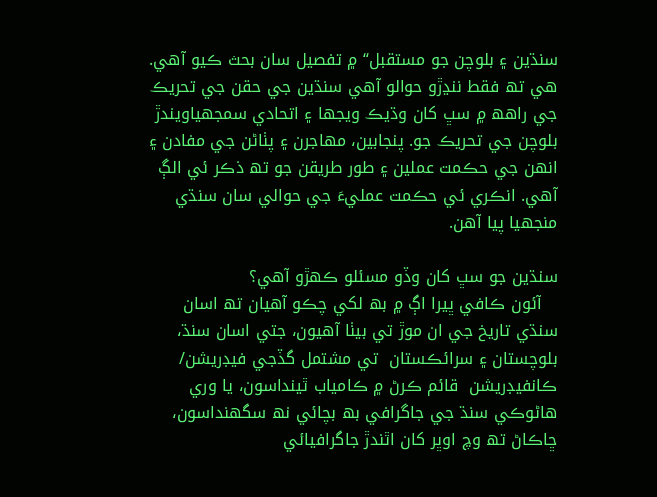سنڌين ۽ بلوچن جو مستقبل“ ۾ تفصيل سان بحث ڪيو آھي.
ھي تھ فقط ننڍڙو حوالو آھي سنڌين جي حقن جي تحريڪ جي راھھ ۾ سڀ کان وڌيڪ ويجھا ۽ اتحادي سمجھياويندڙ بلوچن جي تحريڪ جو. پنجابين، مھاجرن ۽ پٺاڻن جي مفادن ۽ انھن جي حڪمت عملين ۽ طور طريقن جو تھ ذڪر ئي الڳ آھي. انڪري ئي حڪمت عمليءَ جي حوالي سان سنڌي منجھيا پيا آھن.

سنڌين جو سڀ کان وڏو مسئلو ڪھڙو آھي؟
   آئون ڪافي ڀيرا اڳ ۾ بھ لکي چڪو آھيان تھ اسان سنڌي تاريخ جي ان موڙ تي بيٺا آھيون، جتي اسان سنڌ، بلوچستان ۽ سرائڪستان  تي مشتمل گڏجي فيڊريشن/ ڪانفيڊريشن  قائم ڪرڻ ۾ ڪامياب ٿينداسون، يا وري ھاڻوڪي سنڌ جي جاگرافي بھ بچائي نھ سگھنداسون، ڇاڪاڻ تھ وچ اوڀر کان اٿندڙ جاگرافيائي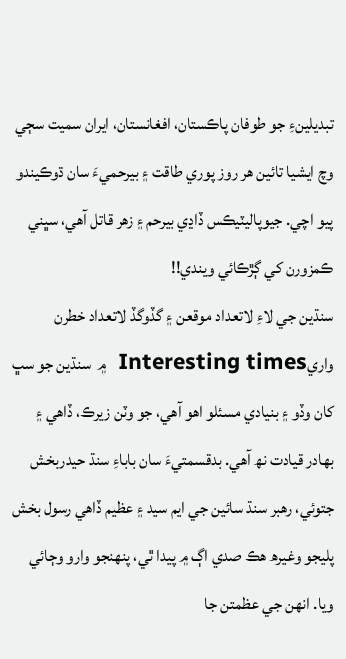تبديلينءِ جو طوفان پاڪستان، افغانستان، ايران سميت سڄي وچ ايشيا تائين ھر روز پوري طاقت ۽ بيرحميءَ سان ڌوڪيندو پيو اچي. جيوپاليٽيڪس ڏاڍي بيرحم ۽ زھر قاتل آھي، سڀني ڪمزورن کي ڳڙڪائي ويندي!!
سنڌين جي لاءِ لاتعداد موقعن ۽ گڏوگڏ لاتعداد خطرن واريInteresting times  ۾ سنڌين جو سڀ کان وڏو ۽ بنيادي مسئلو اھو آھي، جو وٽن زيرڪ، ڏاھي ۽ بھادر قيادت نھ آھي. بدقسمتيءَ سان باباءِ سنڌ حيدربخش جتوئي، رھبر سنڌ سائين جي ايم سيد ۽ عظيم ڏاھي رسول بخش پليجو وغيرھ ھڪ صدي اڳ ۾ پيدا ٿي، پنھنجو وارو وڄائي ويا. انھن جي عظمتن جا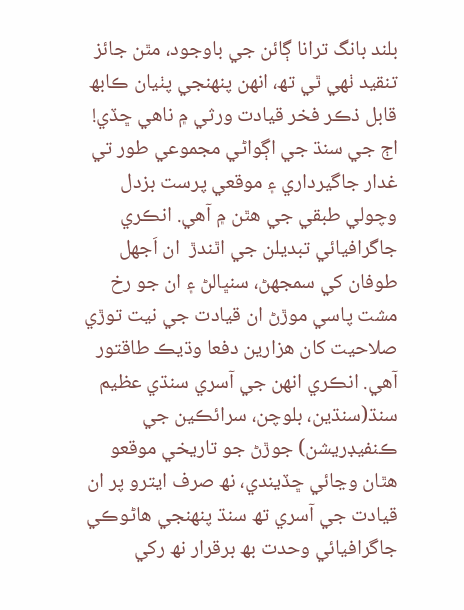بلند بانگ ترانا ڳائن جي باوجود، مٿن جائز تنقيد ٺھي ٿي تھ، انھن پنھنجي پٺيان ڪابھ قابل ذڪر فخر قيادت ورثي ۾ ناھي ڇڏي!
اڄ جي سنڌ جي اڳواڻي مجموعي طور تي غدار جاگيرداري ۽ موقعي پرست بزدل وچولي طبقي جي ھٿن ۾ آھي. انڪري جاگرافيائي تبديلن جي اٿندڙ  ان اَجھل طوفان کي سمجھڻ، سنڀالڻ ۽ ان جو رخ مشت پاسي موڙڻ ان قيادت جي نيت توڙي صلاحيت کان ھزارين دفعا وڌيڪ طاقتور آھي. انڪري انھن جي آسري سنڌي عظيم سنڌ(سنڌين، بلوچن، سرائڪين جي ڪنفيڊريشن) جوڙڻ جو تاريخي موقعو ھٿان وڃائي ڇڏيندي، نھ صرف ايترو پر ان قيادت جي آسري تھ سنڌ پنھنجي ھاڻوڪي جاگرافيائي وحدت بھ برقرار نھ رکي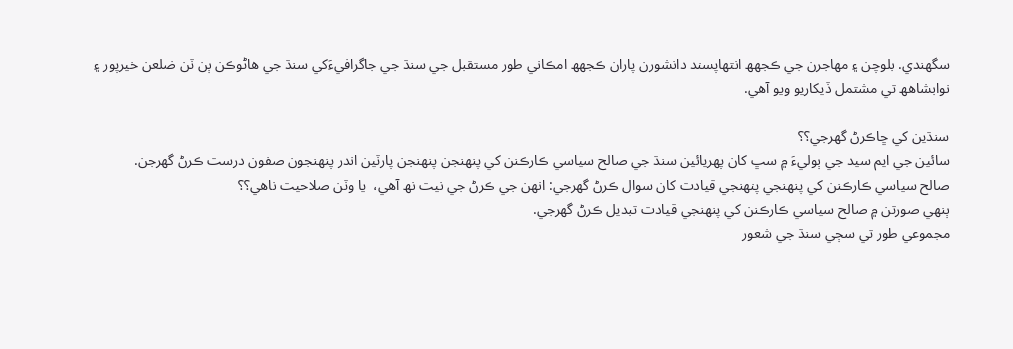سگھندي. بلوچن ۽ مھاجرن جي ڪجھھ انتھاپسند دانشورن پاران ڪجھھ امڪاني طور مستقبل جي سنڌ جي جاگرافيءَکي سنڌ جي ھاڻوڪن ٻن ٽن ضلعن خيرپور ۽ نوابشاھھ تي مشتمل ڏيکاريو ويو آھي.

سنڌين کي ڇاڪرڻ گھرجي؟؟
سائين جي ايم سيد جي ٻوليءَ ۾ سڀ کان پھريائين سنڌ جي صالح سياسي ڪارڪنن کي پنھنجن پنھنجن پارٽين اندر پنھنجون صفون درست ڪرڻ گھرجن.
صالح سياسي ڪارڪنن کي پنھنجي پنھنجي قيادت کان سوال ڪرڻ گھرجي: انھن جي ڪرڻ جي نيت نھ آھي،  يا وٽن صلاحيت ناھي؟؟
ٻنھي صورتن ۾ صالح سياسي ڪارڪنن کي پنھنجي قيادت تبديل ڪرڻ گھرجي.
مجموعي طور تي سڄي سنڌ جي شعور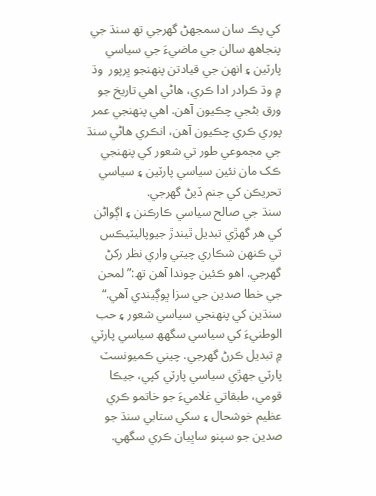کي پڪ سان سمجھڻ گھرجي تھ سنڌ جي پنجاھھ سالن جي ماضيءَ جي سياسي پارٽين ۽ انھن جي قيادتن پنھنجو ڀرپور  وڌ ۾ وڌ ڪرادر ادا ڪري، ھاڻي اھي تاريخ جو ورق بڻجي چڪيون آھن. اھي پنھنجي عمر پوري ڪري چڪيون آھن، انڪري ھاڻي سنڌ جي مجموعي طور تي شعور کي پنھنجي ڪک مان نئين سياسي پارٽين ۽ سياسي تحريڪن کي جنم ڏيڻ گھرجي.
سنڌ جي صالح سياسي ڪارڪنن ۽ اڳواڻن کي ھر گھڙي تبديل ٿيندڙ جيوپاليٽيڪس تي ڪنھن شڪاري چيتي واري نظر رکڻ گھرجي. اھو ڪئين چوندا آھن تھ:”لمحن جي خطا صدين جي سزا ڀوڳيندي آھي.“
سنڌين کي پنھنجي سياسي شعور ۽ حب الوطنيءَ کي سياسي سگھھ سياسي پارٽي ۾ تبديل ڪرڻ گھرجي. چيني ڪميونسٽ پارٽي جھڙي سياسي پارٽي کپي، جيڪا قومي، طبقاتي غلاميءَ جو خاتمو ڪري عظيم خوشحال ۽ سکي ستابي سنڌ جو صدين جو سپنو ساڀيان ڪري سگھي.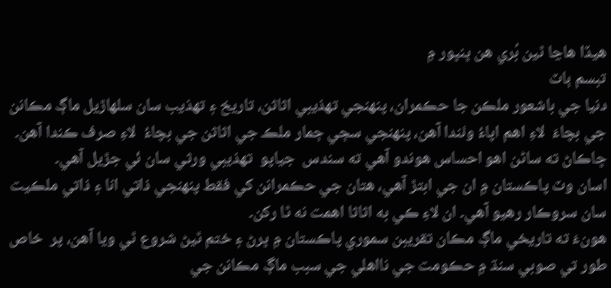ھيڏا ھاڃا ٿين بُري ھن ڀنڀور ۾
تبسم ٻاٽ
دنيا جي باشعور ملڪن جا حڪمران، پنهنجي تهذيبي اثاثن، تاريخ ۽ تهذيب سان سلهاڙيل ماڳ مڪانن  جي بچاءَ  لاءِ اهم اپاءُ وٺندا آهن، پنهنجي سڄي ڄمار ملڪ جي اثاثن جي بچاءُ  لاءِ صرف ڪندا آهن۔  ڇاڪاڻ ته ساڻن اهو احساس هوندو آهي ته سندس  جياپو  تهذيبي ورثي سان ئي جڙيل آهي۔
اسان وٽ پاڪستان ۾ ان جي ابتڙ آهي، هتان جي حڪمرانن کي فقط پنهنجي ذاتي انا ۽ ذاتي ملڪيت سان سروڪار رهيو آهي۔ ان لاءِ ڪي به اثاثا اهمت نه ٿا رکن۔
هونءَ ته تاريخي ماڳ مڪان تقريبن سموري پاڪستان ۾ ڀرڻ ۽ ختم ٿيڻ شروع ٿي ويا آهن، پر  خاص طور تي صوبي سنڌ ۾ حڪومت جي نااهلي جي سبب ماڳ مڪانن جي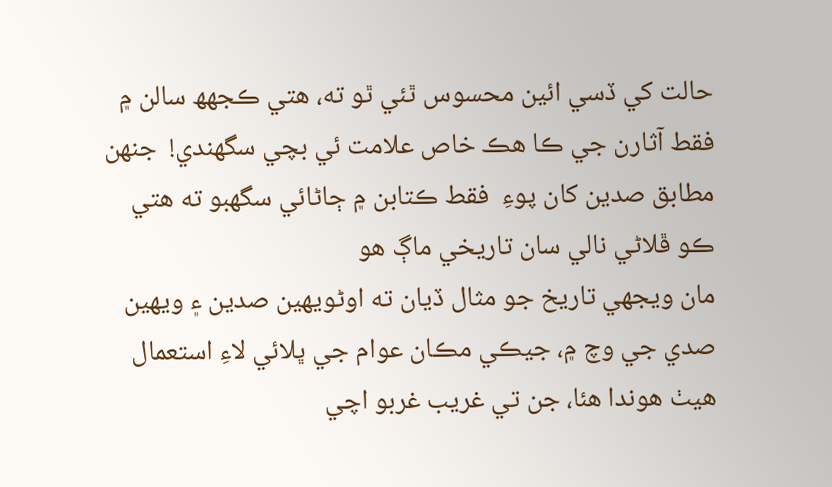حالت کي ڏسي ائين محسوس ٿئي ٿو ته، هتي ڪجھھ سالن ۾ فقط آثارن جي ڪا هڪ خاص علامت ئي بچي سگهندي!  جنهن مطابق صدين کان پوءِ  فقط ڪتابن ۾ ڄاڻائي سگهبو ته هتي ڪو ڦلاڻي نالي سان تاريخي ماڳ هو
مان ويجهي تاريخ جو مثال ڏيان ته اوڻويھين صدين ۽ ويهين صدي جي وچ ۾، جيڪي مڪان عوام جي ڀلائي لاءِ استعمال ھيٺ ھوندا ھئا، جن تي غريب غربو اچي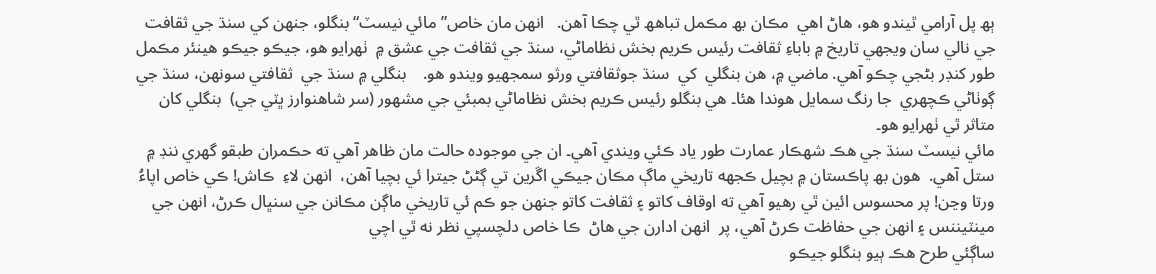ٻھ پل آرامي ٿيندو ھو، ھاڻ اھي  مڪان بھ مڪمل تباھھ ٿي چڪا آھن.   انهن مان خاص” مائي نيسٽ“ بنگلو، جنهن کي سنڌ جي ثقافت جي نالي سان ويجهي تاريخ ۾ باباءِ ثقافت رئيس ڪريم بخش نظاماڻي، سنڌ جي ثقافت جي عشق ۾  ٺهرايو هو، جيڪو جيڪو ھينئر مڪمل طور کنڊر بڻجي چڪو آھي. ماضي ۾، ھن بنگلي  کي  سنڌ جوثقافتي ورثو سمجھيو ويندو ھو.    بنگلي ۾ سنڌ جي  ثقافتي سونھن، سنڌ جي ڳوٺاڻي ڪچھري  جا رنگ سمايل هوندا هئا۔ هي بنگلو رئيس ڪريم بخش نظاماڻي بمبئي جي مشهور (سر شاھنوارز ڀٽي جي)  بنگلي کان متاثر ٿي ٺهرايو هو۔
مائي نيسٽ سنڌ جي ھڪ شهڪار عمارت طور ياد ڪئي ويندي آهي۔ ان جي موجوده حالت مان ظاهر آهي ته حڪمران طبقو گهري ننڊ ۾ ستل آهي.  ھون بھ پاڪستان ۾ بچيل ڪجهه تاريخي ماڳ مڪان جيڪي اڱرين تي ڳڻڻ جيترا ئي بچيا آهن،  انهن لاءِ  ڪاش! ڪي خاص اپاءُ ورتا وڃن! پر محسوس ائين ٿي رهيو آهي ته اوقاف کاتو ۽ ثقافت کاتو جنهن جو ڪم ئي تاريخي ماڳن مڪانن جي سنڀال ڪرڻ، انهن جي مينٽيننس ۽ انهن جي حفاظت ڪرڻ آهي، پر  انهن ادارن جي ھاڻ  ڪا خاص دلچسپي نظر نه ٿي اچي
ساڳئي طرح هڪ ٻيو بنگلو جيڪو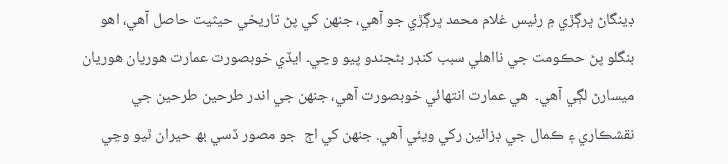ڊينگاڻ ڀرڳڙي ۾ رئيس غلام محمد ڀرڳڙي جو آهي، جنهن کي پڻ تاريخي حيثيت حاصل آهي، اهو  بنگلو پڻ حڪومت جي نااهلي سبب کنڊر بڻجندو پيو وڃي۔ ايڏي خوبصورت عمارت هوريان هوريان ميسارڻ لڳي آهي۔  ھي عمارت انتھائي خوبصورت آھي، جنھن جي اندر طرحين طرحين جي نقشڪاري ۽ ڪمال جي ڊزائين رکي ويئي آھي. جنھن کي اڄ  جو مصور ڏسي بھ حيران ٿيو وڃي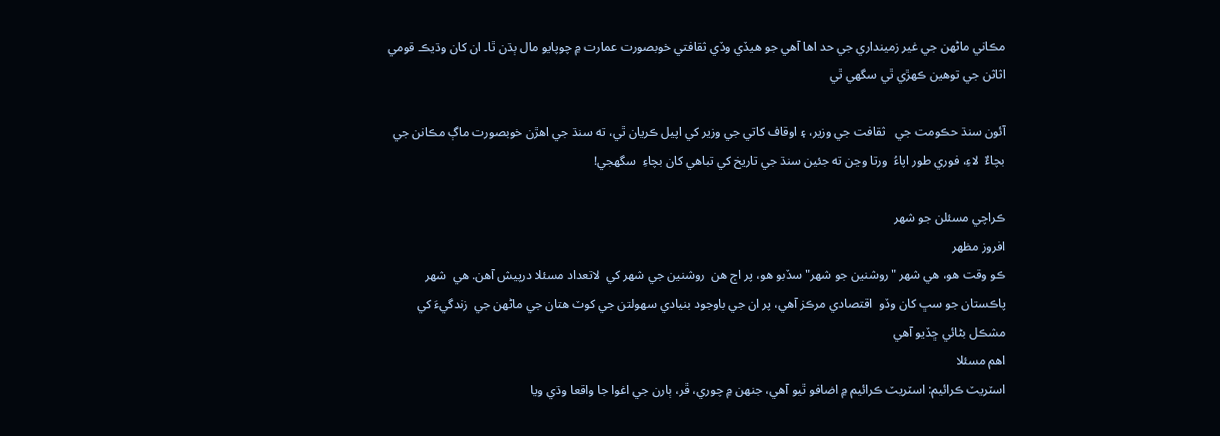مڪاني ماڻهن جي غير زمينداري جي حد اها آهي جو هيڏي وڏي ثقافتي خوبصورت عمارت ۾ چوپايو مال ٻڌن ٿا۔ ان کان وڌيڪ قومي اثاثن جي توهين ڪهڙي ٿي سگهي ٿي

آئون سنڌ حڪومت جي   ثقافت جي وزير، ۽ اوقاف کاتي جي وزير کي اپيل ڪريان ٿي، ته سنڌ جي اهڙن خوبصورت ماڳ مڪانن جي بچاءٌ  لاءِ، فوري طور اپاءُ  ورتا وڃن ته جئين سنڌ جي تاريخ کي تباھي کان بچاءِ  سگهجي!

ڪراچي مسئلن جو شھر
افروز مظھر
ڪو وقت ھو، هي شهر "روشنين جو شهر" سڏبو هو، پر اڄ ھن  روشنين جي شھر کي  لاتعداد مسئلا درپيش آھن. هي  شھر پاڪستان جو سڀ کان وڏو  اقتصادي مرڪز آهي، پر ان جي باوجود بنيادي سهولتن جي کوٽ ھتان جي ماڻھن جي  زندگيءَ کي مشڪل بڻائي ڇڏيو آهي
اهم مسئلا
اسٽريٽ ڪرائيم: اسٽريٽ ڪرائيم ۾ اضافو ٿيو آهي، جنهن ۾ چوري، ڦر، ٻارن جي اغوا جا واقعا وڌي ويا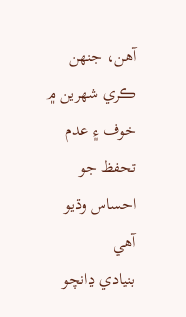آهن، جنهن ڪري شهرين ۾ خوف ۽ عدم تحفظ جو احساس وڌيو آهي
بنيادي ڍانچو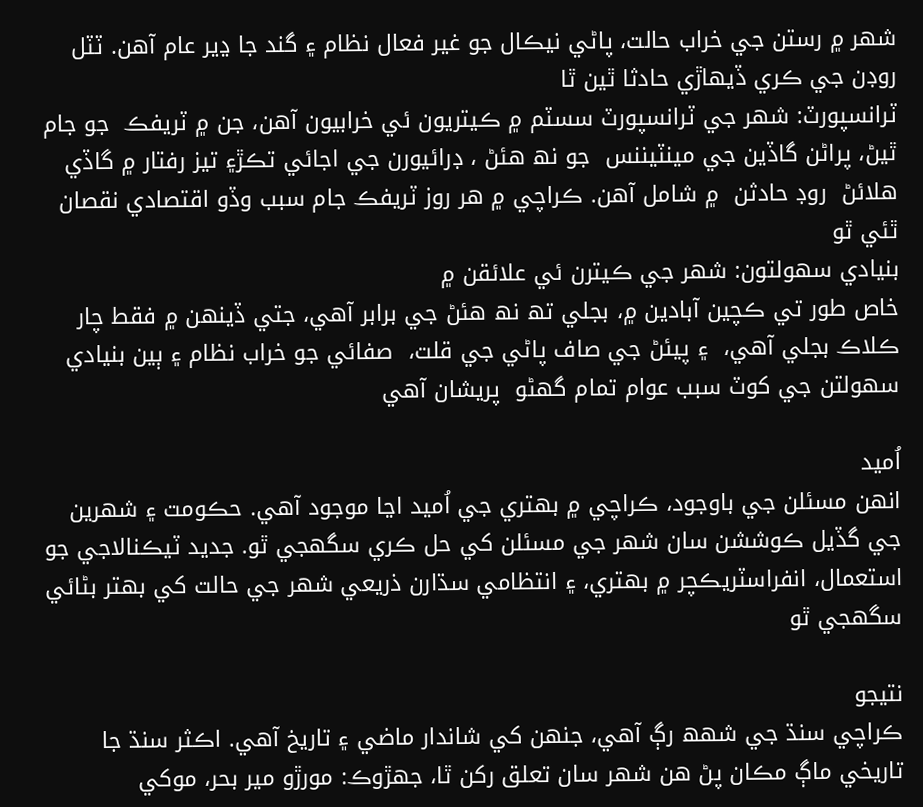شهر ۾ رستن جي خراب حالت، پاڻي نيڪال جو غير فعال نظام ۽ گند جا ڍير عام آهن. ٽٽل روڊن جي ڪري ڏيھاڙي حادثا ٿين ٿا
ٽرانسپورٽ: شهر جي ٽرانسپورٽ سسٽم ۾ ڪيتريون ئي خرابيون آهن، جن ۾ ٽريفڪ  جو جام ٿيڻ، پراڻن گاڏين جي مينٽيننس  جو نھ ھئڻ ، ڊرائيورن جي اجائي تڪڙ۽ تيز رفتار ۾ گاڏي ھلائڻ  روڊ حادثن  ۾ شامل آهن. ڪراچي ۾ هر روز ٽريفڪ جام سبب وڏو اقتصادي نقصان ٿئي ٿو
بنيادي سهولتون: شهر جي ڪيترن ئي علائقن ۾
خاص طور تي ڪچين آبادين ۾، بجلي تھ نھ ھئڻ جي برابر آھي، جتي ڏينھن ۾ فقط چار ڪلاڪ بجلي آھي،  ۽ پيئڻ جي صاف پاڻي جي قلت،  صفائي جو خراب نظام ۽ ٻين بنيادي سهولتن جي کوٽ سبب عوام تمام گھڻو  پريشان آھي

اُميد
انهن مسئلن جي باوجود، ڪراچي ۾ بهتري جي اُميد اڃا موجود آهي. حڪومت ۽ شهرين جي گڏيل ڪوششن سان شهر جي مسئلن کي حل ڪري سگهجي ٿو. جديد ٽيڪنالاجي جو استعمال، انفراسٽريڪچر ۾ بهتري، ۽ انتظامي سڌارن ذريعي شهر جي حالت کي بهتر بڻائي سگهجي ٿو

نتيجو
ڪراچي سنڌ جي شھھ رڳ آھي، جنھن کي شاندار ماضي ۽ تاريخ آھي. اڪثر سنڌ جا تاريخي ماڳ مڪان پڻ ھن شھر سان تعلق رکن ٿا، جھڙوڪ: مورڙو مير بحر، موکي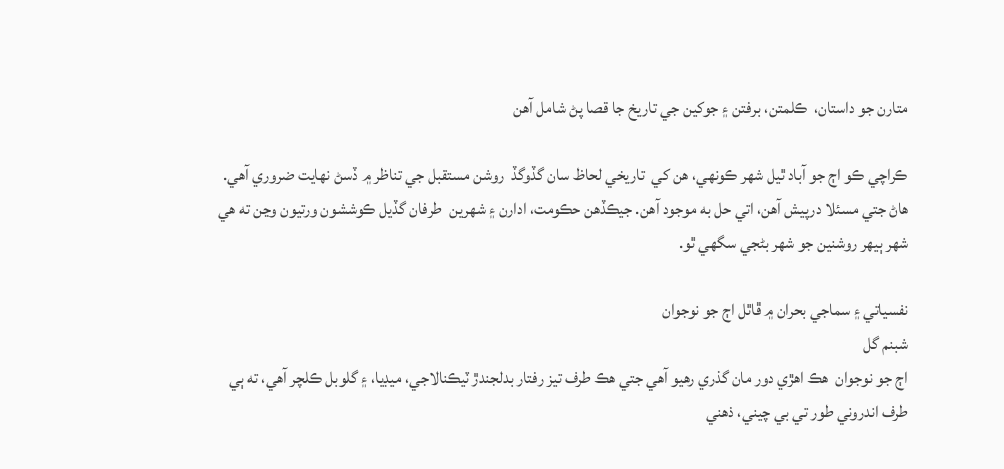متارن جو داستان،  ڪلمتن، برفتن ۽ جوکين جي تاريخ جا قصا پڻ شامل آھن

ڪراچي ڪو اڄ جو آباد ٿيل شھر ڪونھي، ھن کي  تاريخي لحاظ سان گڏوگڏ  روشن مستقبل جي تناظر ۾ ڏسڻ نھايت ضروري آھي. ھاڻ جتي مسئلا درپيش آهن، اتي حل به موجود آهن. جيڪڏهن حڪومت، ادارن ۽ شهرين  طرفان گڏيل ڪوششون ورتيون وڃن ته هي شهر ٻيهر روشنين جو شهر بڻجي سگهي ٿو.

نفسياتي ۽ سماجي بحران ۾ ڦاٿل اڄ جو نوجوان
شبنم گل
اڄ جو نوجوان  هڪ اهڙي دور مان گذري رهيو آھي جتي هڪ طرف تيز رفتار بدلجندڙ ٽيڪنالاجي، ميڊيا، ۽ گلوبل ڪلچر آهي، ته ٻي طرف اندروني طور تي بي چيني، ذھني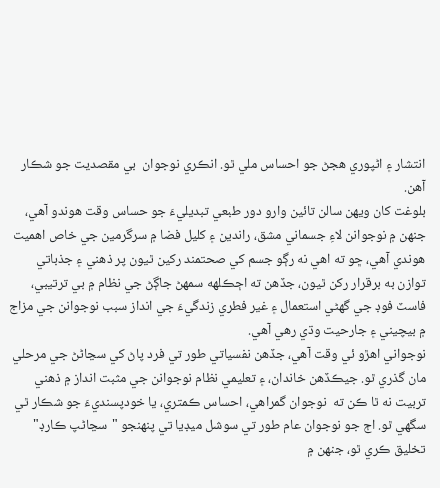انتشار ۽ اڻپوري هجڻ جو احساس ملي ٿو. انڪري نوجوان  بي مقصديت جو شڪار آهن.
بلوغت کان ويهن سالن تائين وارو دور طبعي تبديليءَ جو حساس وقت هوندو آهي، جنهن ۾ نوجوانن لاءِ جسماني مشق، راندين ۽ کليل فضا ۾ سرگرمين جي خاص اهميت هوندي آهي، ڇو ته اهي نه رڳو جسم کي صحتمند رکين ٿيون پر ذهني ۽ جذباتي توازن به برقرار رکن ٿيون، جڏهن ته اڄڪلهه سمهڻ جاڳڻ جي نظام ۾ بي ترتيبي، فاسٽ فوڊ جي گهڻي استعمال ۽ غير فطري زندگيءَ جي انداز سبب نوجوانن جي مزاج ۾ بيچيني ۽ جارحيت وڌي رهي آهي.
نوجواني اهڙو ئي وقت آهي، جڏهن نفسياتي طور تي فرد پاڻ کي سڃاڻڻ جي مرحلي مان گذري ٿو. جيڪڏهن خاندان، ۽ تعليمي نظام نوجوانن جي مثبت انداز ۾ ذھني تربيت نه ٿا ڪن ته  نوجوان گمراهي، احساس ڪمتري، يا خودپسنديءَ جو شڪار ٿي سگهي ٿو. اڄ جو نوجوان عام طور تي سوشل ميڊيا تي پنهنجو "سڃاڻپ ڪارڊ" تخليق ڪري ٿو، جنهن ۾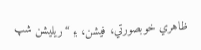ظاهري خوبصورتي، فيشن، ۽ “ريليشن شپ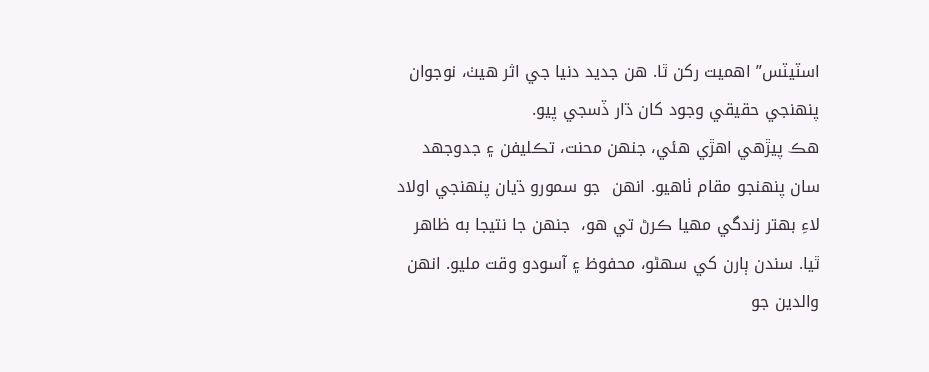اسٽيٽس” اهميت رکن ٿا. هن جديد دنيا جي اثر هيٺ، نوجوان پنهنجي حقيقي وجود کان ڌار ڏسجي پيو.
هڪ پيڙهي اهڙي هئي، جنهن محنت، تڪليفن ۽ جدوجهد سان پنهنجو مقام ٺاهيو. انهن  جو سمورو ڌيان پنهنجي اولاد لاءِ بهتر زندگي مهيا ڪرڻ تي هو،  جنهن جا نتيجا به ظاهر ٿيا. سندن ٻارن کي سهڻو، محفوظ ۽ آسودو وقت مليو. انهن والدين جو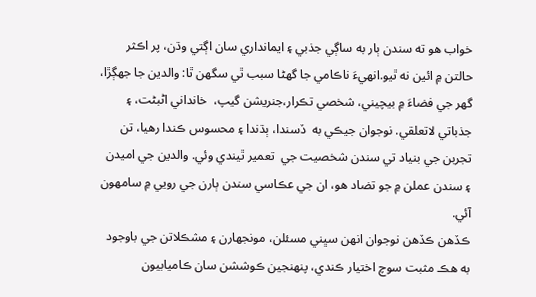خواب هو ته سندن ٻار به ساڳي جذبي ۽ ايمانداري سان اڳتي وڌن، پر اڪثر حالتن ۾ ائين نه ٿيو.انهيءَ ناڪامي جا گهڻا سبب ٿي سگهن ٿا: والدين جا جهڳڙا، گهر جي فضاءَ ۾ بيچيني، شخصي تڪرار،جنريشن گيپ،  خانداني اڻبڻت، ۽ جذباتي لاتعلقي. نوجوان جيڪي به  ڏسندا، ٻڌندا ۽ محسوس ڪندا رهيا، تن تجربن جي بنياد تي سندن شخصيت جي  تعمير ٿيندي وئي. والدين جي اميدن ۽ سندن عملن ۾ جو تضاد هو، ان جي عڪاسي سندن ٻارن جي رويي ۾ سامهون آئي.
ڪڏهن ڪڏهن نوجوان انهن سڀني مسئلن، مونجهارن ۽ مشڪلاتن جي باوجود به هڪ مثبت سوچ اختيار ڪندي، پنهنجين ڪوششن سان ڪاميابيون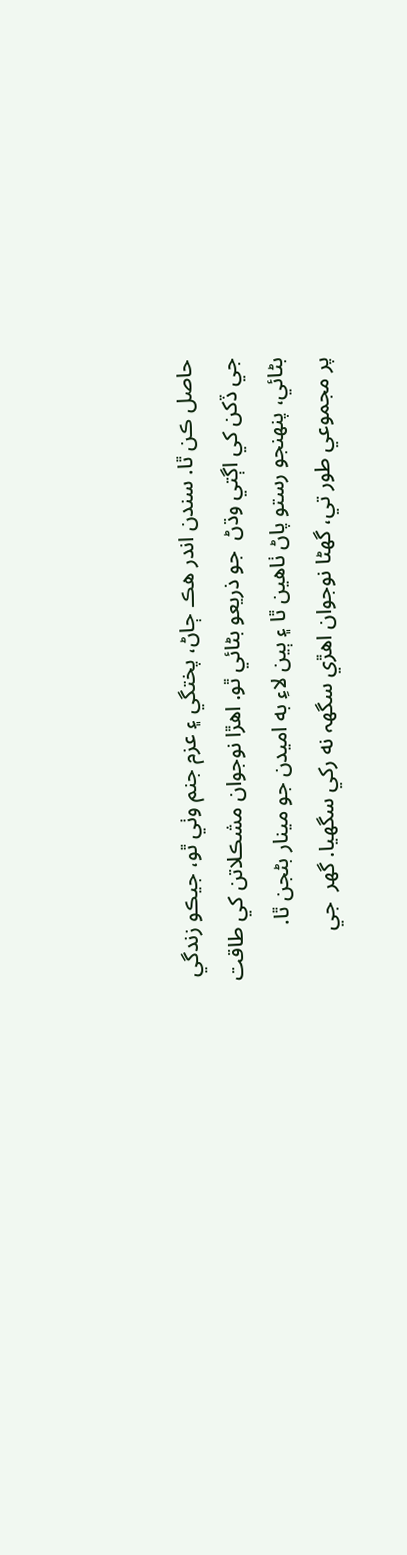حاصل ڪن ٿا. سندن اندر هڪ ڄاڻ، پختگي ۽ عزم جنم وٺي ٿو، جيڪو زندگي جي ڏکن کي اڳتي وڌڻ  جو ذريعو بڻائي ٿو. اهڙا نوجوان مشڪلاتن کي طاقت  بڻائي، پنهنجو رستو پاڻ ٺاهين ٿا ۽ ٻين لاءِ به اميدن جو مينار بڻجن ٿا.
پر مجموعي طور تي، گهڻا نوجوان اهڙي سگهہ نه رکي سگهيا. گهر  جي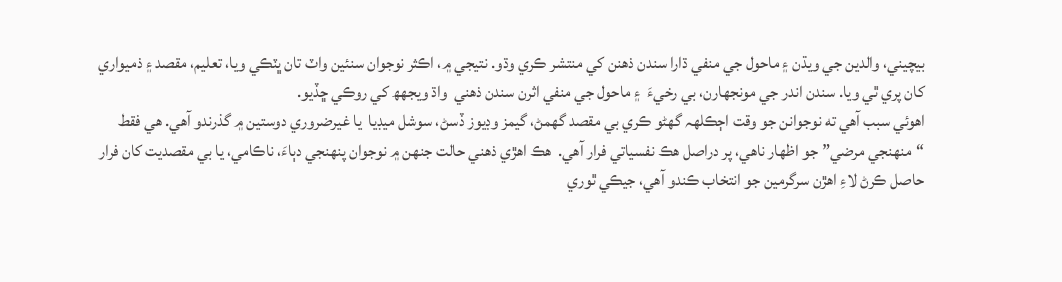بيچيني، والدين جي ويڌن ۽ ماحول جي منفي ڌارا سندن ذهنن کي منتشر ڪري وڌو. نتيجي ۾، اڪثر نوجوان سنئين واٽ تان ڀٽڪي ويا، تعليم، مقصد ۽ ذميواري کان پري ٿي ويا. سندن اندر جي مونجهارن، بي رخيءَ  ۽ ماحول جي منفي اثرن سندن ذھني  واڌ ويجھھ کي روڪي ڇڏيو.
اھوئي سبب آھي ته نوجوانن جو وقت اڄڪلهہ گهڻو ڪري بي مقصد گهمڻ، گيمز وڊيوز ڏسڻ، سوشل ميڊيا  يا غيرضروري دوستين ۾ گذرندو آهي. هي فقط  “منهنجي مرضي” جو اظهار ناهي، پر دراصل هڪ نفسياتي فرار آهي.  هڪ اهڙي ذهني حالت جنهن ۾ نوجوان پنهنجي دٻاءَ، ناڪامي، يا بي مقصديت کان فرار حاصل ڪرڻ لاءِ اهڙن سرگرمين جو انتخاب ڪندو آهي، جيڪي ٿوري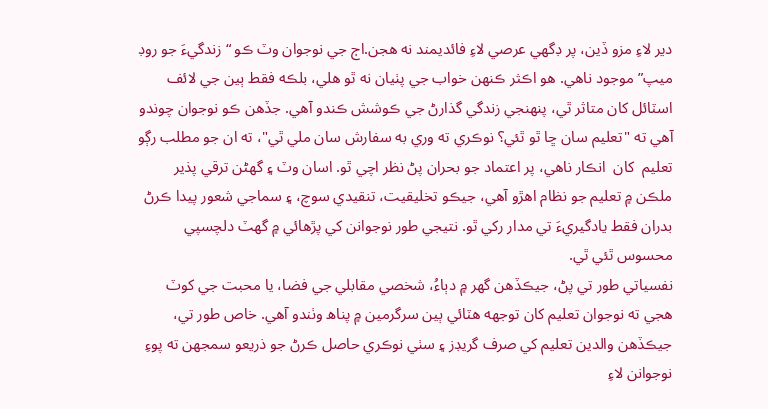دير لاءِ مزو ڏين، پر ڊگهي عرصي لاءِ فائديمند نه ھجن.اڄ جي نوجوان وٽ ڪو “زندگيءَ جو روڊ ميپ” موجود ناهي. هو اڪثر ڪنهن خواب جي پٺيان نه ٿو هلي، بلڪه فقط ٻين جي لائف اسٽائل کان متاثر ٿي، پنهنجي زندگي گذارڻ جي ڪوشش ڪندو آهي. جڏهن ڪو نوجوان چوندو آهي ته "تعليم سان ڇا ٿو ٿئي؟ نوڪري ته وري به سفارش سان ملي ٿي"، ته ان جو مطلب رڳو تعليم  کان  انڪار ناهي، پر اعتماد جو بحران پڻ نظر اچي ٿو. اسان وٽ ۽ گهڻن ترقي پذير ملڪن ۾ تعليم جو نظام اهڙو آهي، جيڪو تخليقيت، تنقيدي سوچ، ۽ سماجي شعور پيدا ڪرڻ بدران فقط يادگيريءَ تي مدار رکي ٿو. نتيجي طور نوجوانن کي پڙهائي ۾ گهٽ دلچسپي محسوس ٿئي ٿي.
نفسياتي طور تي پڻ، جيڪڏهن گهر ۾ دٻاءُ، شخصي مقابلي جي فضا، يا محبت جي کوٽ هجي ته نوجوان تعليم کان توجهه هٽائي ٻين سرگرمين ۾ پناھ وٺندو آهي. خاص طور تي، جيڪڏهن والدين تعليم کي صرف گريڊز ۽ سٺي نوڪري حاصل ڪرڻ جو ذريعو سمجهن ته پوءِ نوجوانن لاءِ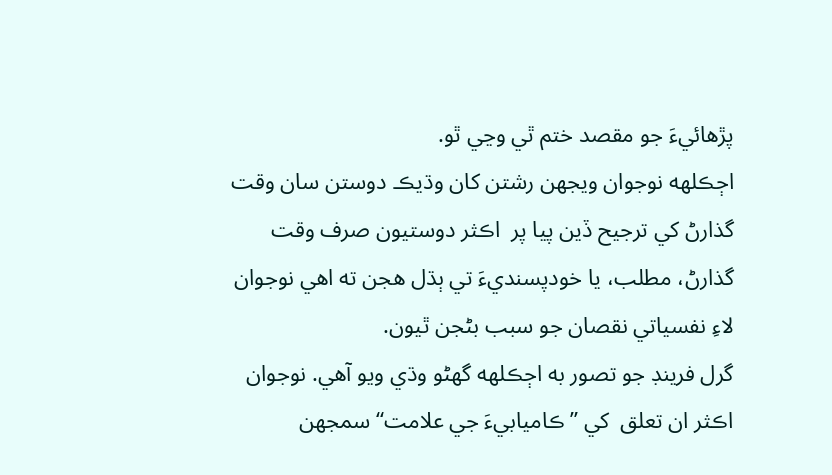پڙهائيءَ جو مقصد ختم ٿي وڃي ٿو.
اڄڪلهه نوجوان ويجهن رشتن کان وڌيڪ دوستن سان وقت گذارڻ کي ترجيح ڏين پيا پر  اڪثر دوستيون صرف وقت
گذارڻ، مطلب، يا خودپسنديءَ تي ٻڌل هجن ته اهي نوجوان لاءِ نفسياتي نقصان جو سبب بڻجن ٿيون.
گرل فرينڊ جو تصور به اڄڪلهه گهڻو وڌي ويو آهي. نوجوان اڪثر ان تعلق  کي ”ڪاميابيءَ جي علامت“ سمجهن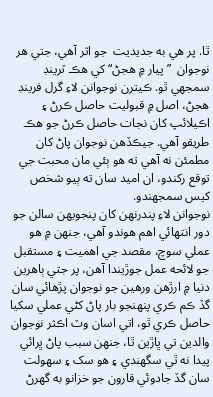ٿا. پر هي به جديديت  جو اثر آهي، جتي هر نوجوان  ”پيار ۾ هجڻ“ کي هڪ ٽرينڊ سمجهي ٿو. ڪيترن نوجوانن لاءِ گرل فرينڊ هجڻ، اصل ۾ قبوليت حاصل ڪرڻ ۽ اڪيلائپ کان نجات حاصل ڪرڻ جو هڪ طريقو آهي. جيڪڏهن نوجوان پاڻ کان مطمئن نه آهي ته هو ٻئي مان محبت جي توقع رکندو، ان اميد سان ته ٻيو شخص کيس سمجهندو.
نوجوانن لاءِ پندرنهن کان پنجويهن سالن جو دور انتهائي اهم هوندو آهي، جنهن ۾ هو عملي سوچ، مقصد جي اهميت ۽ مستقبل جو لائحه عمل جوڙيندا آهن، پر جتي ٻاهرين دنيا ۾ ارڙهن ورهين جو نوجوان پڙهائي سان گڏ ڪم ڪري پنهنجو بار پاڻ کڻي عملي سکيا حاصل ڪري ٿو، اتي اسان وٽ اڪثر نوجوان والدين تي ڀاڙين ٿا، جنهن سبب پاڻ ڀرائي پيدا نه ٿي سگهندي ۽ هو سک ۽ سهولت سان گڏ جادوئي قارون جو خزانو به گهرڻ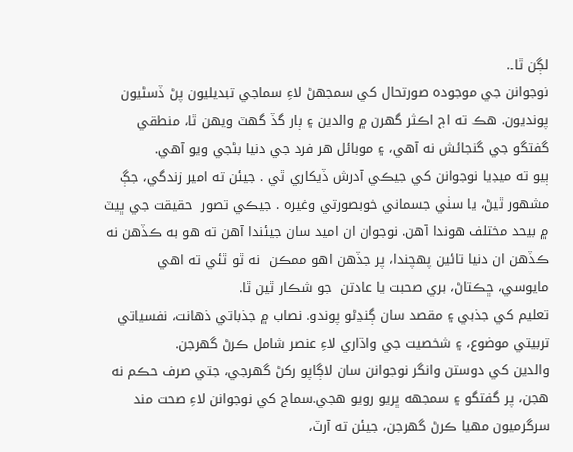لڳن ٿا۔.
نوجوانن جي موجوده صورتحال کي سمجهڻ لاءِ سماجي تبديليون پڻ ڏسڻيون پونديون. هڪ ته اڄ اڪثر گهرن ۾ والدين ۽ ٻار گڏ گهٽ ويھن ٿا، منطقي گفتگو جي گنجائش نه آهي، ۽ موبائل هر فرد جي دنيا بڻجي ويو آهي.
ٻيو ته ميڊيا نوجوانن کي جيڪي آدرش ڏيکاري ٿي . جيئن ته امير زندگي، جڳ مشهور ٿيڻ، يا سٺي جسماني خوبصورتي وغيره . جيڪي تصور  حقيقت جي ڀيٽ ۾ بيحد مختلف هوندا آهن. نوجوان ان اميد سان جيئندا آهن ته هو به ڪڏهن نه ڪڏهن ان دنيا تائين پهچندا، پر جڏهن اهو ممڪن  نه ٿو ٿئي ته اهي مايوسي، ڇڪتاڻ، بري صحبت يا عادتن  جو شڪار ٿين ٿا.
تعليم کي جذبي ۽ مقصد سان ڳنڍڻو پوندو. نصاب ۾ جذباتي ذهانت، نفسياتي تربيتي موضوع، ۽ شخصيت جي واڌاري لاءِ عنصر شامل ڪرڻ گهرجن.
والدين کي دوستن وانگر نوجوانن سان لاڳاپو رکڻ گهرجي، جتي صرف حڪم نه هجن، پر گفتگو ۽ سمجهه ڀريو رويو هجي.سماج کي نوجوانن لاءِ صحت مند سرگرميون مهيا ڪرڻ گهرجن، جيئن ته آرٽ،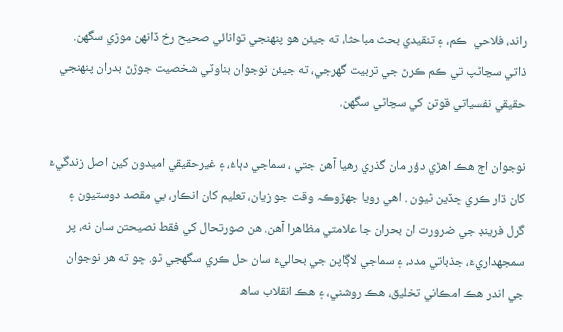راند، فلاحي  ڪم، ۽ تنقيدي بحث مباحثا، ته جيئن هو پنهنجي توانائي صحيح رخ ڏانهن موڙي سگهن. ذاتي سڃاڻپ تي ڪم ڪرڻ جي تربيت گهرجي، ته جيئن نوجوان بناوٽي شخصيت جوڙڻ بدران پنهنجي حقيقي نفسياتي قوتن کي سڃاڻي سگهن.

نوجوان اڄ هڪ اهڙي دؤر مان گذري رهيا آهن جتي ، سماجي دٻاءُ، ۽ غيرحقيقي اميدون کين اصل زندگيءَ کان ڌار ڪري ڇڏين ٿيون . اھي رويا جھڙوڪہ وقت جو زيان، تعليم کان انڪار، بي مقصد دوستيون ۽ گرل فرينڊ جي ضرورت ان بحران جا علامتي مظاهرا آهن. هن صورتحال کي فقط نصيحتن سان نه، پر سمجهداريءَ، جذباتي مدد، ۽ سماجي لاڳاپن جي بحاليءَ سان حل ڪري سگهجي ٿو. ڇو ته هر نوجوان جي اندر هڪ امڪاني تخليق، هڪ روشني، ۽ هڪ انقلاب ساھ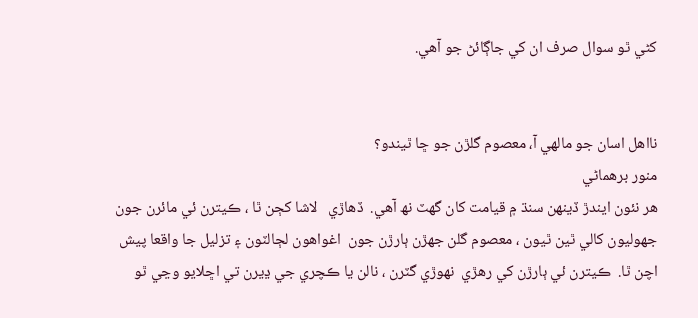کڻي ٿو سوال صرف ان کي جاڳائڻ جو آهي.


نااھل اسان جو مالھي آ، معصوم گلڙن جو ڇا ٿيندو؟
منور برھماڻي
ھر نئون ايندڙ ڏينھن سنڌ ۾ قيامت کان گھٽ نھ آھي.  ڏھاڙي   لاشا کڄن ٿا ، ڪيترن ئي مائرن جون جھوليون کالي ٿين ٿيون ، معصوم گلن جھڙن ٻارڙن جون  اغواھون لڄالٽون ۽ تزليل جا واقعا پيش اچن ٿا.  ڪيترن ئي ٻارڙن کي رھڙي  نھوڙي گٽرن ، نالن يا ڪچري جي ڍيرن تي اڇلايو وڃي ٿو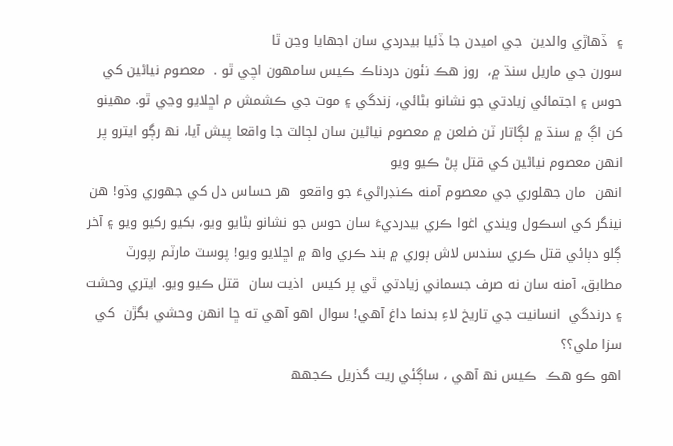۽  ڏھاڙي والدين  جي اميدن جا ڏئيا بيدردي سان اجھايا وڃن ٿا
سورن جي ماريل سنڌ ۾،  روز ھڪ نئون دردناڪ ڪيس سامھون اچي ٿو .  معصوم نياڻين کي حوس ۽ اجتمائي زيادتي جو نشانو بڻائي، زندگي ۽ موت جي ڪشمش م اڇلايو وڃي ٿو. مھينو کن اڳ ۾ سنڌ ۾ لڳاتار ٽن ضلعن ۾ معصوم نياڻين سان لڄالٽ جا واقعا پيش آيا، نھ رڳو ايترو پر انھن معصوم نياڻين کي قتل پڻ ڪيو ويو
انھن  مان جھلوري جي معصوم آمنه ڪنڊراڻيءَ جو واقعو  هر حساس دل کي جھوري وڌو! ھن نينگر کي اسڪول ويندي اغوا ڪري بيدرديءَ سان حوس جو نشانو بڻايو ويو، بکيو رکيو ويو ۽ آخر ڳلو دٻائي قتل ڪري سندس لاش ٻوري ۾ بند ڪري واھ ۾ اڇلايو ويو! پوسٽ مارٽم رپورٽ مطابق، آمنه سان نه صرف جسماني زيادتي ٿي پر کيس  اذيت سان  قتل ڪيو ويو. ايتري وحشت ۽ درندگي  انسانيت جي تاريخ لاءِ بدنما داغ آهي! سوال اهو آهي ته ڇا انھن وحشي بگڙن  کي سزا ملي؟؟
اهو ڪو ھڪ  ڪيس نھ آھي ، ساڳئي ريت گذريل ڪجھھ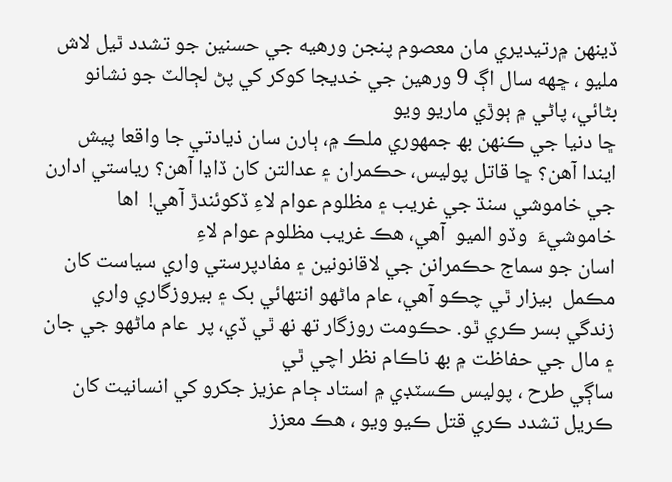ڏينھن ۾رتيديري مان معصوم پنجن ورھيه جي حسنين جو تشدد ٿيل لاش مليو ، ڇهه سال اڳ 9 ورهين جي خديجا کوکر کي پڻ لڄالٽ جو نشانو بڻائي، پاڻي ۾ ٻوڙي ماريو ويو
ڇا دنيا جي ڪنھن بھ جمھوري ملڪ ۾، ٻارن سان ذيادتي جا واقعا پيش ايندا آھن؟ ڇا قاتل پوليس، حڪمران ۽ عدالتن کان ڏاڍا آھن؟ رياستي ادارن جي خاموشي سنڌ جي غريب ۽ مظلوم عوام لاءِ ڏکوئندڙ آھي!  اها خاموشيءَ  وڏو الميو  آهي، ھڪ غريب مظلوم عوام لاءِ
اسان جو سماج حڪمرانن جي لاقانونين ۽ مفادپرستي واري سياست کان مڪمل  بيزار ٿي چڪو آهي، عام ماڻھو انتھائي بک ۽ بيروزگاري واري زندگي بسر ڪري ٿو. حڪومت روزگار تھ نھ ٿي ڏي، پر  عام ماڻھو جي جان ۽ مال جي حفاظت ۾ بھ ناڪام نظر اچي ٿي
ساڳي طرح ، پوليس ڪسٽڊي ۾ استاد ڄام عزيز جکرو کي انسانيت کان ڪريل تشدد ڪري قتل ڪيو ويو ، هڪ معزز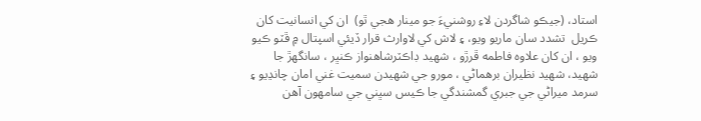استاد، (جيڪو شاگردن لاءِ روشنيءَ جو مينار ھجي ٿو)  ان کي انسانيت کان ڪريل  تشدد سان ماريو ويو، ۽ لاش کي لاوارث قرار ڏيئي اسپتال ۾ ڦٽو ڪيو ويو ، ان کان علاوه فاطمه ڦرڙو ، شھيد ڊاڪٽرشاھنواز ڪنڀر ، سانگھڙ جا شھيد، شھيد نظيران برھماڻي ، مورو جي شھيدن سميت غني امان چانڍيو ۽ سرمد ميراڻي جي جبري گمشندگي جا ڪيس سڀني جي سامھون آھن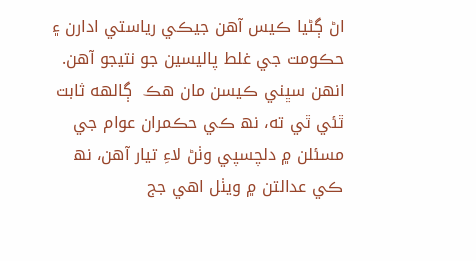اڻ ڳڻيا ڪيس آھن جيڪي رياستي ادارن ۽ حڪومت جي غلط پاليسين جو نتيجو آھن. انهن سڀني ڪيسن مان هڪ  ڳالهه ثابت ٿئي ٿي ته، نھ ڪي حڪمران عوام جي مسئلن ۾ دلچسپي وٺڻ لاءِ تيار آھن، نھ ڪي عدالتن ۾ ويٺل اھي جج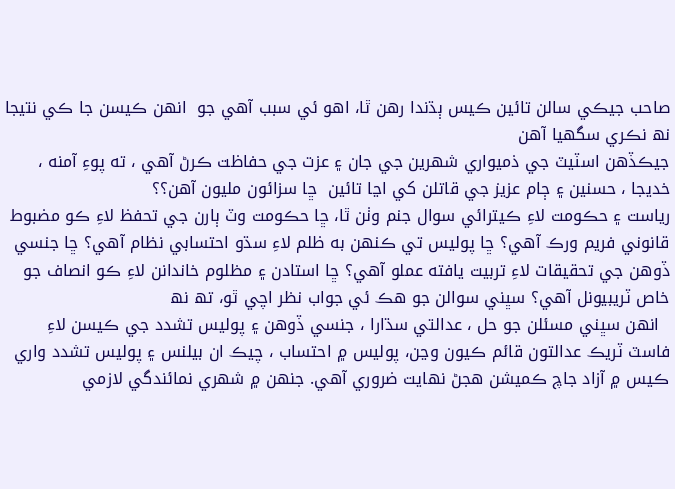صاحب جيڪي سالن تائين ڪيس ٻڌندا رهن ٿا، اھو ئي سبب آھي جو  انھن ڪيسن جا ڪي نتيجا نھ نڪري سگھيا آھن
جيڪڏهن اسٽيٽ جي ذميواري شهرين جي جان ۽ عزت جي حفاظت ڪرڻ آهي ، ته پوءِ آمنه ، خديجا ، حسنين ۽ ڄام عزيز جي قاتلن کي اڃا تائين  ڇا سزائون مليون آھن؟؟
رياست ۽ حڪومت لاءِ ڪيترائي سوال جنم وٺن ٿا، ڇا حڪومت وٽ ٻارن جي تحفظ لاءِ ڪو مضبوط قانوني فريم ورڪ آھي؟ ڇا پوليس تي ڪنهن به ظلم لاءِ سڌو احتسابي نظام آھي؟ ڇا جنسي ڏوهن جي تحقيقات لاءِ تربيت يافته عملو آھي؟ ڇا استادن ۽ مظلوم خاندانن لاءِ ڪو انصاف جو خاص ٽريبيونل آهي؟ سڀني سوالن جو ھڪ ئي جواب نظر اچي ٿو، تھ نھ
  انھن سڀني مسئلن جو حل ، عدالتي سڌارا ، جنسي ڏوهن ۽ پوليس تشدد جي ڪيسن لاءِ فاسٽ ٽريڪ عدالتون قائم ڪيون وڃن، پوليس ۾ احتساب ، چيڪ ان بيلنس ۽ پوليس تشدد واري ڪيس ۾ آزاد جاچ ڪميشن ھجڻ نھايت ضروري آھي. جنهن ۾ شهري نمائندگي لازمي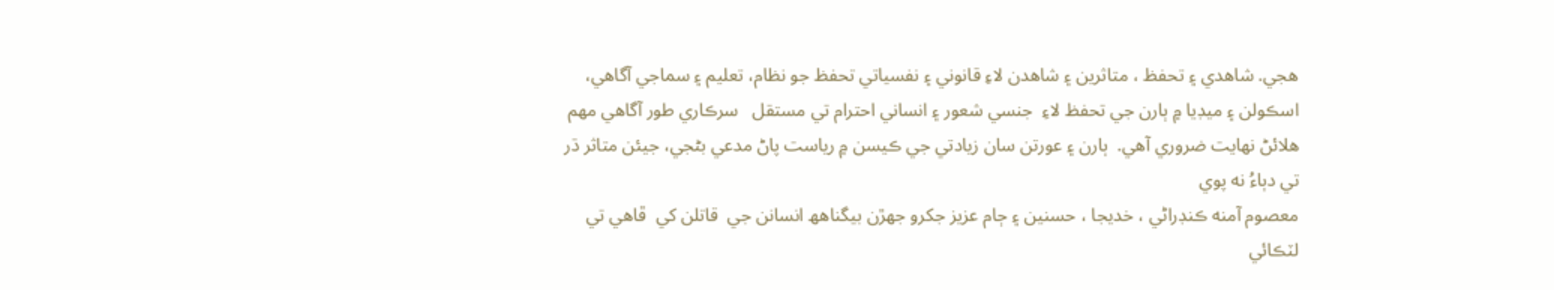هجي. شاهدي ۽ تحفظ ، متاثرين ۽ شاهدن لاءِ قانوني ۽ نفسياتي تحفظ جو نظام، تعليم ۽ سماجي آگاهي، اسڪولن ۽ ميڊيا ۾ ٻارن جي تحفظ لاءِ  جنسي شعور ۽ انساني احترام تي مستقل   سرڪاري طور آگاھي مھم ھلائڻ نھايت ضروري آھي.  ٻارن ۽ عورتن سان زيادتي جي ڪيسن ۾ رياست پاڻ مدعي بڻجي، جيئن متاثر ڌر تي دٻاءُ نه پوي
معصوم آمنه ڪنڊراڻي ، خديجا ، حسنين ۽ ڄام عزيز جکرو جھڙن بيگناھھ انسانن جي  قاتلن کي  ڦاھي تي لٽڪائي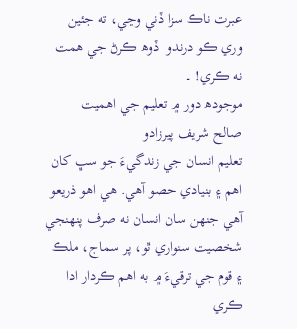عبرت ناڪ سزا ڏني وڃي، ته جئين وري ڪو درندو  ڏوھ ڪرڻ جي ھمت نه ڪري! ۔
موجودھ دور ۾ تعليم جي اھميت
صالح شريف پيرزادو
تعليم انسان جي زندگيءَ جو سڀ کان اهم ۽ بنيادي حصو آهي. هي اهو ذريعو آهي جنهن سان انسان نه صرف پنهنجي شخصيت سنواري ٿو، پر سماج، ملڪ ۽ قوم جي ترقيءَ ۾ به اهم ڪردار ادا ڪري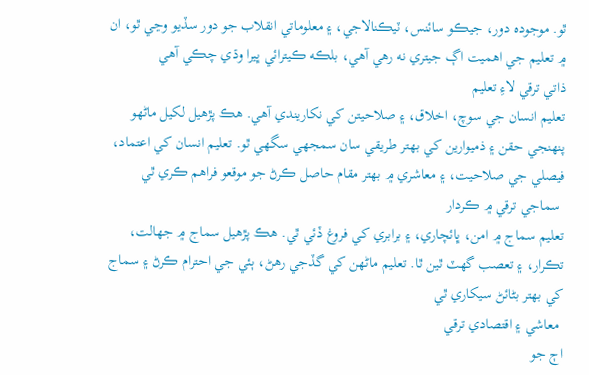ٿو. موجوده دور، جيڪو سائنس، ٽيڪنالاجي، ۽ معلوماتي انقلاب جو دور سڏيو وڃي ٿو، ان ۾ تعليم جي اهميت اڳ جيتري نه رهي آهي، بلڪه ڪيترائي ڀيرا وڌي چڪي آهي
ذاتي ترقي لاءِ تعليم
تعليم انسان جي سوچ، اخلاق، ۽ صلاحيتن کي نکاريندي آهي. هڪ پڙهيل لکيل ماڻهو پنهنجي حقن ۽ ذميوارين کي بهتر طريقي سان سمجهي سگهي ٿو. تعليم انسان کي اعتماد، فيصلي جي صلاحيت، ۽ معاشري ۾ بهتر مقام حاصل ڪرڻ جو موقعو فراهم ڪري ٿي
 سماجي ترقي ۾ ڪردار
تعليم سماج ۾ امن، ڀائچاري، ۽ برابري کي فروغ ڏئي ٿي. هڪ پڙهيل سماج ۾ جهالت، تڪرار، ۽ تعصب گهٽ ٿين ٿا. تعليم ماڻهن کي گڏجي رهڻ، ٻئي جي احترام ڪرڻ ۽ سماج کي بهتر بڻائڻ سيکاري ٿي
 معاشي ۽ اقتصادي ترقي
اڄ جو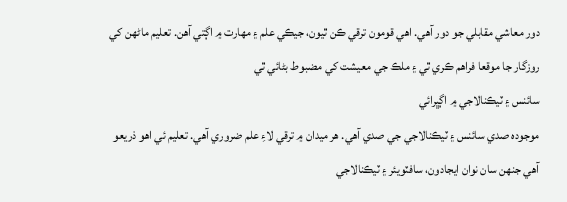دور معاشي مقابلي جو دور آهي. اهي قومون ترقي ڪن ٿيون، جيڪي علم ۽ مهارت ۾ اڳتي آهن. تعليم ماڻهن کي روزگار جا موقعا فراهم ڪري ٿي ۽ ملڪ جي معيشت کي مضبوط بڻائي ٿي
سائنس ۽ ٽيڪنالاجي ۾ اڳڀرائي
موجوده صدي سائنس ۽ ٽيڪنالاجي جي صدي آهي. هر ميدان ۾ ترقي لاءِ علم ضروري آهي. تعليم ئي اهو ذريعو آهي جنهن سان نوان ايجادون، سافٽويئر ۽ ٽيڪنالاجي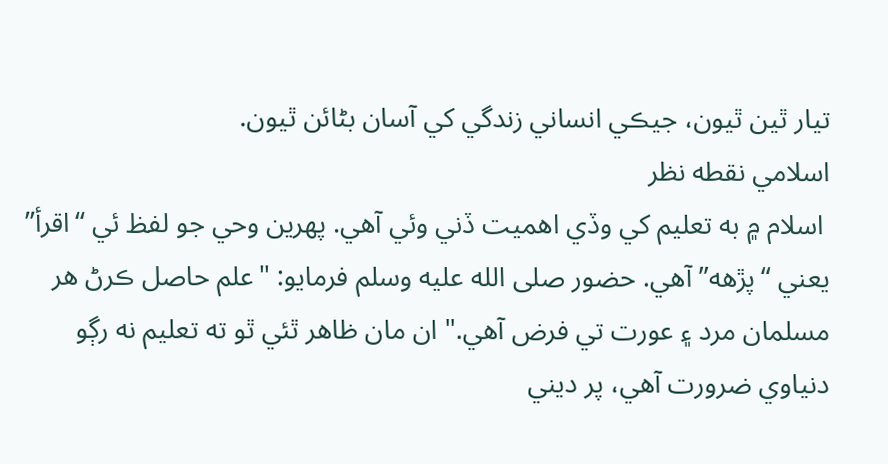تيار ٿين ٿيون، جيڪي انساني زندگي کي آسان بڻائن ٿيون.
اسلامي نقطه نظر
 اسلام ۾ به تعليم کي وڏي اهميت ڏني وئي آهي. پهرين وحي جو لفظ ئي “اقرأ” يعني “پڙهه” آهي. حضور صلى الله عليه وسلم فرمايو: "علم حاصل ڪرڻ هر مسلمان مرد ۽ عورت تي فرض آهي." ان مان ظاهر ٿئي ٿو ته تعليم نه رڳو دنياوي ضرورت آهي، پر ديني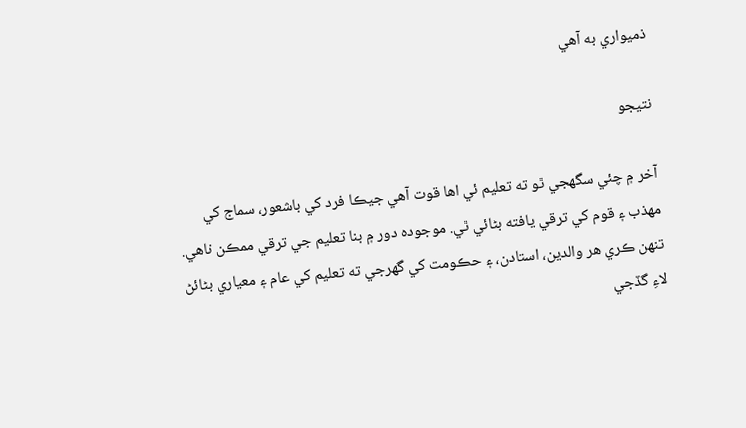ذميواري به آهي

نتيجو

آخر ۾ چئي سگهجي ٿو ته تعليم ئي اها قوت آهي جيڪا فرد کي باشعور، سماج کي مهذب ۽ قوم کي ترقي يافته بڻائي ٿي. موجوده دور ۾ بنا تعليم جي ترقي ممڪن ناهي. تنهن ڪري هر والدين، استادن، ۽ حڪومت کي گهرجي ته تعليم کي عام ۽ معياري بڻائڻ لاءِ گڏجي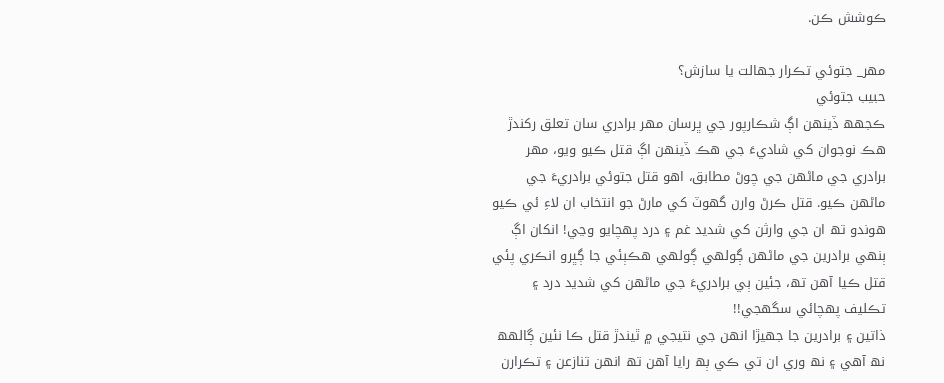ڪوشش ڪن.

مھر_ جتوئي تڪرار جھالت يا سازش؟
حبيب جتوئي
ڪجھھ ڏينھن اڳ شڪارپور جي ڀرسان مھر برادري سان تعلق رکندڙ ھڪ نوجوان کي شاديءَ جي ھڪ ڏينھن اڳ قتل ڪيو ويو، مھر برادري جي ماڻھن جي چوڻ مطابق، اھو قتل جتوئي برادريءَ جي ماڻھن ڪيو. قتل ڪرڻ وارن گھوٽ کي مارڻ جو انتخاب ان لاءِ ئي ڪيو ھوندو تھ ان جي وارثن کي شديد غم ۽ درد پھچايو وڃي! انکان اڳ ٻنھي برادرين جي ماڻھن ڳولھي ڳولھي ھڪٻئي جا ڳڀرو انڪري پئي قتل ڪيا آھن تھ، جئين ٻي برادريءَ جي ماڻھن کي شديد درد ۽ تڪليف پھچائي سگھجي!!
ذاتين ۽ برادرين جا جھيڙا انھن جي نتيجي ۾ ٿيندڙ قتل ڪا نئين ڳالھھ نھ آھي ۽ نھ وري ان تي ڪي ٻھ رايا آھن تھ انھن تنازعن ۽ تڪرارن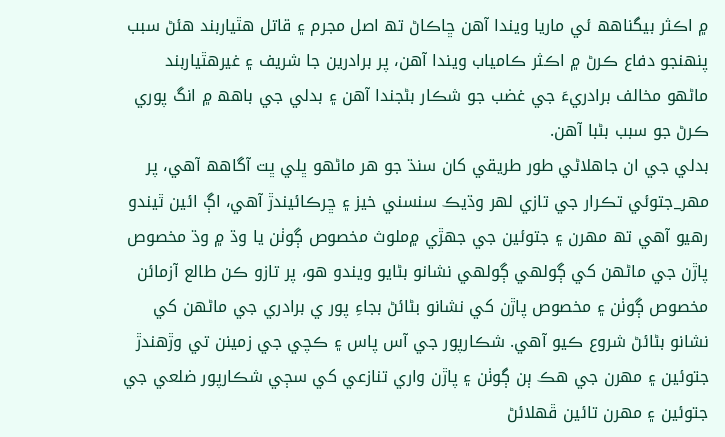۾ اڪثر بيگناھھ ئي ماريا ويندا آھن ڇاڪاڻ تھ اصل مجرم ۽ قاتل ھٿياربند ھئڻ سبب پنھنجو دفاع ڪرڻ ۾ اڪثر ڪامياب ويندا آھن، پر برادرين جا شريف ۽ غيرھٿياربند ماڻھو مخالف برادريءَ جي غضب جو شڪار بڻجندا آھن ۽ بدلي جي باھھ ۾ انگ پوري ڪرڻ جو سبب بڻبا آھن.
بدلي جي ان جاھلاڻي طور طريقي کان سنڌ جو ھر ماڻھو ڀلي ڀت آگاھھ آھي، پر مھر_جتوئي تڪرار جي تازي لھر وڌيڪ سنسني خيز ۽ ڇرڪائيندڙ آھي، اڳ ائين ٿيندو رھيو آھي تھ مھرن ۽ جتوئين جي جھڙي ۾ملوث مخصوص ڳوٺن يا وڌ ۾ وڌ مخصوص پاڙن جي ماڻھن کي ڳولھي ڳولھي نشانو بڻايو ويندو ھو، پر تازو ڪن طالع آزمائن مخصوص ڳوٺن ۽ مخصوص پاڙن کي نشانو بڻائڻ بجاءِ پور ي برادري جي ماڻھن کي نشانو بڻائڻ شروع ڪيو آھي. شڪارپور جي آس پاس ۽ ڪچي جي زمينن تي وڙھندڙ جتوئين ۽ مھرن جي ھڪ ٻن ڳوٺن ۽ پاڙن واري تنازعي کي سڄي شڪارپور ضلعي جي جتوئين ۽ مھرن تائين ڦھلائڻ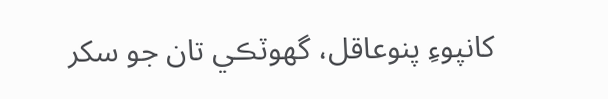کانپوءِ پنوعاقل، گھوٽڪي تان جو سکر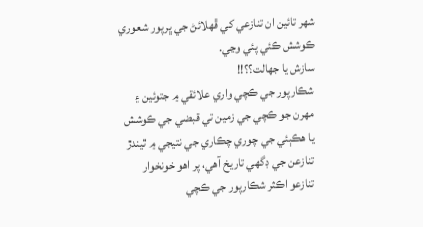شھر تائين ان تنازعي کي ڦھلائڻ جي ڀرپور شعوري ڪوشش ڪئي پئي وڃي.
سازش يا جھالت؟؟!!
شڪارپور جي ڪچي واري علائقي ۾ جتوئين ۽ مھرن جو ڪچي جي زمين تي قبضي جي ڪوشش يا ھڪٻئي جي چوري چڪاري جي نتيجي ۾ ٿيندڙ تنازعن جي ڊگھي تاريخ آھي، پر اھو خونخوار تنازعو اڪثر شڪارپور جي ڪچي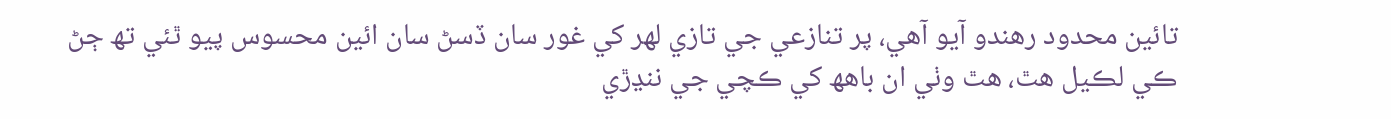تائين محدود رھندو آيو آھي، پر تنازعي جي تازي لھر کي غور سان ڏسڻ سان ائين محسوس پيو ٿئي تھ ڄڻ ڪي لڪيل ھٿ، ھٿ وٺي ان باھھ کي ڪچي جي ننڍڙي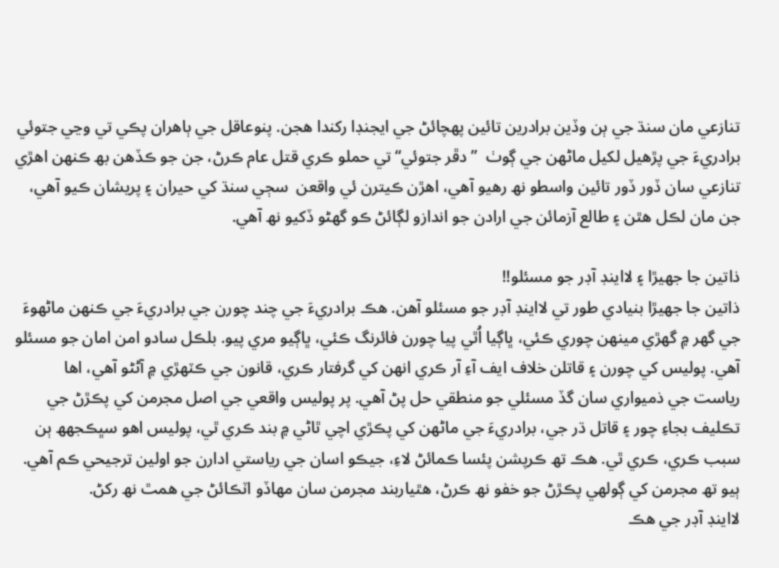تنازعي مان سنڌ جي ٻن وڏين برادرين تائين پھچائڻ جي ايجنڊا رکندا ھجن. پنوعاقل جي ٻاھران پڪي تي وڃي جتوئي برادريءَ جي پڙھيل لکيل ماڻھن جي ڳوٺ  ”دڦر جتوئي“ تي حملو ڪري قتل عام ڪرڻ، جن جو ڪڏھن بھ ڪنھن اھڙي تنازعي سان ڏور ڏور تائين واسطو نھ رھيو آھي، اھڙن ڪيترن ئي واقعن  سڄي سنڌ کي حيران ۽ پريشان ڪيو آھي، جن مان لڪل ھٿن ۽ طالع آزمائن جي ارادن جو اندازو لڳائڻ ڪو گھڻو ڏکيو نھ آھي.

ذاتين جا جھيڙا ۽ لااينڊ آڊر جو مسئلو!!
ذاتين جا جھيڙا بنيادي طور تي لااينڊ آڊر جو مسئلو آھن. ھڪ برادريءَ جي چند چورن جي برادريءَ جي ڪنھن ماڻھوءَ جي گھر ۾ گھڙي مينھن چوري ڪئي، ڀاڳيا اُٿي پيا چورن فائرنگ ڪئي، ڀاڳيو مري پيو. بلڪل سادو امن امان جو مسئلو آھي. پوليس کي چورن ۽ قاتلن خلاف ايف آءِ آر ڪري انھن کي گرفتار ڪري، قانون جي ڪٽھڙي ۾ آڻڻو آھي، اھا رياست جي ذميواري سان گڏ مسئلي جو منطقي حل پڻ آھي. پر پوليس واقعي جي اصل مجرمن کي پڪڙڻ جي تڪليف بجاءِ چور ۽ قاتل ڌر جي، برادريءَ جي ماڻھن کي پڪڙي اچي ٿاڻي ۾ بند ڪري ٿي، پوليس اھو سڀڪجھھ ٻن سبب ڪري، ڪري ٿي. ھڪ تھ ڪرپشن پئسا ڪمائڻ لاءِ، جيڪو اسان جي رياستي ادارن جو اولين ترجيحي ڪم آھي. ٻيو تھ مجرمن کي ڳولھي پڪڙڻ جو خفو نھ ڪرڻ، ھٿياربند مجرمن سان مھاڏو اٽڪائڻ جي ھمٿ نھ رکڻ.
لااينڊ آڊر جي ھڪ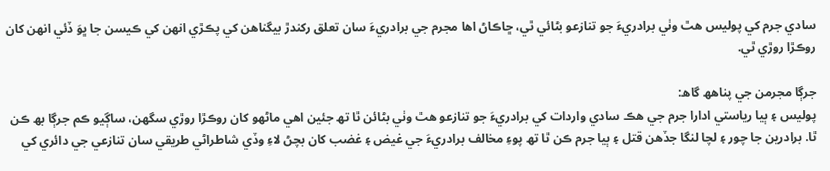سادي جرم کي پوليس ھٿ وٺي برادريءَ جو تنازعو بڻائي ٿي، ڇاڪاڻ اھا مجرم جي برادريءَ سان تعلق رکندڙ بيگناھن کي پڪڙي انھن کي ڪيسن جا ڀوَ ڏئي انھن کان روڪڙا روڙي ٿي.

جرڳا مجرمن جي پناھھ گاھ:
پوليس ۽ ٻيا رياستي ادارا جرم جي ھڪ سادي واردات کي برادريءَ جو تنازعو ھٿ وٺي بڻائن ٿا تھ جئين اھي ماڻھو کان روڪڙا روڙي سگھن، ساڳيو ڪم جرڳا بھ ڪن ٿا. برادرين جا چور ۽ لچا لنگا جڏھن قتل ۽ ٻيا جرم ڪن ٿا تھ پوءِ مخالف برادريءَ جي غيض ۽ غضب کان بچڻ لاءِ وڏي شاطراڻي طريقي سان تنازعي جي دائري کي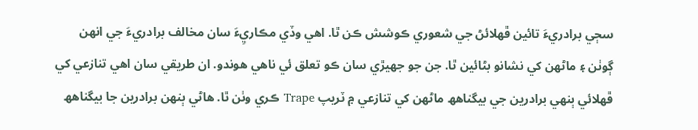سڄي برادريءَ تائين ڦھلائڻ جي شعوري ڪوشش ڪن ٿا. اھي وڏي مڪاريِءَ سان مخالف برادريءَ جي انھن ڳوٺن ۽ ماڻھن کي نشانو بڻائين ٿا. جن جو جھيڙي سان ڪو تعلق ئي ناھي ھوندو. ان طريقي سان اھي تنازعي کي ڦھلائي ٻنھي برادرين جي بيگناھھ ماڻھن کي تنازعي ۾ ٽريپ Trape ڪري وٺن ٿا. ھاڻي ٻنھن برادرين جا بيگناھھ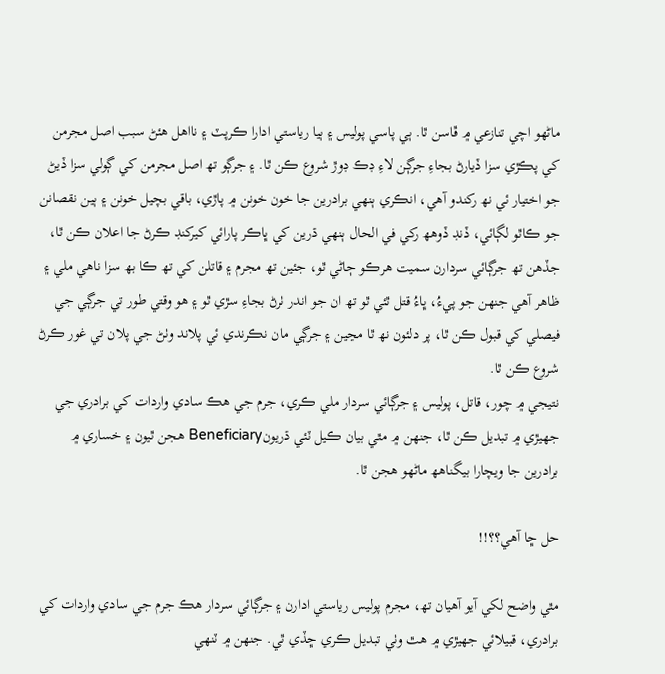ماڻھو اچي تنازعي ۾ ڦاسن ٿا. ٻي پاسي پوليس ۽ ٻيا رياستي ادارا ڪرپٽ ۽ نااھل ھئڻ سبب اصل مجرمن کي پڪڙي سزا ڏيارڻ بجاءِ جرڳن لاءِ ڊڪ ڊوڙ شروع ڪن ٿا. ۽ جرڳو تھ اصل مجرمن کي ڳولي سزا ڏيڻ جو اختيار ئي نھ رکندو آھي، انڪري ٻنھي برادرين جا خون خونن ۾ پاڙي، باقي بچيل خونن ۽ ٻين نقصانن جو ڪاٿو لڳائي، ڏنڊ ڏوھھ رکي في الحال ٻنھي ڌرين کي ڀاڪر پارائي کيرکنڊ ڪرڻ جا اعلان ڪن ٿا، جڏھن تھ جرڳائي سردارن سميت ھرڪو ڄاڻي ٿو، جئين تھ مجرم ۽ قاتلن کي تھ ڪا بھ سزا ناھي ملي ۽ ظاھر آھي جنھن جو پيءُ، ڀاءُ قتل ٿئي ٿو تھ ان جو اندر ٺرڻ بجاءِ سڙي ٿو ۽ ھو وقتي طور تي جرڳي جي فيصلي کي قبول ڪن ٿا، پر دلئون نھ ٿا مڃين ۽ جرڳي مان نڪرندي ئي پلاند وٺڻ جي پلان تي غور ڪرڻ شروع ڪن ٿا.
نتيجي ۾ چور، قاتل، پوليس ۽ جرڳائي سردار ملي ڪري، جرم جي ھڪ سادي واردات کي برادري جي جھيڙي ۾ تبديل ڪن ٿا، جنھن ۾ مٿي بيان ڪيل ٽئي ڌريونBeneficiary ھجن ٿيون ۽ خساري ۾ برادرين جا ويچارا بيگناھھ ماڻھو ھجن ٿا.

حل ڇا آھي؟؟!!

مٿي واضح لکي آيو آھيان تھ، مجرم پوليس رياستي ادارن ۽ جرڳائي سردار ھڪ جرم جي سادي واردات کي برادري، قبيلائي جھيڙي ۾ ھٿ وٺي تبديل ڪري ڇڏي ٿي. جنھن ۾ ٽنھي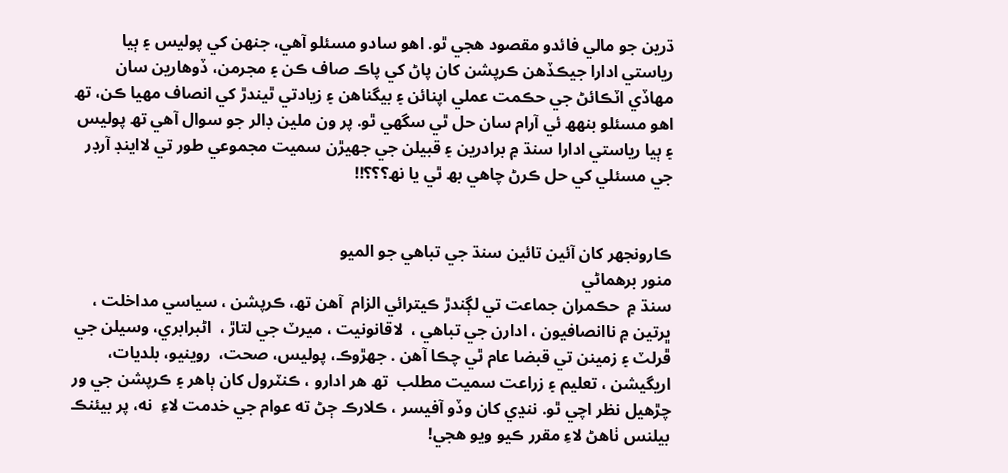ڌرين جو مالي فائدو مقصود ھجي ٿو. اھو سادو مسئلو آھي، جنھن کي پوليس ۽ ٻيا رياستي ادارا جيڪڏھن ڪرپشن کان پاڻ کي پاڪ صاف ڪن ۽ مجرمن، ڏوھارين سان مھاڏي اٽڪائڻ جي حڪمت عملي اپنائن ۽ بيگناھن ۽ زيادتي ٿيندڙ کي انصاف مھيا ڪن، تھ اھو مسئلو بنھھ ئي آرام سان حل ٿي سگھي ٿو. پر ون ملين ڊالر جو سوال آھي تھ پوليس ۽ ٻيا رياستي ادارا سنڌ ۾ برادرين ۽ قبيلن جي جھيڙن سميت مجموعي طور تي لااينڊ آرڊر جي مسئلي کي حل ڪرڻ چاھي بھ ٿي يا نھ؟؟؟!!


ڪارونجھر کان آئين تائين سنڌ جي تباھي جو الميو
منور برھماڻي
سنڌ ۾  حڪمران جماعت تي لڳندڙ ڪيترائي الزام  آھن تھ، ڪرپشن ، سياسي مداخلت ، ڀرتين ۾ ناانصافيون ، ادارن جي تباھي ،  لاقانونيت ، ميرٽ جي لتاڙ ،  اڻبرابري، وسيلن جي ڦرلٽ ۽ زمينن تي قبضا عام ٿي چڪا آھن . جھڙوڪ، پوليس، صحت،  روينيو، بلديات، اريگيشن ، تعليم ۽ زراعت سميت مطلب  تھ ھر ادارو ، ڪنٽرول کان ٻاهر ۽ ڪرپشن جي ور چڙهيل نظر اچي ٿو. ننڍي کان وڏو آفيسر ، ڪلارڪ ڄڻ ته عوام جي خدمت لاءِ  نه، پر بيئنڪ بيلنس ٺاھڻ لاءِ مقرر ڪيو ويو ھجي!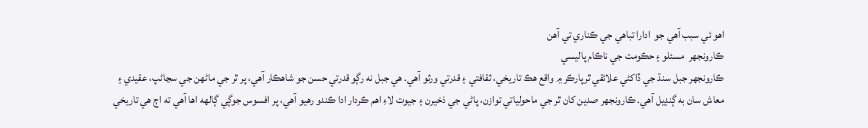اھو ئي سبب آھي جو  ادارا تباھي جي ڪناري تي آھن
ڪارونجهر  مسئلو ۽ حڪومت جي ناڪام پاليسي
ڪارونجهر جبل سنڌ جي ڏاکڻي علائقي ٿرپارڪر ۾ واقع هڪ تاريخي، ثقافتي ۽ قدرتي ورثو آهي. هي جبل نه رڳو قدرتي حسن جو شاهڪار آهي، پر ٿر جي ماڻهن جي سڃاڻپ، عقيدي ۽ معاش سان به ڳنڍيل آهي. ڪارونجهر صدين کان ٿر جي ماحولياتي توازن، پاڻي جي ذخيرن ۽ جيوت لاءِ اهم ڪردار ادا ڪندو رهيو آهي، پر افسوس جوڳي ڳالهه اها آهي ته اڄ هي تاريخي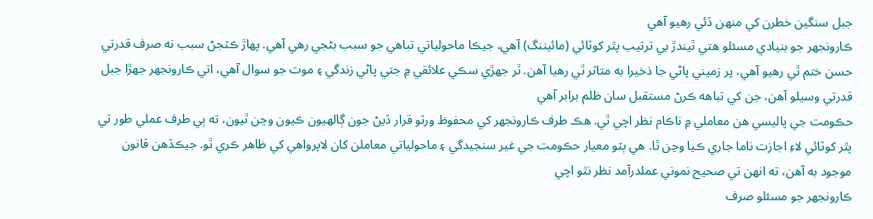جبل سنگين خطرن کي منهن ڏئي رهيو آهي
ڪارونجهر جو بنيادي مسئلو هتي ٿيندڙ بي ترتيب پٿر کوٽائي (مائيننگ) آهي، جيڪا ماحولياتي تباهي جو سبب بڻجي رهي آهي. پهاڙ ڪٽجڻ سبب نه صرف قدرتي حسن ختم ٿي رهيو آهي، پر زميني پاڻي جا ذخيرا به متاثر ٿي رهيا آهن. ٿر جهڙي سڪي علائقي ۾ جتي پاڻي زندگي ۽ موت جو سوال آهي، اتي ڪارونجهر جهڙا جبل قدرتي وسيلو آهن، جن کي تباهه ڪرڻ مستقبل سان ظلم برابر آهي
حڪومت جي پاليسي هن معاملي ۾ ناڪام نظر اچي ٿي. هڪ طرف ڪارونجهر کي محفوظ ورثو قرار ڏيڻ جون ڳالهيون ڪيون وڃن ٿيون، ته ٻي طرف عملي طور تي پٿر کوٽائي لاءِ اجازت ناما جاري ڪيا وڃن ٿا. هي ٻٽو معيار حڪومت جي غير سنجيدگي ۽ ماحولياتي معاملن کان لاپرواهي کي ظاهر ڪري ٿو. جيڪڏهن قانون موجود به آهن، ته انهن تي صحيح نموني عملدرآمد نظر نٿو اچي
ڪارونجهر جو مسئلو صرف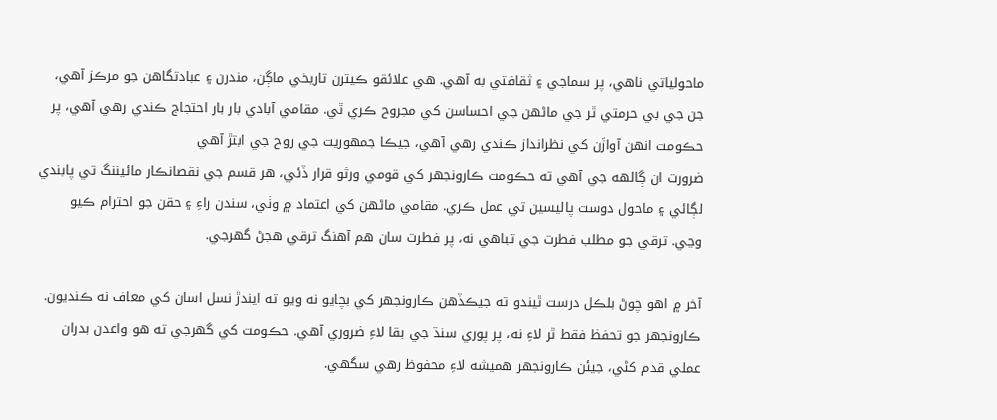ماحولياتي ناهي، پر سماجي ۽ ثقافتي به آهي. هي علائقو ڪيترن تاريخي ماڳن، مندرن ۽ عبادتگاهن جو مرڪز آهي، جن جي بي حرمتي ٿر جي ماڻهن جي احساسن کي مجروح ڪري ٿي. مقامي آبادي بار بار احتجاج ڪندي رهي آهي، پر حڪومت انهن آوازَن کي نظرانداز ڪندي رهي آهي، جيڪا جمهوريت جي روح جي ابتڙ آهي
ضرورت ان ڳالهه جي آهي ته حڪومت ڪارونجهر کي قومي ورثو قرار ڏئي، هر قسم جي نقصانڪار مائيننگ تي پابندي لڳائي ۽ ماحول دوست پاليسين تي عمل ڪري. مقامي ماڻهن کي اعتماد ۾ وٺي، سندن راءِ ۽ حقن جو احترام ڪيو وڃي. ترقي جو مطلب فطرت جي تباهي نه، پر فطرت سان هم آهنگ ترقي هجڻ گهرجي.

آخر ۾ اهو چوڻ بلڪل درست ٿيندو ته جيڪڏهن ڪارونجهر کي بچايو نه ويو ته ايندڙ نسل اسان کي معاف نه ڪنديون. ڪارونجهر جو تحفظ فقط ٿر لاءِ نه، پر پوري سنڌ جي بقا لاءِ ضروري آهي. حڪومت کي گهرجي ته هو واعدن بدران عملي قدم کڻي، جيئن ڪارونجهر هميشه لاءِ محفوظ رھي سگھي.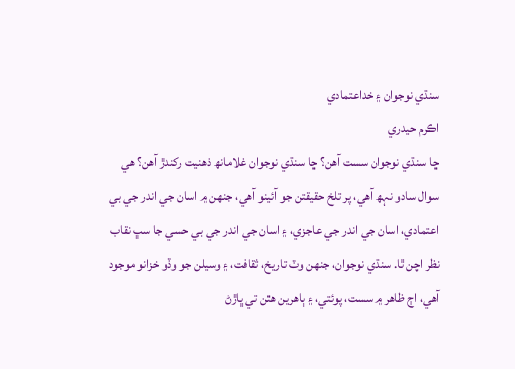سنڌي نوجوان ۽ خداعتمادي
اڪرم حيدري
ڇا سنڌي نوجوان سست آهن؟ ڇا سنڌي نوجوان غلامانھ ذهنيت رکندڙ آهن؟ هي سوال سادو نہھ آهي، پر تلخ حقيقتن جو آئينو آهي، جنهن ۾ اسان جي اندر جي بي اعتمادي، اسان جي اندر جي عاجزي، ۽ اسان جي اندر جي بي حسي جا سڀ نقاب نظر اچن ٿا. سنڌي نوجوان، جنهن وٽ تاريخ، ثقافت، ۽ وسيلن جو وڏو خزانو موجود آهي، اڄ ظاهر ۾ سست، پوئتي، ۽ ٻاهرين هٿن تي ڀاڙڻ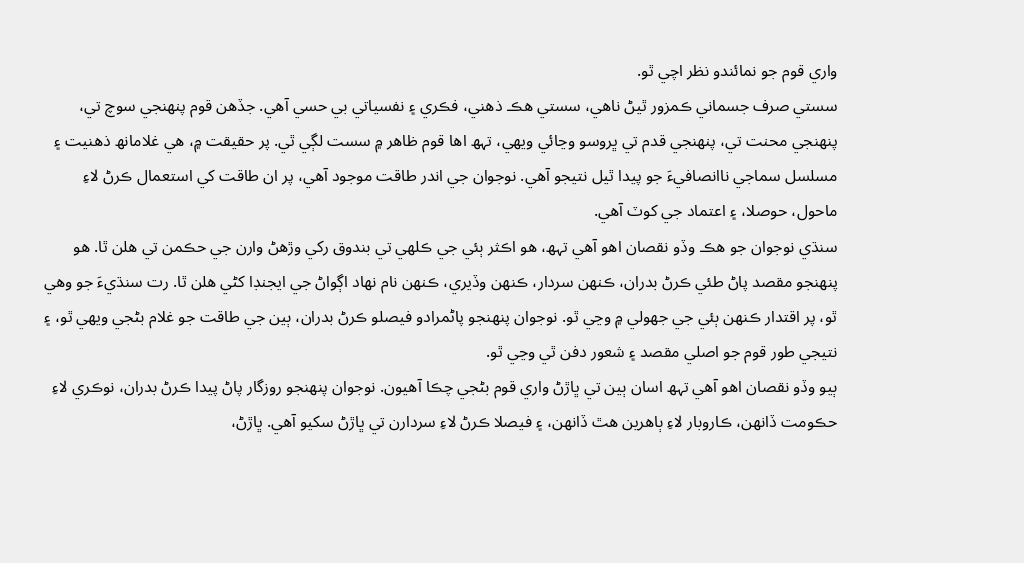واري قوم جو نمائندو نظر اچي ٿو.
سستي صرف جسماني ڪمزور ٿيڻ ناهي، سستي هڪ ذهني، فڪري ۽ نفسياتي بي حسي آهي. جڏهن قوم پنهنجي سوچ تي، پنهنجي محنت تي، پنهنجي قدم تي ڀروسو وڃائي ويهي، تہھ اها قوم ظاهر ۾ سست لڳي ٿي. پر حقيقت ۾، هي غلامانھ ذهنيت ۽ مسلسل سماجي ناانصافيءَ جو پيدا ٿيل نتيجو آهي. نوجوان جي اندر طاقت موجود آهي، پر ان طاقت کي استعمال ڪرڻ لاءِ ماحول، حوصلا، ۽ اعتماد جي کوٽ آهي.
سنڌي نوجوان جو هڪ وڏو نقصان اهو آهي تہھ، هو اڪثر ٻئي جي ڪلهي تي بندوق رکي وڙهڻ وارن جي حڪمن تي هلن ٿا. هو پنهنجو مقصد پاڻ طئي ڪرڻ بدران، ڪنهن سردار، ڪنهن وڏيري، ڪنهن نام نهاد اڳواڻ جي ايجنڊا کڻي هلن ٿا. رت سنڌيءَ جو وهي ٿو، پر اقتدار ڪنهن ٻئي جي جهولي ۾ وڃي ٿو. نوجوان پنهنجو پاڻمرادو فيصلو ڪرڻ بدران، ٻين جي طاقت جو غلام بڻجي ويهي ٿو، ۽ نتيجي طور قوم جو اصلي مقصد ۽ شعور دفن ٿي وڃي ٿو.
ٻيو وڏو نقصان اهو آهي تہھ اسان ٻين تي ڀاڙڻ واري قوم بڻجي چڪا آهيون. نوجوان پنهنجو روزگار پاڻ پيدا ڪرڻ بدران، نوڪري لاءِ حڪومت ڏانهن، ڪاروبار لاءِ ٻاهرين هٿ ڏانهن، ۽ فيصلا ڪرڻ لاءِ سردارن تي ڀاڙڻ سکيو آهي. ڀاڙڻ،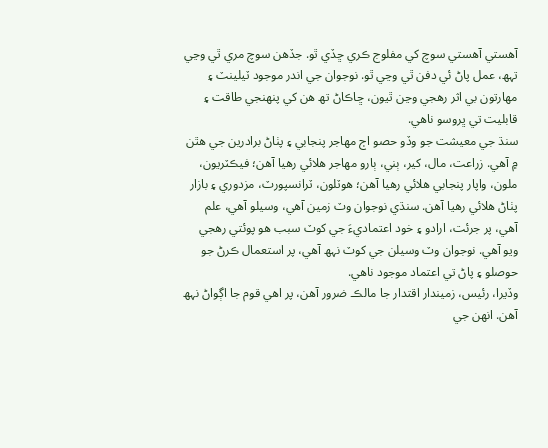آهستي آهستي سوچ کي مفلوج ڪري ڇڏي ٿو. جڏهن سوچ مري ٿي وڃي تہھ، عمل پاڻ ئي دفن ٿي وڃي ٿو. نوجوان جي اندر موجود ٽيلينٽ ۽ مهارتون بي اثر رهجي وڃن ٿيون، ڇاڪاڻ تھ هن کي پنهنجي طاقت ۽ قابليت تي ڀروسو ناهي.
سنڌ جي معيشت جو وڏو حصو اڄ مهاجر پنجابي ۽ پٺاڻ برادرين جي هٿن ۾ آهي. زراعت، مال، کير، ٻني، ٻارو مهاجر هلائي رهيا آهن؛ فيڪٽريون، ملون، واپار پنجابي هلائي رهيا آهن؛ هوٽلون، ٽرانسپورٽ، مزدوري ۽ بازار پٺاڻ هلائي رهيا آهن. سنڌي نوجوان وٽ زمين آهي، وسيلو آهي، علم آهي، پر جرئت، ارادو ۽ خود اعتماديءَ جي کوٽ سبب هو پوئتي رهجي ويو آهي. نوجوان وٽ وسيلن جي کوٽ نہھ آهي، پر استعمال ڪرڻ جو حوصلو ۽ پاڻ تي اعتماد موجود ناهي.
وڏيرا، رئيس، زميندار اقتدار جا مالڪ ضرور آهن، پر اهي قوم جا اڳواڻ نہھ آهن. انهن جي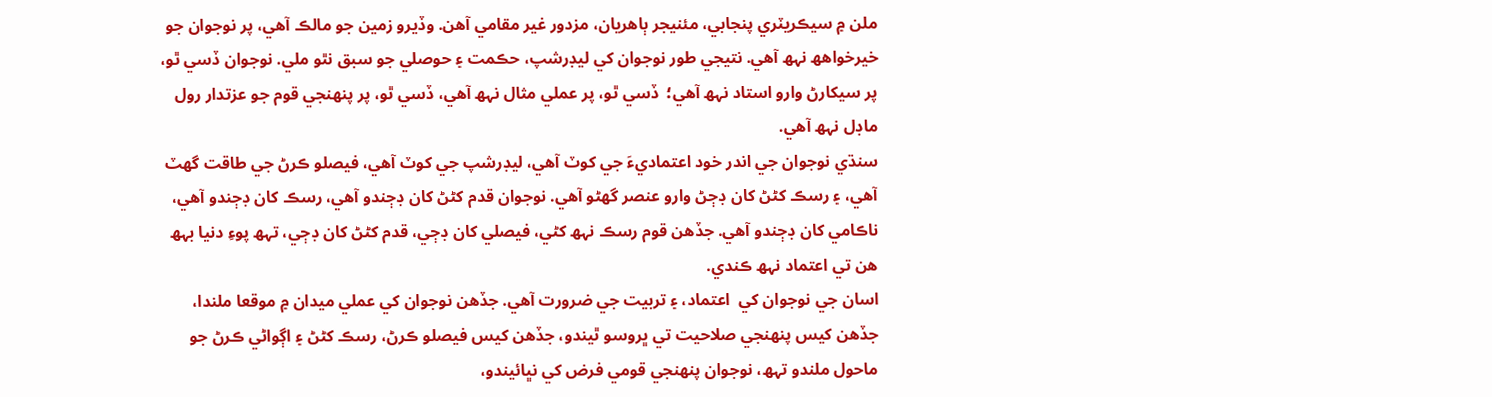ملن ۾ سيڪريٽري پنجابي، مئنيجر ٻاهريان، مزدور غير مقامي آهن. وڏيرو زمين جو مالڪ آهي، پر نوجوان جو خيرخواھھ نہھ آهي. نتيجي طور نوجوان کي ليڊرشپ، حڪمت ۽ حوصلي جو سبق نٿو ملي. نوجوان ڏسي ٿو، پر سيکارڻ وارو استاد نہھ آهي؛  ڏسي ٿو، پر عملي مثال نہھ آهي، ڏسي ٿو، پر پنهنجي قوم جو عزتدار رول ماڊل نہھ آهي.
سنڌي نوجوان جي اندر خود اعتماديءَ جي کوٽ آهي، ليڊرشپ جي کوٽ آهي، فيصلو ڪرڻ جي طاقت گهٽ آهي، ۽ رسڪ کڻڻ کان ڊڄڻ وارو عنصر گھڻو آهي. نوجوان قدم کڻڻ کان ڊڄندو آهي، رسڪ کان ڊڄندو آهي، ناڪامي کان ڊڄندو آهي. جڏهن قوم رسڪ نہھ کڻي، فيصلي کان ڊڄي، قدم کڻڻ کان ڊڄي، تہھ پوءِ دنيا بہھ هن تي اعتماد نہھ ڪندي.
اسان جي نوجوان کي  اعتماد، ۽ تربيت جي ضرورت آهي. جڏهن نوجوان کي عملي ميدان ۾ موقعا ملندا، جڏهن کيس پنهنجي صلاحيت تي ڀروسو ٿيندو، جڏهن کيس فيصلو ڪرڻ، رسڪ کڻڻ ۽ اڳواڻي ڪرڻ جو ماحول ملندو تہھ، نوجوان پنهنجي قومي فرض کي نڀائيندو،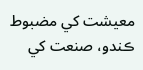معيشت کي مضبوط ڪندو، صنعت کي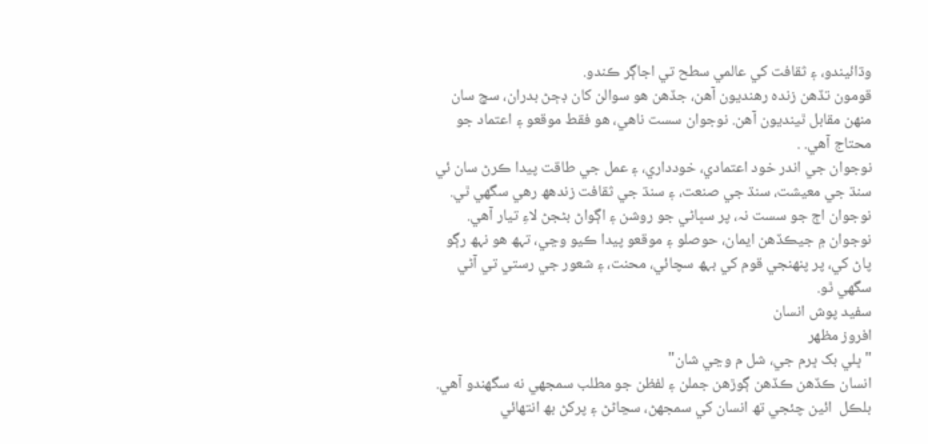وڌائيندو، ۽ ثقافت کي عالمي سطح تي اجاڳر ڪندو.
قومون تڏهن زنده رهنديون آهن، جڏهن هو سوالن کان ڊڄڻ بدران، سچ سان منهن مقابل ٿينديون آهن. نوجوان سست ناهي، هو فقط موقعو ۽ اعتماد جو محتاج آهي. .
نوجوان جي اندر خود اعتمادي، خودداري، ۽ عمل جي طاقت پيدا ڪرڻ سان ئي سنڌ جي معيشت، سنڌ جي صنعت، ۽ سنڌ جي ثقافت زندھھ رھي سگھي ٿي. نوجوان اڄ جو سست نہ، پر سڀاڻي جو روشن ۽ اڳواڻ بڻجڻ لاءِ تيار آهي. نوجوان ۾ جيڪڏهن ايمان، حوصلو ۽ موقعو پيدا ڪيو وڃي، تہھ هو نہھ رڳو پاڻ کي، پر پنهنجي قوم کي بہھ سچائي، محنت، ۽ شعور جي رستي تي آڻي سگهي ٿو.
سفيد پوش انسان
افروز مظھر
"ڀلي بک ڀرم جي، شل م وڃي شان"
انسان ڪڏھن ڪڏھن ڳوڙھن جملن ۽ لفظن جو مطلب سمجھي نه سگھندو آھي. بلڪل  ائين چئجي تھ انسان کي سمجھڻ، سڃاڻڻ ۽ پرکڻ بھ انتھائي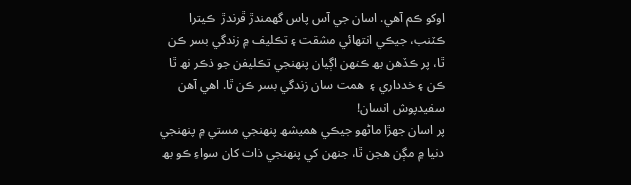اوکو ڪم آھي. اسان جي آس پاس گھمندڙ ڦرندڙ  ڪيترا ڪٽنب، جيڪي انتھائي مشقت ۽ تڪليف ۾ زندگي بسر ڪن ٿا، پر ڪڏھن بھ ڪنھن اڳيان پنھنجي تڪليفن جو ذڪر نھ ٿا ڪن ۽ خدداري ۽  ھمت سان زندگي بسر ڪن ٿا. اھي آھن سفيدپوش انسان!
پر اسان جھڙا ماڻھو جيڪي ھميشھ پنھنجي مستي ۾ پنھنجي دنيا ۾ مڳن ھجن ٿا، جنھن کي پنھنجي ذات کان سواءِ ڪو بھ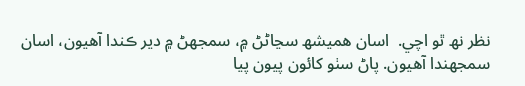نظر نھ ٿو اچي.  اسان ھميشھ سڃاڻڻ ۾، سمجھڻ ۾ دير ڪندا آھيون، اسان سمجھندا آھيون. پاڻ سٺو کائون پيون پيا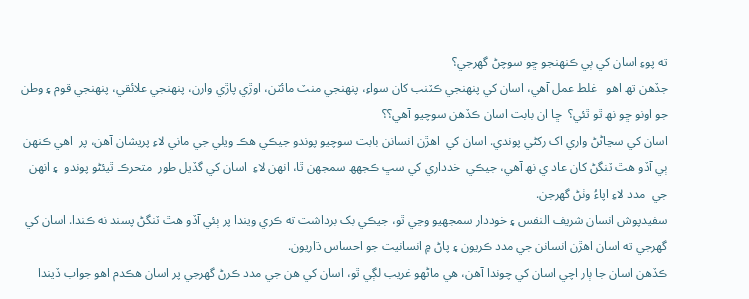ته پوءِ اسان کي ٻي ڪنھنجو ڇو سوچڻ گھرجي؟
جڏھن تھ اھو   غلط عمل آھي، اسان کي پنھنجي ڪٽنب کان سواءِ، پنھنجي منٽ مائٽن، اوڙي پاڙي وارن، پنھنجي علائقي، پنھنجي قوم ۽ وطن جو اونو ڇو نھ ٿو ٿئي؟  ڇا ان بابت اسان ڪڏھن سوچيو آھي؟؟
اسان کي سڃاڻڻ واري اک رکڻي پوندي. اسان کي  اھڙن انسانن بابت سوچيو پوندو جيڪي ھڪ ويلي جي ماني لاءِ پريشان آھن، پر  اھي ڪنھن ٻي آڏو ھٿ ٽنگڻ کان عاد ي نھ آھي، جيڪي  خدداري کي سڀ ڪجھھ سمجھن ٿا، انھن لاءِ  اسان کي گڏيل طور  متحرڪ ٿيئڻو پوندو  ۽ انھن  جي  مدد لاءِ اپاءُ وٺڻ گھرجن.
سفيدپوش انسان شريف النفس ۽ خوددار سمجھيو وڃي ٿو، جيڪي بک برداشت ته ڪري ويندا پر ٻئي آڏو ھٿ ٽنگڻ پسند نه ڪندا. اسان کي گھرجي ته اسان اھڙن انسانن جي مدد ڪريون ۽ پاڻ ۾ انسانيت جو احساس ڌاريون.
ڪڏھن اسان جا ٻار اچي اسان کي چوندا آھن، ھي ماڻھو غريب لڳي ٿو، اسان کي ھن جي مدد ڪرڻ گھرجي پر اسان ھڪدم اھو جواب ڏيندا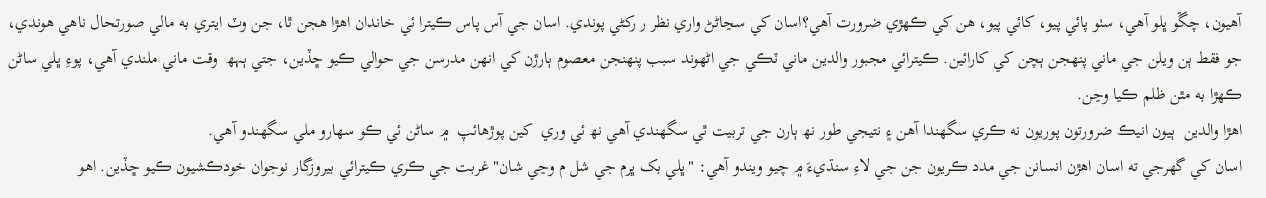آھيون، چڱو ڀلو آھي، سٺو پائي پيو، کائي پيو، ھن کي ڪھڙي ضرورت آھي؟اسان کي سڃاڻڻ واري نظر ر رکڻي پوندي. اسان جي آس پاس ڪيترا ئي خاندان اھڙا ھجن ٿا، جن وٽ ايتري به مالي صورتحال ناھي ھوندي، جو فقط ٻن ويلن جي ماني پنھجن ٻچن کي کارائين. ڪيترائي مجبور والدين ماني ٽڪي جي اڻھوند سبب پنھنجن معصوم ٻارڙن کي انھن مدرسن جي حوالي ڪيو ڇڏين، جتي ٻہھ  وقت ماني ملندي آهي، پوءِ ڀلي ساڻن ڪھڙا به مٿن ظلم ڪيا وڃن.
اھڙا والدين  ٻيون انيڪ ضرورتون پوريون نه ڪري سگھندا آھن ۽ نتيجي طور نھ ٻارن جي تربيت ٿي سگھندي آھي نھ ئي وري  کين پوڙھائپ  ۾ ساڻن ئي ڪو سھارو ملي سگھندو آھي.
اسان کي گھرجي ته اسان اھڙن انسانن جي مدد ڪريون جن جي لاءِ سنڌيءَ ۾ چيو ويندو آھي: "ڀلي بک ڀرم جي شل م وڃي شان" غربت جي ڪري ڪيترائي بيروزگار نوجوان خودڪشيون ڪيو ڇڏين. اھو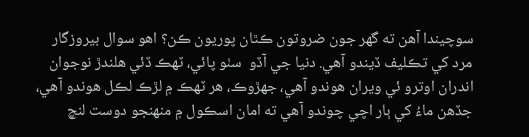سوچيندا آهن ته گھر جون ضروتون ڪٿان پوريون ڪن؟ اھو سوال بيروزگار مرد کي تڪليف ڏيندو آھي. دنيا جي آڏو  سٺو پائي، ٽھڪ ڏئي ھلندڙ نوجوان اندران اوترو ئي ويران ھوندو آھي، جھڙوڪ، ھر ٽھڪ ۾ لڙڪ لڪل ھوندو آھي، جڏھن ماءُ کي ٻار اچي چوندو آھي ته امان اسڪول ۾ منھنجو دوست لنچ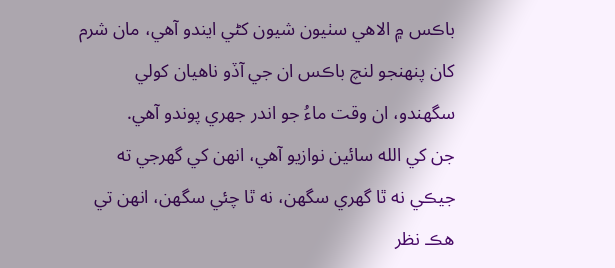باڪس ۾ الاھي سٺيون شيون کڻي ايندو آھي، مان شرم کان پنھنجو لنچ باڪس ان جي آڏو ناھيان کولي سگھندو، ان وقت ماءُ جو اندر جھري پوندو آھي.
جن کي الله سائين نوازيو آھي، انھن کي گھرجي ته جيڪي نه ٿا گھري سگھن، نه ٿا چئي سگھن، انھن تي ھڪ نظر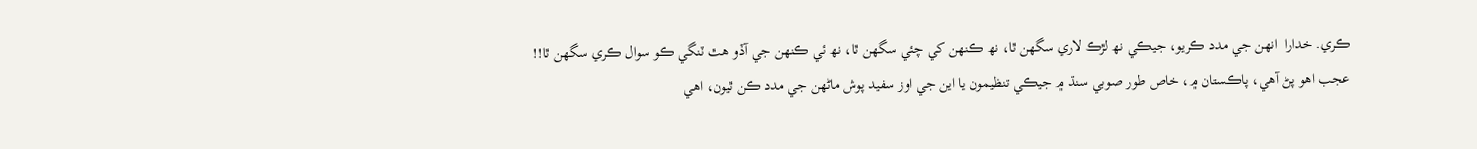ڪري. خدارا  انھن جي مدد ڪريو، جيڪي نھ لڙڪ لاري سگھن ٿا، نھ ڪنھن کي چئي سگھن ٿا، نھ ئي ڪنھن جي آڏو ھٿ ٽنگي ڪو سوال ڪري سگھن ٿا!!
عجب اھو پڻ آھي، پاڪستان ۾، خاص طور صوبي سنڌ ۾ جيڪي تنظيمون يا اين جي اوز سفيد پوش ماڻھن جي مدد ڪن ٿيون، اھي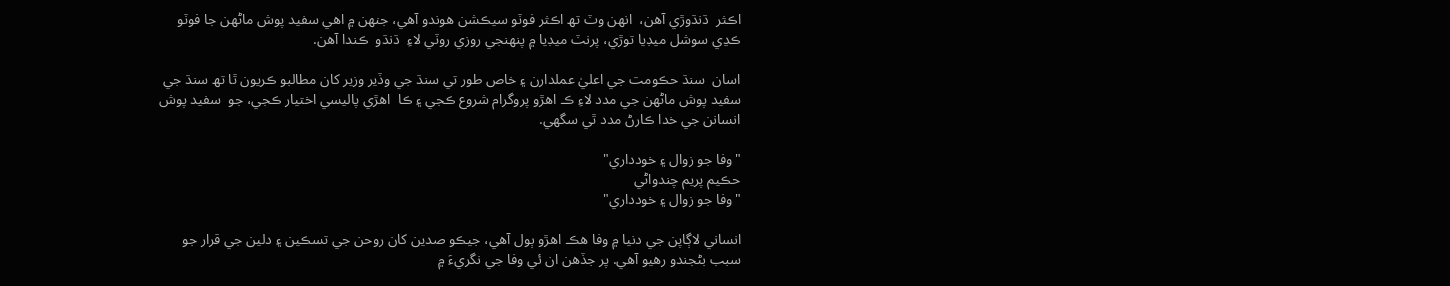اڪثر  ڌنڌوڙي آھن،  انھن وٽ تھ اڪثر فوٽو سيڪشن ھوندو آھي، جنھن ۾ اھي سفيد پوش ماڻھن جا فوٽو ڪڍي سوشل ميڊيا توڙي، پرنٽ ميڊيا ۾ پنھنجي روزي روٽي لاءِ  ڌنڌو  ڪندا آھن.

اسان  سنڌ حڪومت جي اعليٰ عملدارن ۽ خاص طور تي سنڌ جي وڏير وزير کان مطالبو ڪريون ٿا تھ سنڌ جي  سفيد پوش ماڻھن جي مدد لاءِ ڪ اھڙو پروگرام شروع ڪجي ۽ ڪا  اھڙي پاليسي اختيار ڪجي، جو  سفيد پوش انسانن جي خدا ڪارڻ مدد ٿي سگھي.

"وفا جو زوال ۽ خودداري"
حڪيم پريم چندواڻي
"وفا جو زوال ۽ خودداري"

انساني لاڳاپن جي دنيا ۾ وفا هڪ اهڙو ٻول آهي، جيڪو صدين کان روحن جي تسڪين ۽ دلين جي قرار جو سبب بڻجندو رهيو آهي. پر جڏهن ان ئي وفا جي نگريءَ ۾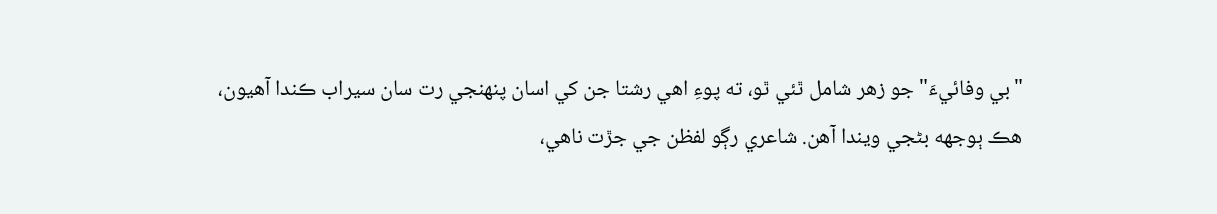"بي وفائيءَ" جو زهر شامل ٿئي ٿو، ته پوءِ اهي رشتا جن کي اسان پنهنجي رت سان سيراب ڪندا آهيون، هڪ ٻوجهه بڻجي ويندا آهن. شاعري رڳو لفظن جي جڙت ناهي،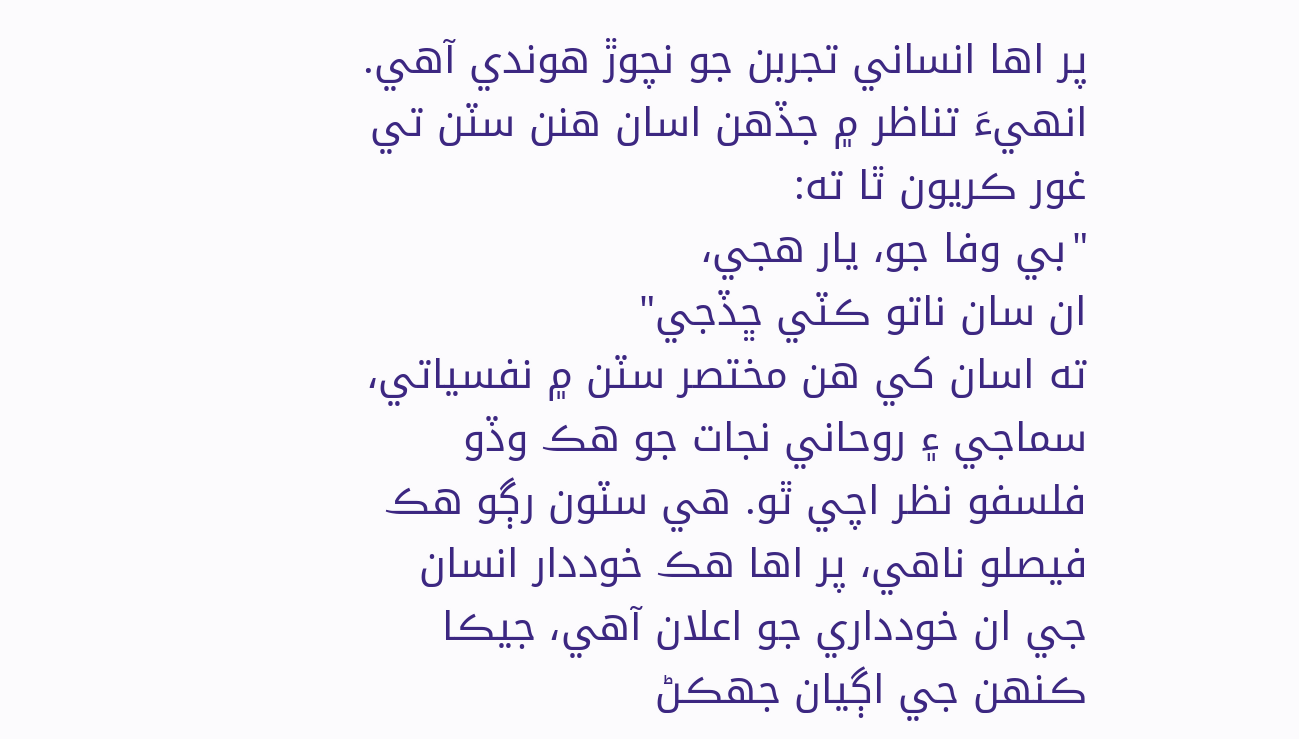پر اها انساني تجربن جو نچوڙ هوندي آهي. انهيءَ تناظر ۾ جڏهن اسان هنن سٽن تي غور ڪريون ٿا ته:
"بي وفا جو، يار هجي،
ان سان ناتو ڪٽي ڇڏجي"
ته اسان کي هن مختصر سٽن ۾ نفسياتي، سماجي ۽ روحاني نجات جو هڪ وڏو فلسفو نظر اچي ٿو. هي سٽون رڳو هڪ فيصلو ناهي، پر اها هڪ خوددار انسان جي ان خودداري جو اعلان آهي، جيڪا ڪنهن جي اڳيان جهڪڻ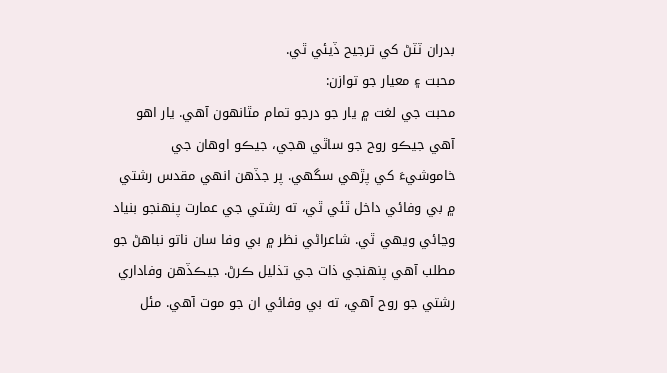بدران ٽٽڻ کي ترجيح ڏيئي ٿي.
محبت ۽ معيار جو توازن:
محبت جي لغت ۾ يار جو درجو تمام مٿانهون آهي. يار اهو آهي جيڪو روح جو ساٿي هجي، جيڪو اوهان جي خاموشيءَ کي پڙهي سگهي. پر جڏهن انهي مقدس رشتي ۾ بي وفائي داخل ٿئي ٿي، ته رشتي جي عمارت پنهنجو بنياد وڃائي ويهي ٿي. شاعراڻي نظر ۾ بي وفا سان ناتو نباهڻ جو مطلب آهي پنهنجي ذات جي تذليل ڪرڻ. جيڪڏهن وفاداري رشتي جو روح آهي، ته بي وفائي ان جو موت آهي. مئل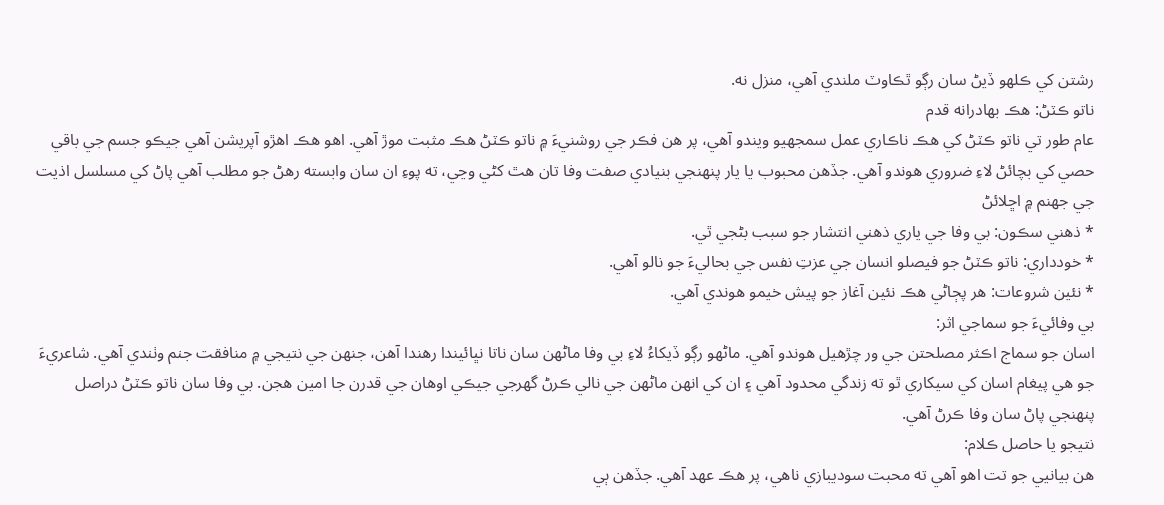رشتن کي ڪلهو ڏيڻ سان رڳو ٿڪاوٽ ملندي آهي، منزل نه.
ناتو ڪٽڻ: هڪ بهادرانه قدم
عام طور تي ناتو ڪٽڻ کي هڪ ناڪاري عمل سمجهيو ويندو آهي، پر هن فڪر جي روشنيءَ ۾ ناتو ڪٽڻ هڪ مثبت موڙ آهي. اهو هڪ اهڙو آپريشن آهي جيڪو جسم جي باقي حصي کي بچائڻ لاءِ ضروري هوندو آهي. جڏهن محبوب يا يار پنهنجي بنيادي صفت وفا تان هٿ کڻي وڃي، ته پوءِ ان سان وابسته رهڻ جو مطلب آهي پاڻ کي مسلسل اذيت جي جهنم ۾ اڇلائڻ
* ذهني سڪون: بي وفا جي ياري ذهني انتشار جو سبب بڻجي ٿي.
* خودداري: ناتو ڪٽڻ جو فيصلو انسان جي عزتِ نفس جي بحاليءَ جو نالو آهي.
* نئين شروعات: هر پڄاڻي هڪ نئين آغاز جو پيش خيمو هوندي آهي.
بي وفائيءَ جو سماجي اثر:
اسان جو سماج اڪثر مصلحتن جي ور چڙهيل هوندو آهي. ماڻهو رڳو ڏيکاءُ لاءِ بي وفا ماڻهن سان ناتا نڀائيندا رهندا آهن، جنهن جي نتيجي ۾ منافقت جنم وٺندي آهي. شاعريءَ جو هي پيغام اسان کي سيکاري ٿو ته زندگي محدود آهي ۽ ان کي انهن ماڻهن جي نالي ڪرڻ گهرجي جيڪي اوهان جي قدرن جا امين هجن. بي وفا سان ناتو ڪٽڻ دراصل پنهنجي پاڻ سان وفا ڪرڻ آهي.
نتيجو يا حاصل ڪلام:
هن بيانيي جو تت اهو آهي ته محبت سوديبازي ناهي، پر هڪ عهد آهي. جڏهن ٻي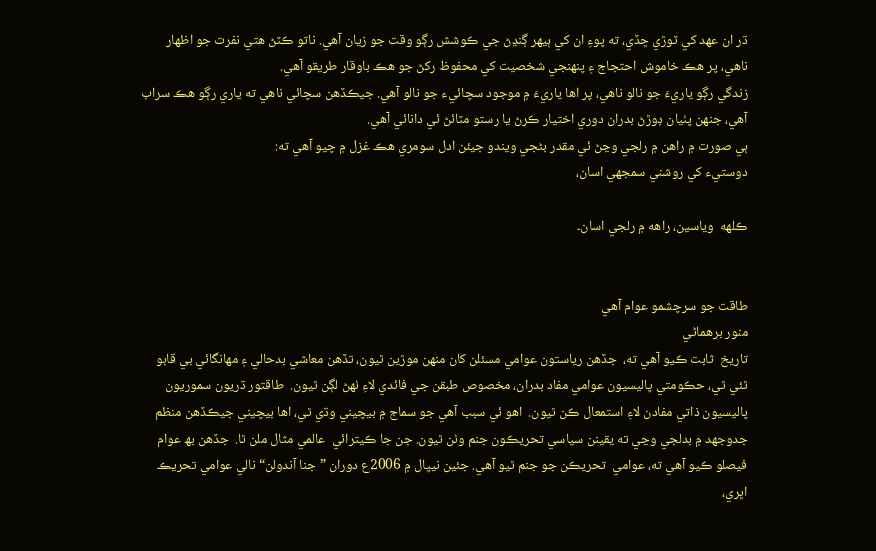ڌر ان عهد کي ٽوڙي ڇڏي، ته پوءِ ان کي ٻيهر ڳنڍڻ جي ڪوشش رڳو وقت جو زيان آهي. ناتو ڪٽڻ هتي نفرت جو اظهار ناهي، پر هڪ خاموش احتجاج ۽ پنهنجي شخصيت کي محفوظ رکڻ جو هڪ باوقار طريقو آهي.
زندگي رڳو ياريءَ جو نالو ناهي، پر اها ياريءَ ۾ موجود سچائيء جو نالو آهي. جيڪڏهن سچائي ناهي ته ياري رڳو هڪ سراب آهي، جنهن پٺيان ڊوڙڻ بدران دوري اختيار ڪرڻ يا رستو مٽائڻ ئي دانائي آهي.
ٻي صورت ۾ راهن ۾ رلجي وڃڻ ئي مقدر بڻجي ويندو جيئن ادل سومري هڪ غزل ۾ چيو آهي ته:
دوستيء کي روشني سمجهي اسان،

ڪلھه  وياسين، راھه ۾ رلجي اسان۔


طاقت جو سرچشمو عوام آھي
منور برھماڻي
تاريخ  ثابت ڪيو آهي ته،  جڏهن رياستون عوامي مسئلن کان منهن موڙين ٿيون، تڏھن معاشي بدحالي ۽ مهانگائي بي قابو ٿئي ٿي، حڪومتي پاليسيون عوامي مفاد بدران، مخصوص طبقن جي فائدي لاءِ ٺهڻ لڳن ٿيون.  طاقتور ڌريون سموريون پاليسيون ذاتي مفادن لاءِ استمعال ڪن ٿيون.  اھو ئي سبب آھي جو سماج ۾ بيچيني وڌي ٿي، اها بيچيني جيڪڏھن منظم جدوجهد ۾ بدلجي وڃي ته يقينن سياسي تحريڪون جنم وٺن ٿيون. جن جا ڪيترائي  عالمي مثال ملن ٿا.  جڏھن بھ عوام فيصلو ڪيو آھي ته، عوامي  تحريڪن جو جنم ٿيو آھي. جئين نيپال ۾ 2006ع دوران ”جنا آندولن“ نالي عوامي تحريڪ اڀري،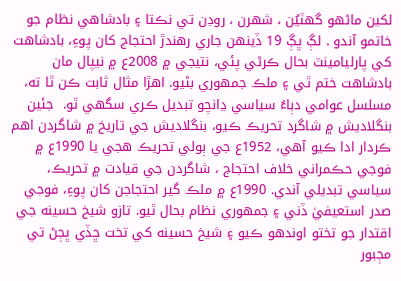لکين ماڻهو گهٽيُن ، شھرن ، روڊن تي نڪتا ۽ بادشاھي نظام جو خاتمو آندو . لڳ ڀڳ 19 ڏينهن جاري رهندڙ احتجاج کان پوءِ، بادشاهت کي پارليامينٽ بحال ڪرڻي پئي، نتيجي ۾ 2008ع ۾ نيپال مان بادشاهت ختم ٿي ۽ ملڪ جمهوري بڻيو. اھڙا مثال ثابت ڪن ٿا ته، مسلسل عوامي دٻاءُ سياسي ڍانچو تبديل ڪري سگهي ٿو.  جئين بنگلاديش ۾ شاگرد تحريڪ ڪيو، بنگلاديش جي تاريخ ۾ شاگردن اهم ڪردار ادا ڪيو آهي، 1952ع جي ٻولي تحريڪ هجي يا 1990ع ۾ فوجي حڪمراني خلاف احتجاج ، شاگردن جي قيادت ۾ تحريڪ، سياسي تبديلي آندي. 1990ع ۾ ملڪ گير احتجاجن کان پوءِ، فوجي صدر استعيفيٰ ڏني ۽ جمهوري نظام بحال ٿيو. تازو شيخ حسينه جي اقتدار جو تختو اوندھو ڪيو ۽ شيخ حسينه کي تخت ڇڏي ڀڄڻ تي مڄبور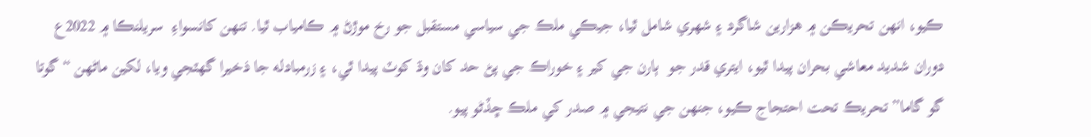ڪيو، انهن تحريڪن ۾ هزارين شاگرد ۽ شهري شامل ٿيا، جيڪي ملڪ جي سياسي مستقبل جو رخ موڙڻ ۾ ڪامياب ٿيا. تنھن کانسواءِ  سريلنڪا ۾ 2022ع دوران شديد معاشي بحران پيدا ٿيو، ايتري قدر جو  ٻارن جي کير ۽ خوراڪ جي پڻ حد کان وڌ کوٽ پيدا ٿي، ۽ زرمبادله جا ذخيرا گهٽجي ويا، لکين ماڻهن “گوتا گو گاما” تحريڪ تحت احتجاج ڪيو، جنهن جي نتيجي ۾ صدر کي ملڪ ڇڏڻو پيو.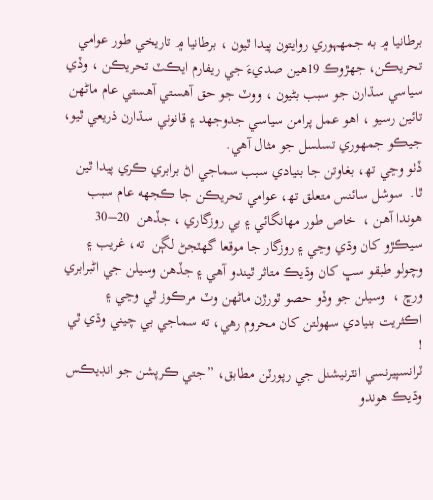برطانيا ۾ به جمھہوري روايتون پيدا ٿيون ، برطانيا ۾ تاريخي طور عوامي تحريڪن، جهڙوڪ 19هين صديءَ جي ريفارم ايڪٽ تحريڪن ، وڏي سياسي سڌارن جو سبب بڻيون ، ووٽ جو حق آهستي آهستي عام ماڻهن تائين رسيو ، اهو عمل پرامن سياسي جدوجهد ۽ قانوني سڌارن ذريعي ٿيو، جيڪو جمهوري تسلسل جو مثال آهي.
ڏٺو وڃي تھ، بغاوتن جا بنيادي سبب سماجي اڻ برابري ڪري پيدا ٿين ٿا.  سوشل سائنس متعلق تھ، عوامي تحريڪن جا ڪجهه عام سبب هوندا آهن ،  خاص طور مهانگائي ۽ بي روزگاري ، جڏهن  20–30 سيڪڙو کان وڌي وڃي ۽ روزگار جا موقعا گهٽجڻ لڳن  ته، غريب ۽ وچولو طبقو سڀ کان وڌيڪ متاثر ٿيندو آھي ۽ جڏھن وسيلن جي اڻبرابري ورڇ ،  وسيلن جو وڏو حصو ٿورڙن ماڻهن وٽ مرڪوز ٿي وڃي ۽ اڪثريت بنيادي سهولتن کان محروم رهي، ته سماجي بي چيني وڌي ٿي !
ٽرانسپيرنسي انٽرنيشنل جي رپورٽن مطابق، ”جتي ڪرپشن جو انڊيڪس وڌيڪ هوندو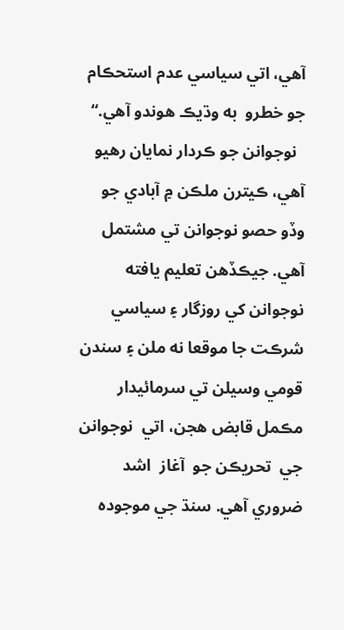آهي، اتي سياسي عدم استحڪام جو خطرو  به وڌيڪ هوندو آهي.“
  نوجوانن جو ڪردار نمايان رھيو آھي، ڪيترن ملڪن ۾ آبادي جو وڏو حصو نوجوانن تي مشتمل آهي. جيڪڏهن تعليم يافته نوجوانن کي روزگار ۽ سياسي شرڪت جا موقعا نه ملن ۽ سندن قومي وسيلن تي سرمائيدار مڪمل قابض ھجن، اتي  نوجوانن جي  تحريڪن جو  آغاز  اشد ضروري آھي. سنڌ جي موجوده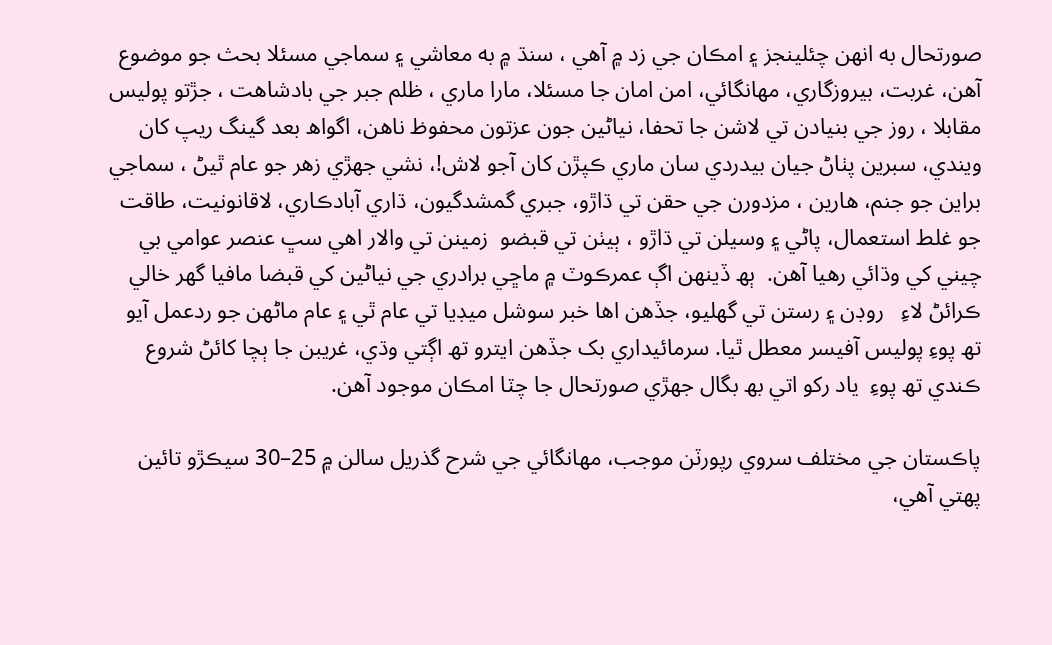صورتحال به انھن چئلينجز ۽ امڪان جي زد ۾ آھي ، سنڌ ۾ به معاشي ۽ سماجي مسئلا بحث جو موضوع آهن، غربت، بيروزگاري، مهانگائي، امن امان جا مسئلا، مارا ماري ، ظلم جبر جي بادشاھت ، جڙتو پوليس مقابلا ، روز جي بنيادن تي لاشن جا تحفا، نياڻين جون عزتون محفوظ ناھن، اگواھ بعد گينگ ريپ کان ويندي، سبرين پٺاڻ جيان بيدردي سان ماري ڪپڙن کان آجو لاش!، نشي جھڙي زھر جو عام ٿيڻ ، سماجي براين جو جنم، ھارين ، مزدورن جي حقن تي ڌاڙو، جبري گمشدگيون، ڌاري آبادڪاري، لاقانونيت، طاقت جو غلط استعمال، پاڻي ۽ وسيلن تي ڌاڙو ، ٻيٺن تي قبضو  زمينن تي والار اهي سڀ عنصر عوامي بي چيني کي وڌائي رھيا آھن.  ٻھ ڏينھن اڳ عمرڪوٽ ۾ ماڇي برادري جي نياڻين کي قبضا مافيا گھر خالي ڪرائڻ لاءِ   روڊن ۽ رستن تي گھليو، جڏھن اھا خبر سوشل ميڊيا تي عام ٿي ۽ عام ماڻھن جو ردعمل آيو تھ پوءِ پوليس آفيسر معطل ٿيا. سرمائيداري بک جڏھن ايترو تھ اڳتي وڌي، غريبن جا ٻچا کائڻ شروع ڪندي تھ پوءِ  ياد رکو اتي بھ بگال جھڙي صورتحال جا چٽا امڪان موجود آھن.

پاڪستان جي مختلف سروي رپورٽن موجب، مهانگائي جي شرح گذريل سالن ۾ 25–30 سيڪڙو تائين پهتي آھي،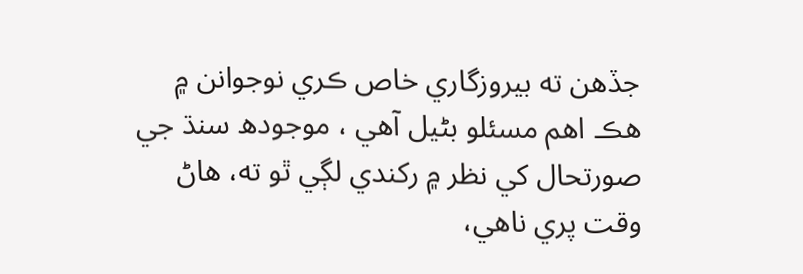جڏهن ته بيروزگاري خاص ڪري نوجوانن ۾ هڪ اهم مسئلو بڻيل آهي ، موجودھ سنڌ جي صورتحال کي نظر ۾ رکندي لڳي ٿو ته، ھاڻ  وقت پري ناھي،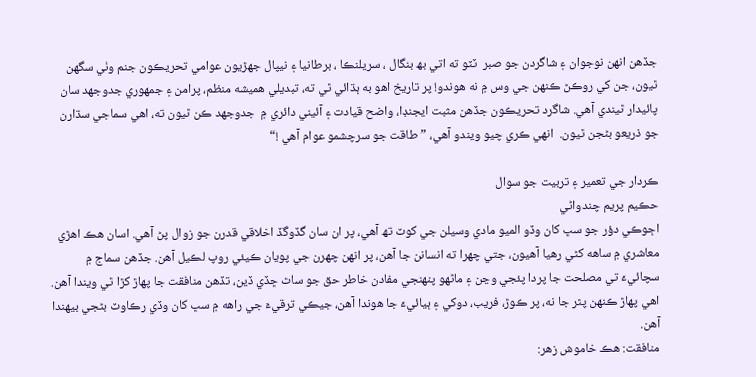جڏھن انھن نوجوان ۽ شاگردن جو صبر  ٽٽو ته اتي بھ بنگال ، سريلنڪا ، برطانيا ۽ نيپال جھڙيون عوامي تحريڪون جنم وٺي سگھن ٿيون، جن کي روڪڻ ڪنھن جي وس ۾ نه ھوندو! پر تاريخ اهو به ٻڌائي ٿي ته، تبديلي هميشه منظم، پرامن ۽ جمهوري جدوجهد سان پائيدار ٿيندي آهي. شاگرد تحريڪون جڏهن مثبت ايجنڊا، واضح قيادت ۽ آئيني دائري ۾  جدوجهد ڪن ٿيون ته، اهي سماجي سڌارن جو ذريعو بڻجن ٿيون.  انھي ڪري چيو ويندو آھي، ”طاقت جو سرچشمو عوام آهي !“

ڪردار جي تعمير ۽ تربيت جو سوال
حڪيم پريم چندواڻي
اڄوڪي دؤر جو سڀ کان وڏو الميو مادي وسيلن جي کوٽ تھ آھي، پر ان سان گڏوگڏ اخلاقي قدرن جو زوال پڻ آهي. اسان هڪ اهڙي معاشري ۾ ساهه کڻي رهيا آهيون، جتي چهرا ته انسانن جا آهن، پر انهن چهرن جي پويان ڪيئي روپ لڪيل آهن. جڏهن سماج ۾ سچائيءَ تي مصلحت جا پردا پئجي وڃن ۽ ماڻهو پنهنجي مفادن خاطر حق جو ساٿ ڇڏي ڏين، تڏهن منافقت جا پهاڙ کڙا ٿي ويندا آهن. اهي پهاڙ ڪنهن پٿر جا نه، پر ڪوڙ، فريب، دوکي ۽ ٻيائيءَ جا هوندا آهن، جيڪي ترقيءَ جي راهه ۾ سڀ کان وڏي رڪاوٽ بڻجي بيهندا آهن.
منافقت: هڪ خاموش زهر: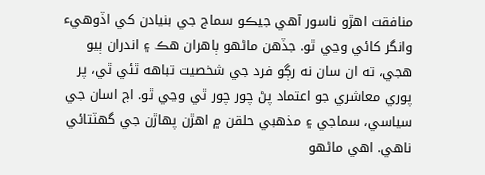منافقت اهڙو ناسور آهي جيڪو سماج جي بنيادن کي اڏوهيء وانگر کائي وڃي ٿو. جڏهن ماڻهو ٻاهران هڪ ۽ اندران ٻيو هجي، ته ان سان نه رڳو فرد جي شخصيت تباهه ٿئي ٿي، پر پوري معاشري جو اعتماد پڻ چور چور ٿي وڃي ٿو. اڄ اسان جي سياسي، سماجي ۽ مذهبي حلقن ۾ اهڙن پهاڙن جي گهٽتائي ناهي. اهي ماڻهو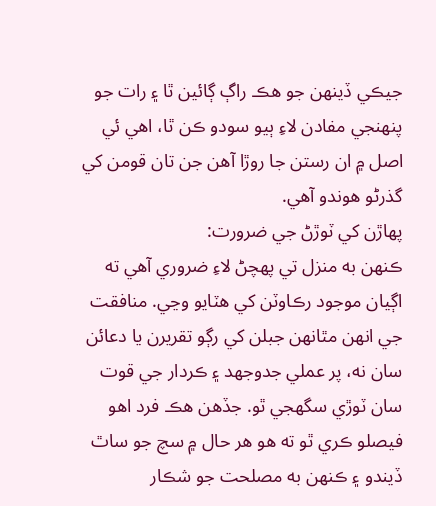جيڪي ڏينهن جو هڪ راڳ ڳائين ٿا ۽ رات جو پنهنجي مفادن لاءِ ٻيو سودو ڪن ٿا، اهي ئي اصل ۾ ان رستن جا روڙا آهن جن تان قومن کي گذرڻو هوندو آهي.
پهاڙن کي ٽوڙڻ جي ضرورت:
ڪنهن به منزل تي پهچڻ لاءِ ضروري آهي ته اڳيان موجود رڪاوٽن کي هٽايو وڃي. منافقت جي انهن مٿانهن جبلن کي رڳو تقريرن يا دعائن سان نه، پر عملي جدوجهد ۽ ڪردار جي قوت سان ٽوڙي سگهجي ٿو. جڏهن هڪ فرد اهو فيصلو ڪري ٿو ته هو هر حال ۾ سچ جو ساٿ ڏيندو ۽ ڪنهن به مصلحت جو شڪار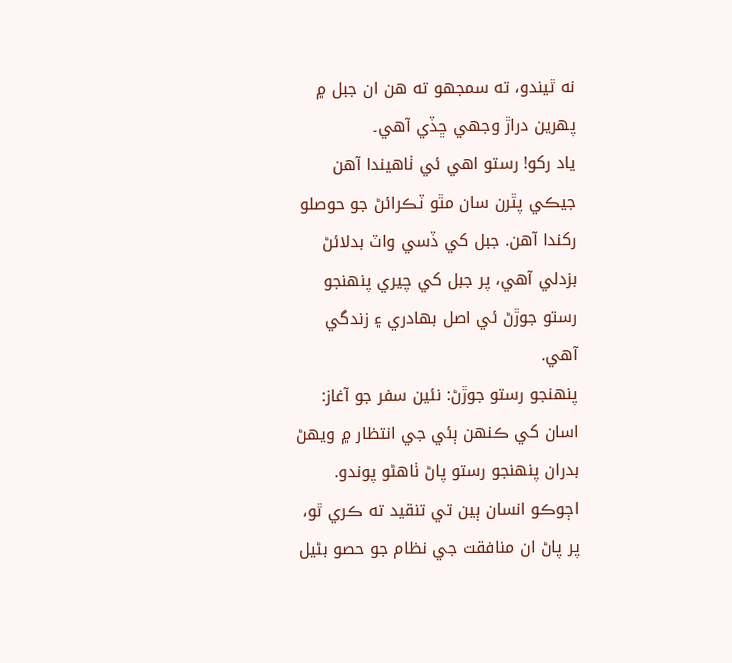نه ٿيندو، ته سمجهو ته هن ان جبل ۾ پهرين دراڙ وجهي ڇڏي آهي۔
ياد رکو! رستو اهي ئي ٺاهيندا آهن جيڪي پٿرن سان مٿو ٽڪرائڻ جو حوصلو رکندا آهن. جبل کي ڏسي واٽ بدلائڻ بزدلي آهي، پر جبل کي چيري پنهنجو رستو جوڙڻ ئي اصل بهادري ۽ زندگي آهي.
پنهنجو رستو جوڙڻ: نئين سفر جو آغاز:
اسان کي ڪنهن ٻئي جي انتظار ۾ ويهڻ بدران پنهنجو رستو پاڻ ٺاهڻو پوندو. اڄوڪو انسان ٻين تي تنقيد ته ڪري ٿو، پر پاڻ ان منافقت جي نظام جو حصو بڻيل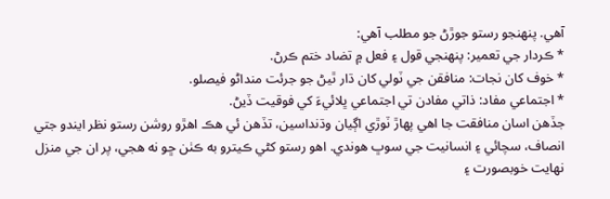آهي. پنهنجو رستو جوڙڻ جو مطلب آهي:
* ڪردار جي تعمير: پنهنجي قول ۽ فعل ۾ تضاد ختم ڪرڻ.
* خوف کان نجات: منافقن جي ٽولي کان ڌار ٿيڻ جو جرئت منداڻو فيصلو.
* اجتماعي مفاد: ذاتي مفادن تي اجتماعي ڀلائيءَ کي فوقيت ڏيڻ.
جڏهن اسان منافقت جا اهي پهاڙ ٽوڙي اڳيان وڌنداسين، تڏهن ئي هڪ اهڙو روشن رستو نظر ايندو جتي انصاف، سچائي ۽ انسانيت جي سوڀ هوندي. اهو رستو کڻي ڪيترو به ڪٺن ڇو نه هجي، پر ان جي منزل نهايت خوبصورت ۽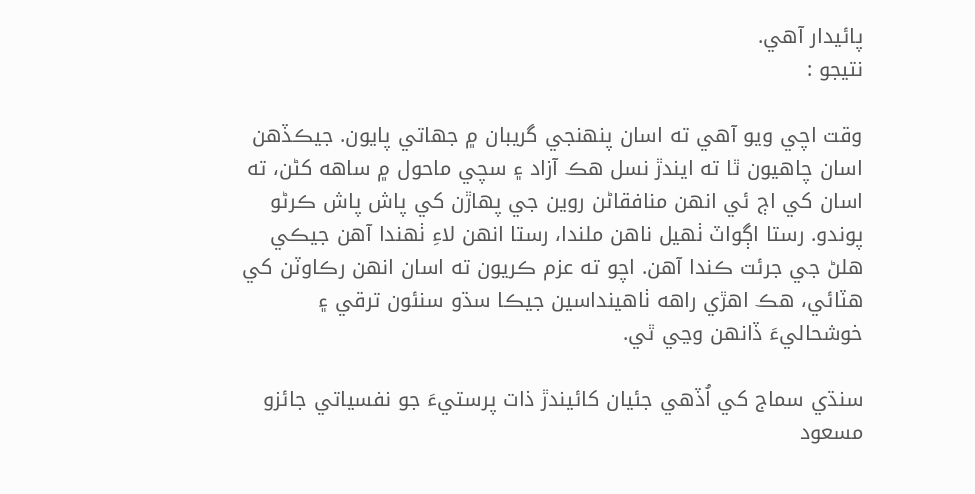پائيدار آهي.
نتيجو :

وقت اچي ويو آهي ته اسان پنهنجي گريبان ۾ جهاتي پايون. جيڪڏهن اسان چاهيون ٿا ته ايندڙ نسل هڪ آزاد ۽ سچي ماحول ۾ ساهه کڻن، ته اسان کي اڄ ئي انهن منافقاڻن روين جي پهاڙن کي پاش پاش ڪرڻو پوندو. رستا اڳواٽ ٺهيل ناهن ملندا، رستا انهن لاءِ ٺهندا آهن جيڪي هلڻ جي جرئت ڪندا آهن. اچو ته عزم ڪريون ته اسان انهن رڪاوٽن کي هٽائي، هڪ اهڙي راهه ٺاهينداسين جيڪا سڌو سنئون ترقي ۽ خوشحاليءَ ڏانهن وڃي ٿي.

سنڌي سماج کي اُڏھي جئيان کائيندڙ ذات پرستيءَ جو نفسياتي جائزو
مسعود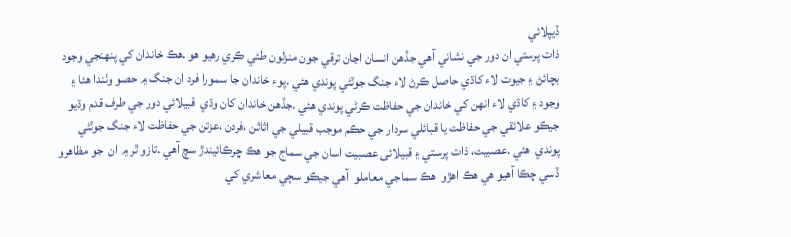ڏيپلائي
ذات پرستي ان دور جي نشاني آھي جڏھن انسان اڃان ترقي جون منزلون طئي ڪري رھيو ھو .ھڪ خاندان کي پنھنجي وجود بچائڻ ۽ جيوت لاء کاڌي حاصل ڪرڻ لاء جنگ جوٽڻي پوندي ھئي .پوء خاندان جا سمورا فرد ان جنگ ۾ حصو وٺندا ھئا ۽ وجود ۽ کاڌي لاء انھن کي خاندان جي حفاظت ڪرڻي پوندي ھئي .جڏھن خاندان کان وڌي  قبيلائي دور جي طرف قدم وڌيو جيڪو علائقي جي حفاظت يا قبائلي سردار جي حڪم موجب قبيلي جي اثاثن ،فردن ،عزتن جي حفاظت لاء جنگ جوٽڻي پوندي  ھئي .عصبيت، ذات پرستي ۽ قبیلائی عصبیت اسان جي سماج جو ھڪ ڇرڪائيندڙ سچ آھي .تازو ٿر ۾ ان  جو مظاھرو ڏسي چڪا آھيو ھي ھڪ اھڙو  هڪ سماجي معاملو  آهي جيڪو سڄي معاشري کي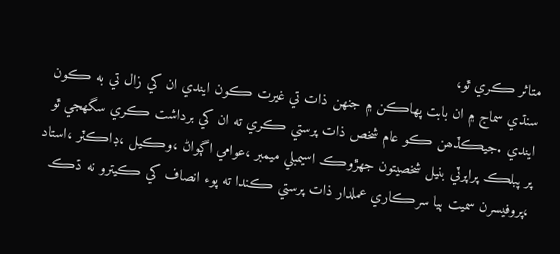متاثر ڪري ٿو،
سنڌي سماج ۾ ان بابت پھاڪن ۾ جنھن ذات تي غيرت ڪون ايندي ان کي زال تي به ڪون ايندي .جيڪڏھن ڪو عام شخص ذات پرستي ڪري ته ان کي برداشت ڪري سگھجي ٿو پر پبلڪ پراپرٽي بنيل شخصيتون جھڙوڪ اسيمبلي ميمبر ،عوامي اڳواڻ ،وڪيل ،ڊاڪٽر ،استاد ،پروفيسرن سميت ٻيا سرڪاري عملدار ذات پرستي ڪندا ته پوء انصاف کي ڪيترو نه ڌڪ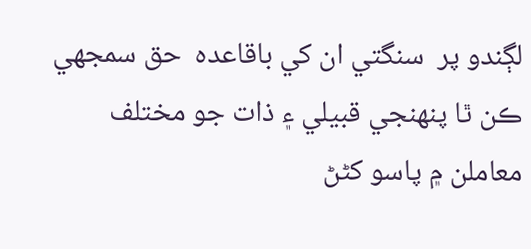لڳندو پر  سنگتي ان کي باقاعده  حق سمجھي ڪن ٿا پنھنجي قبيلي ۽ ذات جو مختلف معاملن ۾ پاسو کڻڻ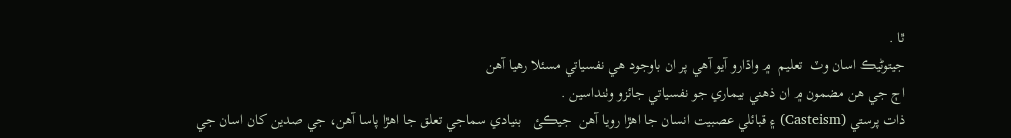ٿا .
جيتوڻيڪ اسان وٽ  تعليم  ۾ واڌارو آيو آھي پر ان باوجود ھي نفسياتي مسئلا رھيا آھن
اڄ جي ھن مضمون ۾ ان ذھني بيماري جو نفسياتي جائزو وٺنداسين .
ذات پرستي (Casteism) ۽ قبائلي عصبيت انسان جا اھڙا رويا آھن  جيڪئ   بنيادي سماجي تعلق جا اهڙا پاسا آهن، جي صدين کان اسان جي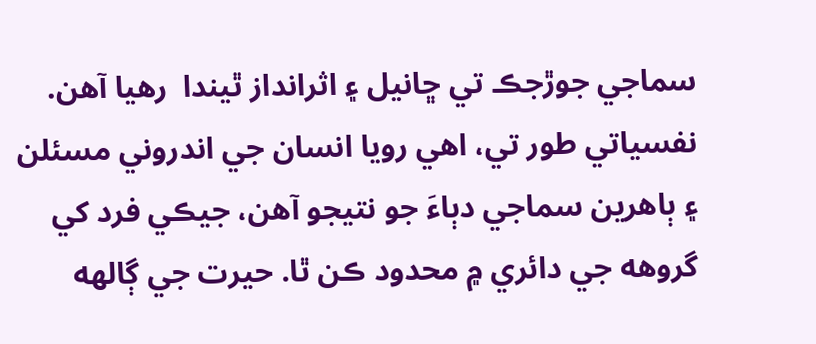سماجي جوڙجڪ تي ڇانيل ۽ اثرانداز ٿيندا  رهيا آهن.  نفسياتي طور تي، اهي رويا انسان جي اندروني مسئلن ۽ ٻاهرين سماجي دٻاءَ جو نتيجو آهن، جيڪي فرد کي گروهه جي دائري ۾ محدود ڪن ٿا. حيرت جي ڳالهه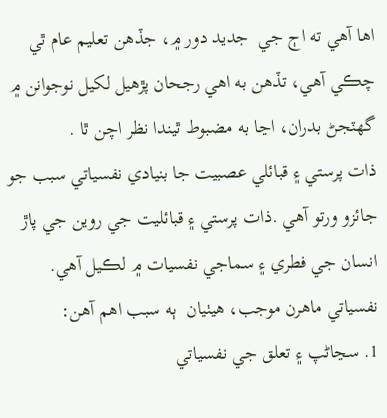اها آهي ته اڄ جي  جديد دور ۾، جڏهن تعليم عام ٿي چڪي آهي، تڏهن به اهي رجحان پڙهيل لکيل نوجوانن ۾ گهٽجڻ بدران، اڃا به مضبوط ٿيندا نظر اچن ٿا .
ذات پرستي ۽ قبائلي عصبيت جا بنيادي نفسياتي سبب جو جائزو ورتو آھي .ذات پرستي ۽ قبائليت جي روين جي پاڙ انسان جي فطري ۽ سماجي نفسيات ۾ لڪيل آهي. نفسياتي ماهرن موجب، هيٺيان  ٻه سبب اهم آهن:
1. سڃاڻپ ۽ تعلق جي نفسياتي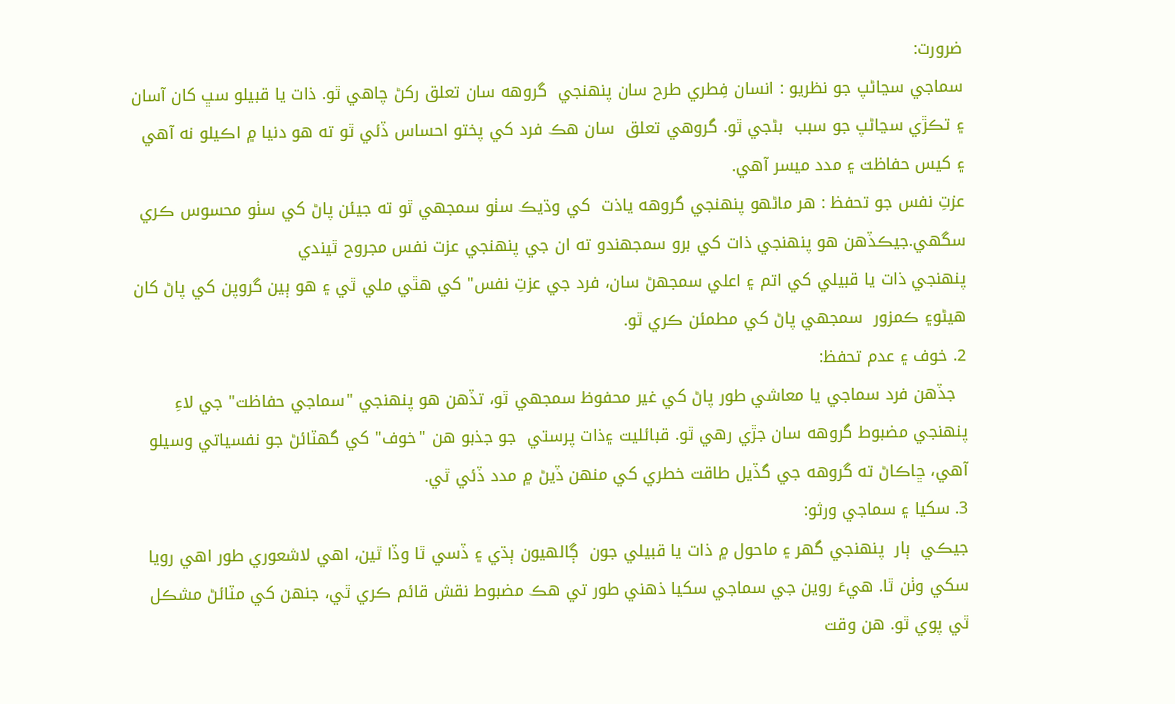ضرورت:
سماجي سڃاڻپ جو نظريو : انسان فِطري طرح سان پنهنجي  گروهه سان تعلق رکڻ چاهي ٿو. ذات يا قبيلو سڀ کان آسان ۽ تڪڙي سڃاڻپ جو سبب  بڻجي ٿو. گروهي تعلق  سان هڪ فرد کي پختو احساس ڏئي ٿو ته هو دنيا ۾ اڪيلو نه آهي ۽ کيس حفاظت ۽ مدد ميسر آهي.
عزتِ نفس جو تحفظ : ھر ماڻهو پنهنجي گروهه ياذت  کي وڌيڪ سٺو سمجهي ٿو ته جيئن پاڻ کي سٺو محسوس ڪري سگهي.جيڪڏھن ھو پنھنجي ذات کي برو سمجھندو ته ان جي پنھنجي عزت نفس مجروح ٿيندي
پنهنجي ذات يا قبيلي کي اتم ۽ اعلي سمجهڻ سان، فرد جي عزتِ نفس" کي هٿي ملي ٿي ۽ هو ٻين گروپن کي پاڻ کان  هيڻو۽ ڪمزور  سمجهي پاڻ کي مطمئن ڪري ٿو.
2. خوف ۽ عدم تحفظ:
  جڏهن فرد سماجي يا معاشي طور پاڻ کي غير محفوظ سمجهي ٿو، تڏهن هو پنهنجي "سماجي حفاظت" جي لاءِ پنھنجي مضبوط گروهه سان جڙي رهي ٿو. قبائليت ۽ذات پرستي  جو جذبو هن "خوف" کي گهٽائڻ جو نفسياتي وسيلو آهي، ڇاڪاڻ ته گروهه جي گڏيل طاقت خطري کي منهن ڏيڻ ۾ مدد ڏئي ٿي.
3. سکيا ۽ سماجي ورثو:
جيڪي  ٻار  پنهنجي گهر ۽ ماحول ۾ ذات يا قبيلي جون  ڳالهيون ٻڌي ۽ ڏسي ٿا وڏا ٿين، اهي لاشعوري طور اهي رويا سکي وٺن ٿا. هيءَ روين جي سماجي سکيا ذهني طور تي هڪ مضبوط نقش قائم ڪري ٿي، جنهن کي مٽائڻ مشڪل ٿي پوي ٿو. ھن وقت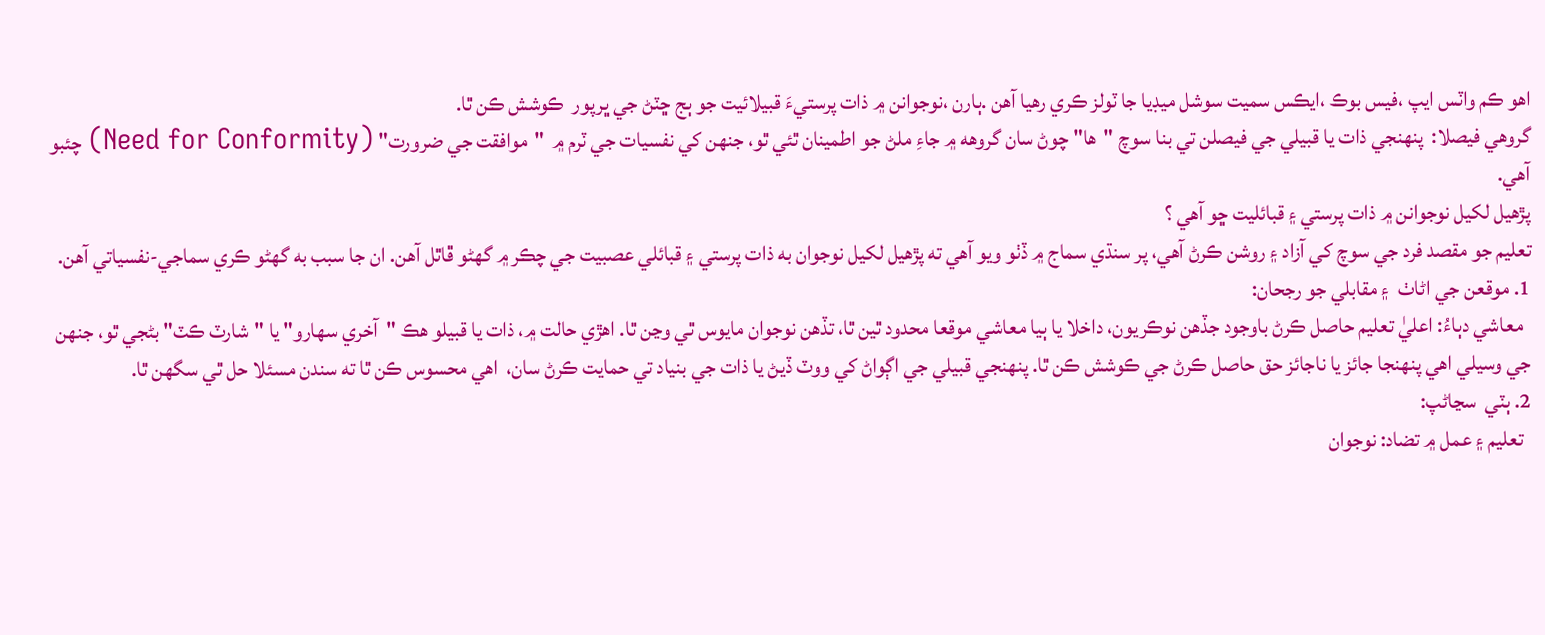اھو ڪم واٽس ايپ ،فيس بوڪ ،ايڪس سميت سوشل ميڊيا جا ٽولز ڪري رھيا آھن .ٻارن ،نوجوانن ۾ ذات پرستيءَ قبيلائيت جو ٻج ڇٽڻ جي ڀرپور  ڪوشش ڪن ٿا.
گروهي فيصلا:  پنهنجي ذات يا قبيلي جي فيصلن تي بنا سوچ "ها" چوڻ سان گروهه ۾ جاءِ ملڻ جو اطمينان ٿئي ٿو، جنهن کي نفسيات جي ٽرم ۾  "موافقت جي ضرورت" (Need for Conformity) چئبو آهي.
پڙهيل لکيل نوجوانن ۾ ذات پرستي ۽ قبائليت ڇو آھي ؟
تعليم جو مقصد فرد جي سوچ کي آزاد ۽ روشن ڪرڻ آهي، پر سنڌي سماج ۾ ڏٺو ويو آهي ته پڙهيل لکيل نوجوان به ذات پرستي ۽ قبائلي عصبيت جي چڪر ۾ گهڻو ڦاٿل آهن. ان جا سبب به گهڻو ڪري سماجي-نفسياتي آهن.
1. موقعن جي اڻاٺ  ۽ مقابلي جو رجحان:
  معاشي دٻاءُ: اعليٰ تعليم حاصل ڪرڻ باوجود جڏهن نوڪريون، داخلا يا ٻيا معاشي موقعا محدود ٿين ٿا، تڏهن نوجوان مايوس ٿي وڃن ٿا. اهڙي حالت ۾، ذات يا قبيلو هڪ "آخري سهارو" يا "شارٽ ڪٽ" بڻجي ٿو، جنهن جي وسيلي اهي پنهنجا جائز يا ناجائز حق حاصل ڪرڻ جي ڪوشش ڪن ٿا. پنهنجي قبيلي جي اڳواڻ کي ووٽ ڏيڻ يا ذات جي بنياد تي حمايت ڪرڻ سان،  اھي محسوس ڪن ٿا ته سندن مسئلا حل ٿي سگهن ٿا.
2. ٻٽي  سڃاڻپ:
  تعليم ۽ عمل ۾ تضاد: نوجوان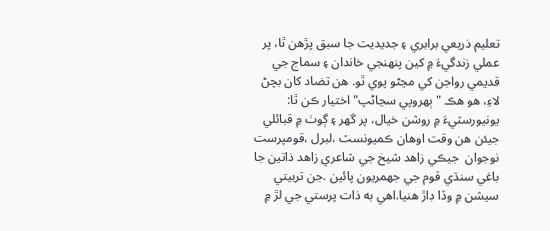تعليم ذريعي برابري ۽ جديديت جا سبق پڙهن ٿا، پر عملي زندگيءَ ۾ کين پنهنجي خاندان ۽ سماج جي قديمي رواجن کي مڃڻو پوي ٿو. هن تضاد کان بچڻ لاءِ، هو هڪ "ٻهروپي سڃاڻپ" اختيار ڪن ٿا: يونيورسٽيءَ ۾ روشن خيال، پر گهر ۽ ڳوٺ ۾ قبائلي جيئن ھن وقت اوھان ڪميونسٽ ،لبرل ،قومپرست نوجوان  جيڪي زاھد شيخ جي شاعري زاھد ذاتين جا باغي سنڌي قوم جي جهمريون پائين .جن تربيتي سيشن ۾ وڏا ڊاڙ ھنيا.اھي به ذات پرستي جي لڙ ۾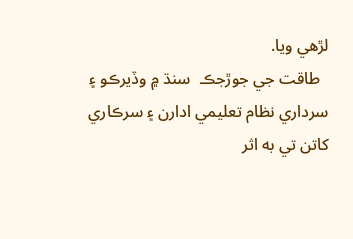لڙھي ويا.
  طاقت جي جوڙجڪ  سنڌ ۾ وڏيرڪو ۽ سرداري نظام تعليمي ادارن ۽ سرڪاري کاتن تي به اثر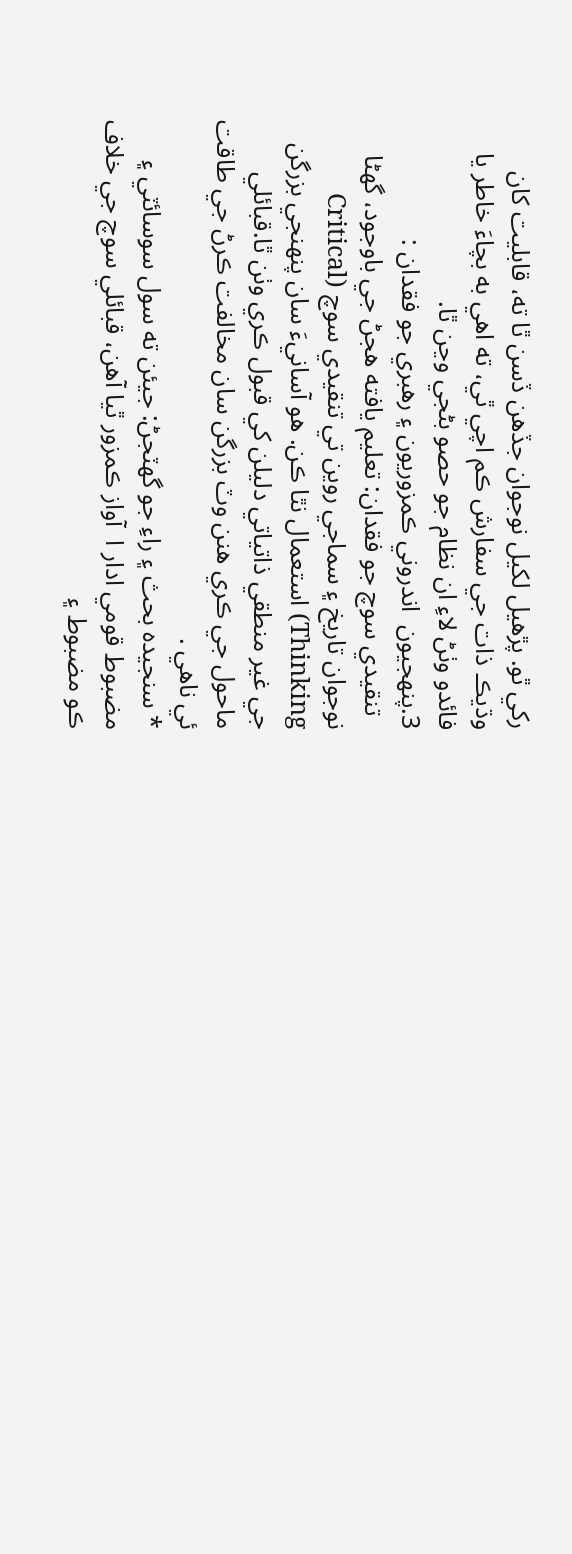رکي ٿو. پڙهيل لکيل نوجوان جڏهن ڏسن ٿا ته، قابليت کان وڌيڪ ذات جي سفارش ڪم اچي ٿي، ته اهي به بچاءَ خاطر يا فائدو وٺڻ لاءِ ان نظام جو حصو بڻجي وڃن ٿا.
3.پنھجيون  اندروني ڪمزوريون ۽ رهبري جو فقدان :
  تنقيدي سوچ جو فقدان: تعليم يافته هجڻ جي باوجود، گهڻا نوجوان تاريخ ۽ سماجي روين تي تنقيدي سوچ (Critical Thinking) استعمال نٿا ڪن. هو آسانيءَ سان پنهنجي بزرگن جي غير منطقي ذاتياتي دليلن کي قبول ڪري وٺن ٿا.قبائلي ماحول جي ڪري ھنن وٽ بزرگن سان مخالفت ڪرڻ جي طاقت ئي ناھي .
* سنجيده بحث ۽ راءِ جو گهٽجڻ: جيئن ته سول سوسائٽي ۽ مضبوط قومي ادار ا  آواز ڪمزور ٿيا آهن، قبائلي سوچ جي خلاف ڪو مضبوط ۽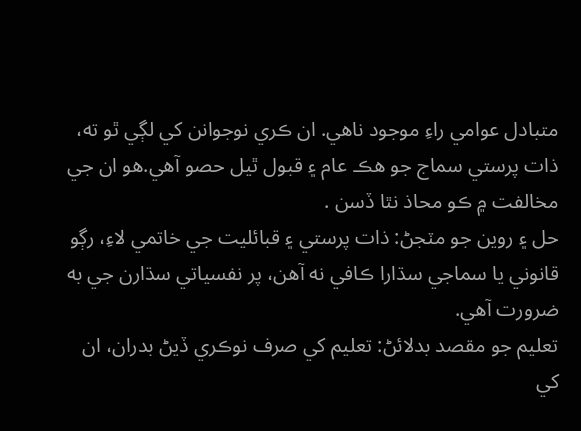متبادل عوامي راءِ موجود ناهي. ان ڪري نوجوانن کي لڳي ٿو ته، ذات پرستي سماج جو هڪ عام ۽ قبول ٿيل حصو آهي.ھو ان جي مخالفت ۾ ڪو محاذ نٿا ڏسن .
حل ۽ روين جو مٽجڻ: ذات پرستي ۽ قبائليت جي خاتمي لاءِ، رڳو قانوني يا سماجي سڌارا ڪافي نه آهن، پر نفسياتي سڌارن جي به ضرورت آهي.
تعليم جو مقصد بدلائڻ: تعليم کي صرف نوڪري ڏيڻ بدران، ان کي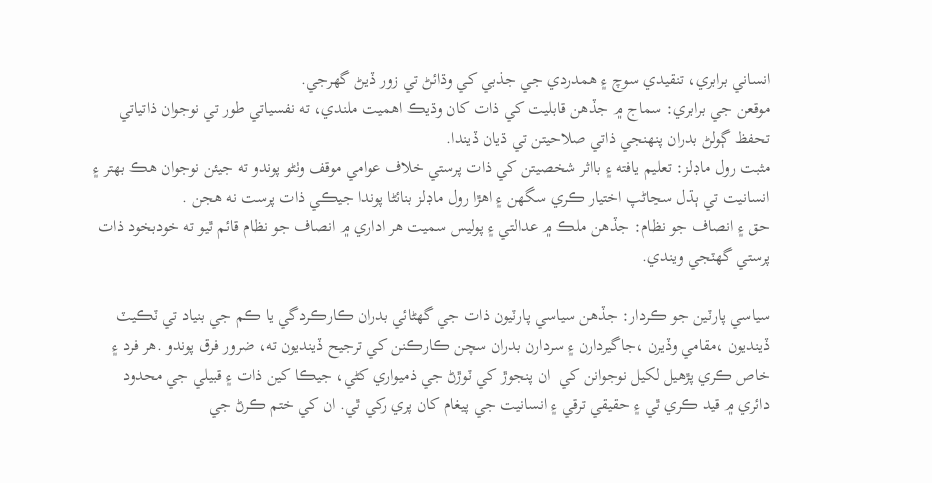انساني برابري، تنقيدي سوچ ۽ همدردي جي جذبي کي وڌائڻ تي زور ڏيڻ گهرجي.
موقعن جي برابري: سماج ۾ جڏهن قابليت کي ذات کان وڌيڪ اهميت ملندي، ته نفسياتي طور تي نوجوان ذاتياتي تحفظ ڳولڻ بدران پنهنجي ذاتي صلاحيتن تي ڌيان ڏيندا.
مثبت رول ماڊلز: تعليم يافته ۽ بااثر شخصيتن کي ذات پرستي خلاف عوامي موقف وٺڻو پوندو ته جيئن نوجوان هڪ بهتر ۽ انسانيت تي ٻڌل سڃاڻپ اختيار ڪري سگهن ۽ اھڙا رول ماڊلز بنائڻا پوندا جيڪي ذات پرست نه ھجن .
حق ۽ انصاف جو نظام: جڏھن ملڪ ۾ عدالتي ۽ پوليس سميت ھر اداري ۾ انصاف جو نظام قائم ٿيو ته خودبخود ذات پرستي گھٽجي ويندي.

سياسي پارٽين جو ڪردار: جڏھن سياسي پارٽيون ذات جي گھڻائي بدران ڪارڪردگي يا ڪم جي بنياد تي ٽڪيٽ ڏينديون ،مقامي وڏيرن ،جاگيردارن ۽ سردارن بدران سچن ڪارڪنن کي ترجيح ڏينديون ته، ضرور فرق پوندو .هر فرد ۽ خاص ڪري پڙهيل لکيل نوجوانن کي  ان پنجوڙ کي ٽوڙڻ جي ذميواري کڻي، جيڪا کين ذات ۽ قبيلي جي محدود دائري ۾ قيد ڪري ٿي ۽ حقيقي ترقي ۽ انسانيت جي پيغام کان پري رکي ٿي. ان کي ختم ڪرڻ جي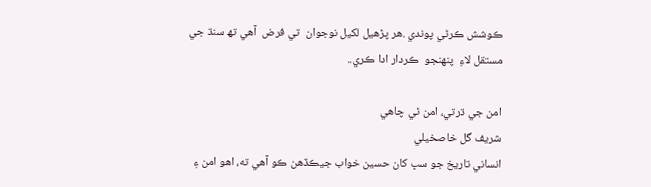ڪوشش ڪرڻي پوندي .ھر پڙھيل لکيل نوجوان  تي فرض  آھي تھ سنڌ جي مستقل لاءِ  پنھنجو  ڪردار ادا ڪري..

امن جي ڌرتي، امن ٿي چاھي
شريف گل خاصخيلي
انساني تاريخ جو سڀ کان حسين خواب جيڪڏهن ڪو آهي ته، اهو امن ۽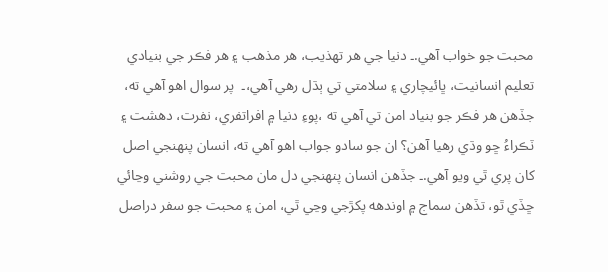محبت جو خواب آهي.۔ دنيا جي هر تهذيب، هر مذهب ۽ هر فڪر جي بنيادي تعليم انسانيت، ڀائيچاري ۽ سلامتي تي ٻڌل رهي آهي،۔  پر سوال اهو آهي ته، جڏهن هر فڪر جو بنياد امن تي آهي ته ،پوءِ دنيا ۾ افراتفري، نفرت، دهشت ۽ ٽڪراءُ ڇو وڌي رهيا آهن؟ ان جو سادو جواب اهو آهي ته، انسان پنهنجي اصل کان پري ٿي ويو آهي.۔ جڏهن انسان پنهنجي دل مان محبت جي روشني وڃائي ڇڏي ٿو، تڏهن سماج ۾ اوندهه پکڙجي وڃي ٿي، امن ۽ محبت جو سفر دراصل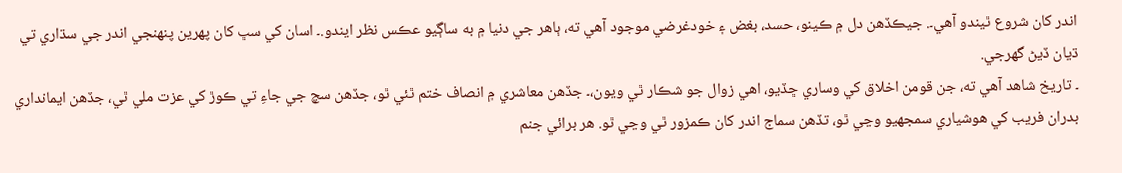اندر کان شروع ٿيندو آهي۔. جيڪڏهن دل ۾ ڪينو، حسد، بغض ۽ خودغرضي موجود آهي ته، ٻاهر جي دنيا ۾ به ساڳيو عڪس نظر ايندو.۔ اسان کي سڀ کان پهرين پنهنجي اندر جي سڌاري تي ڌيان ڏيڻ گهرجي.
۔ تاريخ شاهد آهي ته، جن قومن اخلاق کي وساري ڇڏيو، اهي زوال جو شڪار ٿي ويون،۔ جڏهن معاشري ۾ انصاف ختم ٿئي ٿو، جڏهن سچ جي جاءِ تي ڪوڙ کي عزت ملي ٿي، جڏهن ايمانداري بدران فريب کي هوشياري سمجھيو وڃي ٿو، تڏهن سماج اندر کان ڪمزور ٿي وڃي ٿو. ھر برائي جنم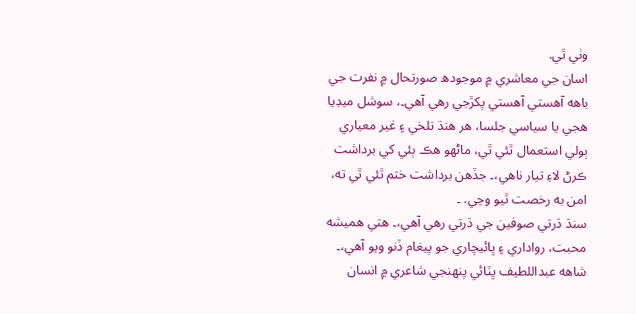وٺي ٿي.
اسان جي معاشري ۾ موجودھ صورتحال ۾ نفرت جي باهه آهستي آهستي پکڙجي رهي آهي۔، سوشل ميڊيا هجي يا سياسي جلسا، هر هنڌ تلخي ۽ غير معياري ٻولي استعمال ٿئي ٿي، ماڻهو هڪ ٻئي کي برداشت ڪرڻ لاءِ تيار ناهي،۔ جڏهن برداشت ختم ٿئي ٿي ته، امن به رخصت ٿيو وڃي. ۔
سنڌ ڌرتي صوفين جي ڌرتي رهي آهي،۔ هتي هميشه محبت، رواداري ۽ ڀائيچاري جو پيغام ڏنو ويو آهي،۔ شاهه عبداللطيف ڀٽائي پنهنجي شاعري ۾ انسان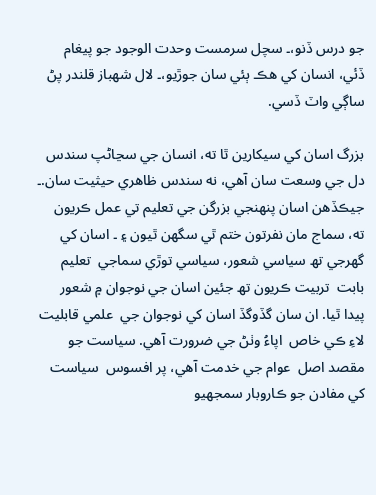جو درس ڏنو،۔ سچل سرمست وحدت الوجود جو پيغام ڏئي، انسان کي هڪ ٻئي سان جوڙيو،۔ لال شهباز قلندر پڻ ساڳي واٽ ڏسي.

بزرگ اسان کي سيکارين ٿا ته، انسان جي سڃاڻپ سندس دل جي وسعت سان آهي، نه سندس ظاهري حيثيت سان.۔ جيڪڏهن اسان پنهنجي بزرگن جي تعليم تي عمل ڪريون ته، سماج مان نفرتون ختم ٿي سگهن ٿيون ۽ ۔ اسان کي گھرجي تھ سياسي شعور، سياسي توڙي سماجي  تعليم بابت  تربيت ڪريون تھ جئين اسان جي نوجوان ۾ شعور  پيدا ٿيا. ان سان گڏوگڏ اسان کي نوجوان جي  علمي قابليت لاءِ ڪي خاص  اپاءُ وٺڻ جي ضرورت آھي. سياست جو مقصد اصل  عوام جي خدمت آهي، پر افسوس  سياست  کي مفادن جو ڪاروبار سمجھيو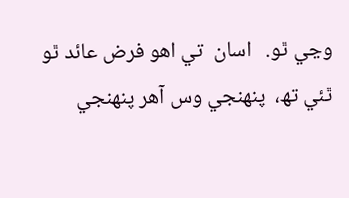وڃي ٿو.   اسان  تي اھو فرض عائد ٿو ٿئي تھ،  پنھنجي وس آھر پنھنجي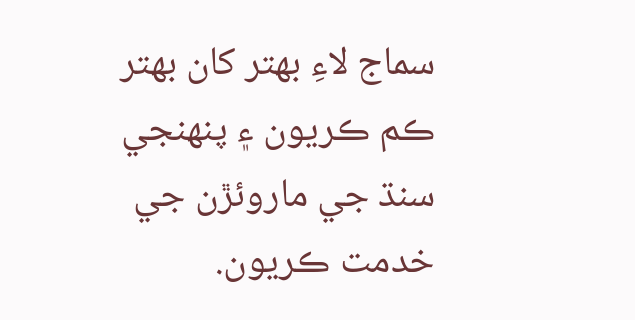سماج لاءِ بھتر کان بھتر ڪم ڪريون ۽ پنھنجي سنڌ جي ماروئڙن جي  خدمت ڪريون.